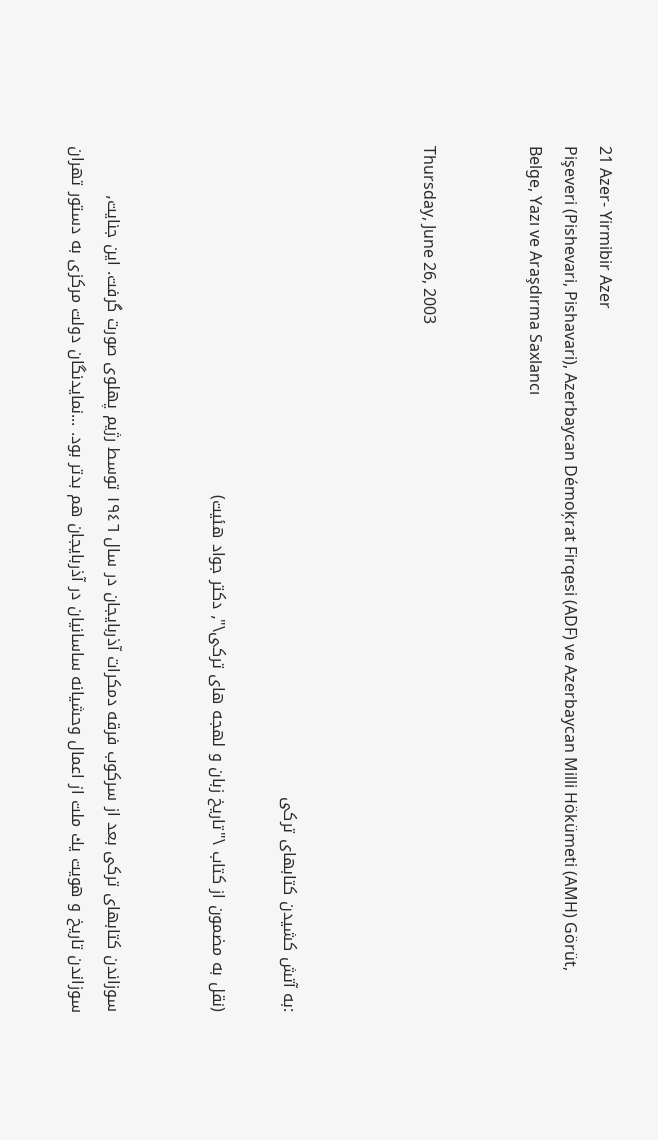21 Azer- Yirmibir Azer
Pişeveri (Pishevari, Pishavari), Azerbaycan Démoķrat Firqesi (ADF) ve Azerbaycan Milli Hökümeti (AMH) Görüt, Belge, Yazı ve Araşdırma Saxlancı


Thursday, June 26, 2003



:به آتش كشيدن كتابهاى تركى

(نقل به مضمون از كتاب \"تاريخ زبان و لهجه هاى تركى\"٫ دكتر جواد هئيت)


سوزاندن كتابهاى تركى بعد از سركوب فرقه دمكرات آذربايجان در سال ١٩٤٦ توسط رژيم پهلوى صورت گرفت. اين جنايت٫ سوزاندن تاريخ و هويت يك ملت از اعمال وحشيانه ساسانيان در آذربايجان هم بدتر بود. ...نمايدنگان دولت مركزى به دستور تهران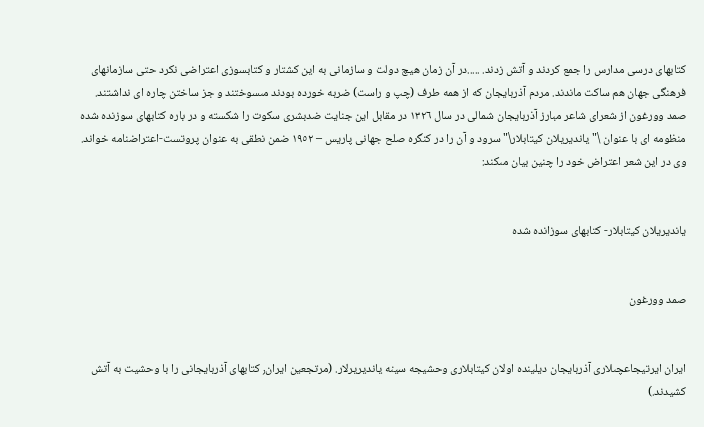كتابهاى درسى مدارس را جمع كردند و آتش زدند. .....در آن زمان هيچ دولت و سازمانى به اين كشتار و كتابسوزى اعتراضى نكرد حتى سازمانهاى فرهنگى جهان هم ساكت ماندند. مردم آذربايجان كه از همه طرف (چپ و راست) ضربه خورده بودند مىسوختند و جز ساختن چاره اى نداشتند. صمد وورغون از شعراى شاعر مبارز آذربايجان شمالى در سال ١٣٢٦ در مقابل اين جنايت ضدبشرى سكوت را شكسته و در باره كتابهاى سوزنده شده منظومه اى با عنوان \"يانديريلان كيتابلار\" سرود و آن را در كنگره صلح جهانى پاريس – ١٩٥٢ ضمن نطقى به عنوان پروتست-اعتراضنامه خواند. وى در اين شعر اعتراض خود را چنين بيان مىكند:


يانديريلان كيتابلار- كتابهاى سوزانده شده


صمد وورغون


ايران ايرتيجاعچىلارى آذربايجان ديلينده اولان كيتابلارى وحشيجه سينه يانديريرلار. (مرتجعين ايران٫ كتابهاى آذربايجانى را با وحشيت به آتش كشيدند.)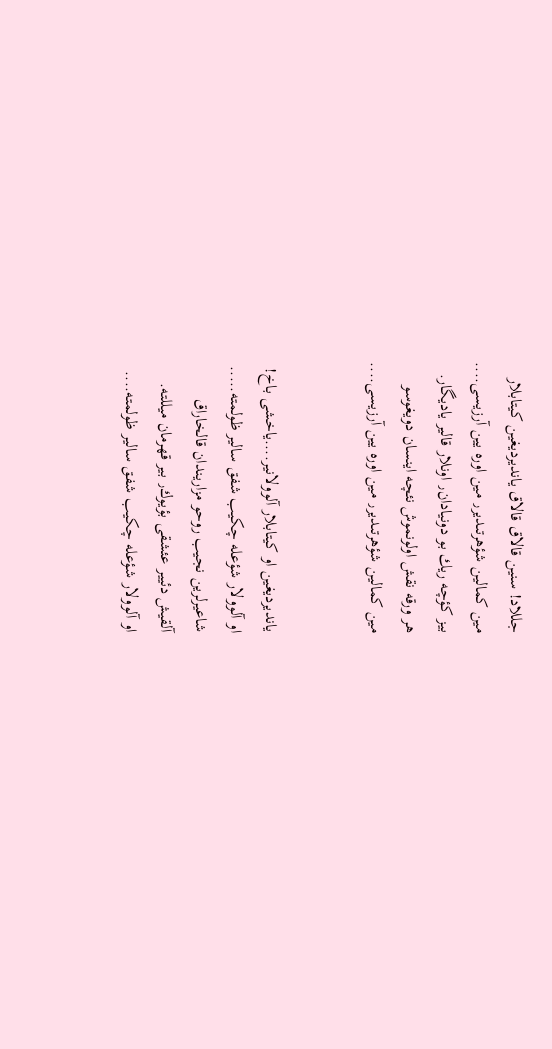جللاد! سنين قالاق قالاق يانديرديغين كيتابلار
مين كمالين شؤهرتىدير٫ مين اوره يين آرزيسى....
بيز كؤچه ريك بو دونيادان٫ اونلار قالير ياديگار.
هر ورقه نقش اولونموش نئچه اينسان دويغوسو
مين كمالين شؤهرتىدير٫ مين اوره يين آرزيسى....


يانديرديغين او كيتابلار آلوولانير....ياخشى باخ!
او آلوولار شؤعله چكيب شفق سالير ظولمته.....
شاعيرلرين نجيب روحو مزاريندان قالخاراق
آلقيش دئيير عئشقى بؤيوك٫ بير قهرمان ميللته.
او آلوولار شؤعله چكيب شفق سالير ظولمته....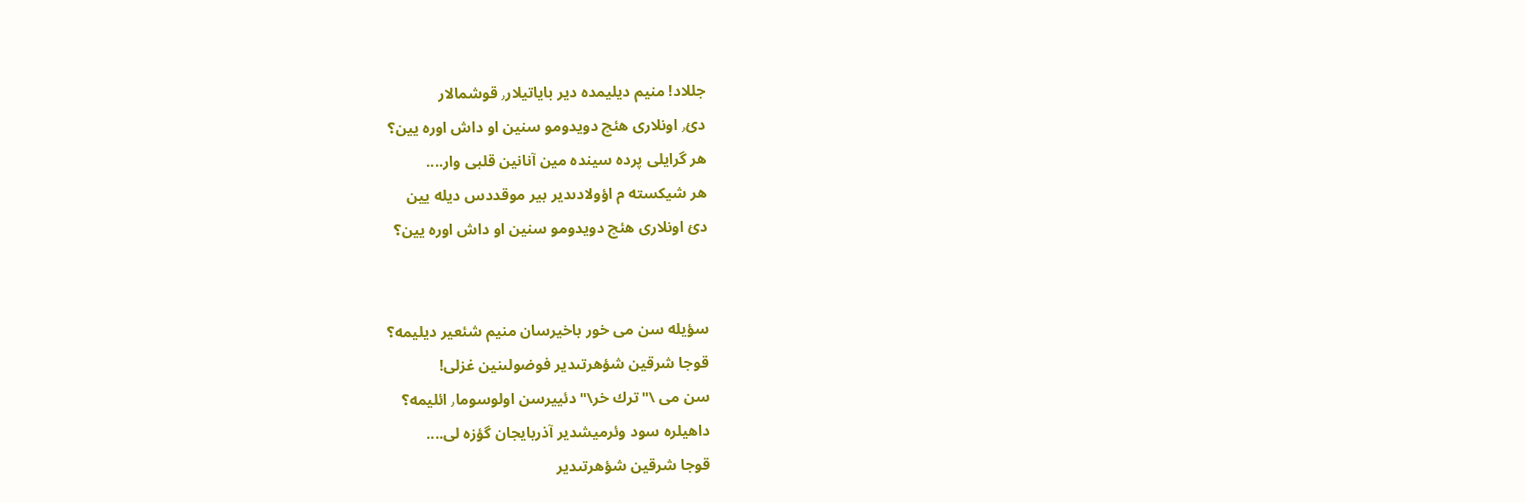جللاد! منيم ديليمده دير باياتيلار٫ قوشمالار
دئ٫ اونلارى هئچ دويدومو سنين او داش اوره يين؟
هر گرايلى پرده سينده مين آنانين قلبى وار....
هر شيكسته م اؤولادىدير بير موقددس ديله يين
دئ اونلارى هئچ دويدومو سنين او داش اوره يين؟


سؤيله سن مى خور باخيرسان منيم شئعير ديليمه؟
قوجا شرقين شؤهرتىدير فوضولىنين غزلى!
سن مى \"ترك خر\" دئييرسن اولوسوما٫ ائليمه؟
داهيلره سود وئرميشدير آذربايجان گؤزه لى....
قوجا شرقين شؤهرتىدير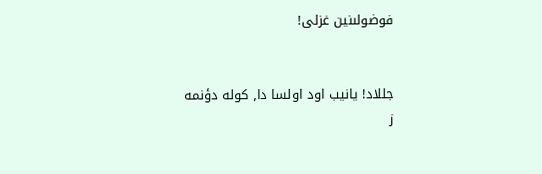فوضولىنين غزلى!


جللاد! يانيب اود اولسا دا٫ كوله دؤنمه ز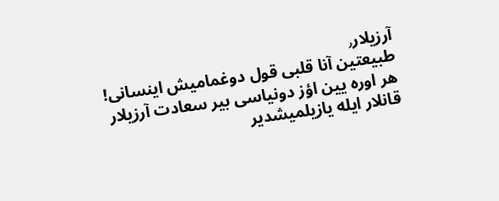آرزيلار٫
طبيعتين آنا قلبى قول دوغماميش اينسانى!
هر اوره يين اؤز دونياسى بير سعادت آرزيلار
قانلار ايله يازيلميشدير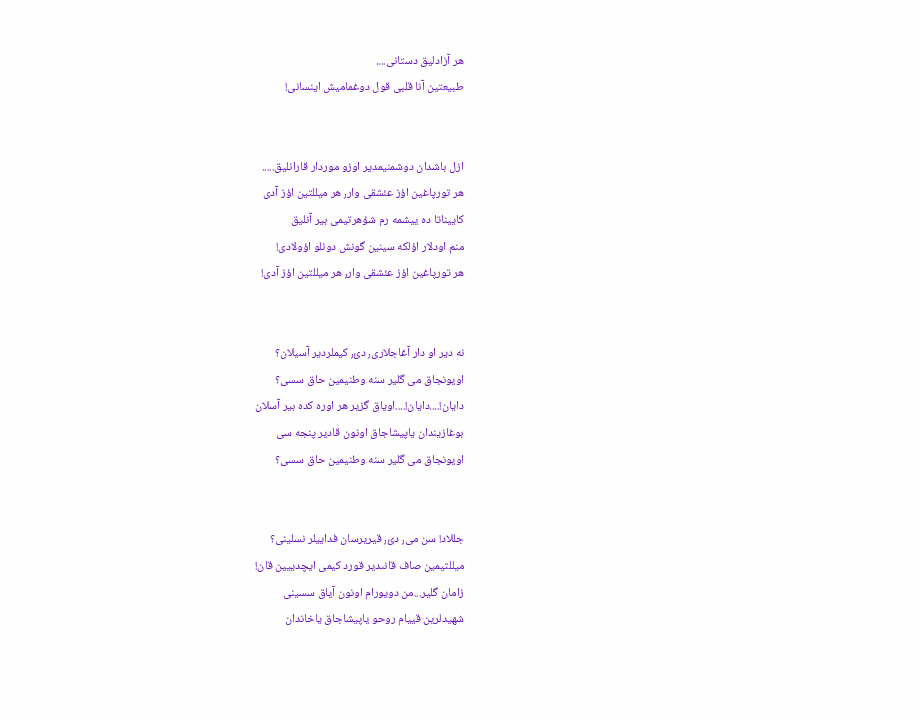هر آزادليق دستانى....
طبيعتين آنا قلبى قول دوغماميش اينسانى!


ازل باشدان دوشمنيمدير اوزو موردار قارانليق.....
هر تورپاغين اؤز عئشقى وار٫ هر ميللتين اؤز آدى
كاييناتا ده ييشمه رم شؤهرتيمى بير آنليق
منم اودلار اؤلكه سينين گونش دونلو اؤولادى!
هر تورپاغين اؤز عئشقى وار٫ هر ميللتين اؤز آدى!


نه دير او دار آغاجلارى٫ دئ٫ كيملردير آسيلان؟
اويونجاق مى گلير سنه وطنيمين حاق سسى؟
دايان!....دايان!....اوياق گزير هر اوره كده بير آسلان
بوغازيندان ياپيشاجاق اونون قادير پنجه سى
اويونجاق مى گلير سنه وطنيمين حاق سسى؟


جللاد! سن مى٫ دئ٫ قيريرسان فداييلر نسلينى؟
ميللتيمين صاف قانىدير قورد كيمى ايچدييين قان!
زامان گلير...من دويورام اونون آياق سسينى
شهيدلرين قييام روحو ياپيشاجاق ياخاندان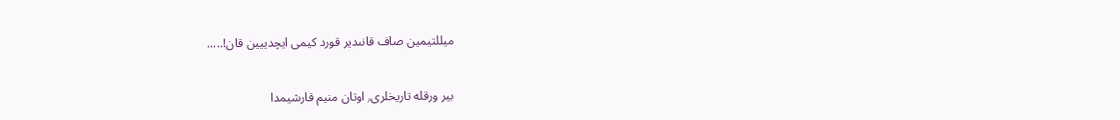ميللتيمين صاف قانىدير قورد كيمى ايچدييين قان!.....


بير ورقله تاريخلرى٫ اوتان منيم قارشيمدا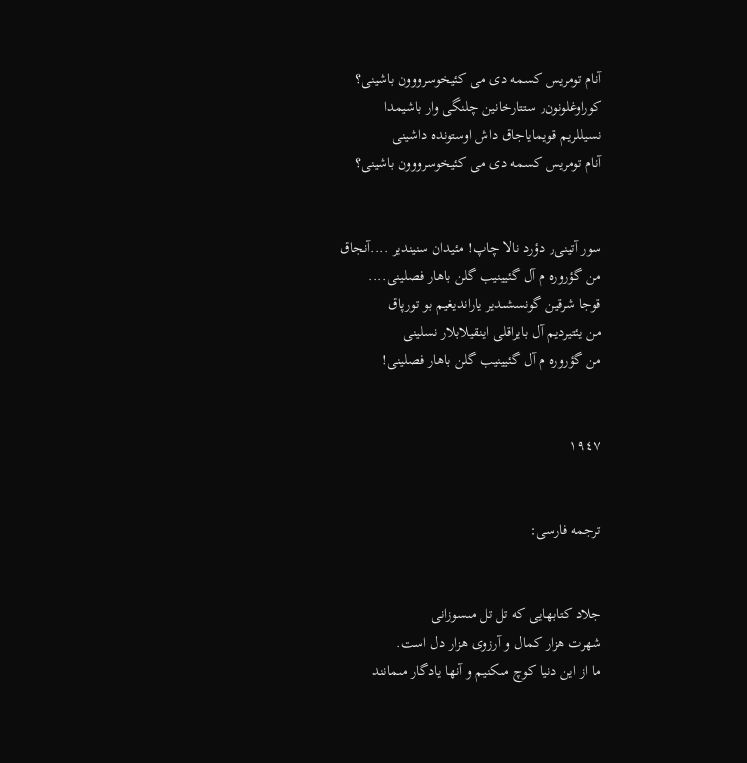آنام تومريس كسمه دى مى كئيخوسرووون باشينى؟
كوراوغلونون٫ ستتارخانين چلنگى وار باشيمدا
نسيللريم قويماياجاق داش اوستونده داشينى
آنام تومريس كسمه دى مى كئيخوسرووون باشينى؟


سور آتينى٫ دؤرد نالا چاپ! مئيدان سنيندير ....آنجاق
من گؤروره م آل گئيينيب گلن باهار فصلينى....
قوجا شرقين گونسشىدير يارانديغيم بو تورپاق
من يئتيرديم آل بايراقلى اينقيلابلار نسلينى
من گؤروره م آل گئيينيب گلن باهار فصلينى!


١٩٤٧


ترجمه فارسى:


جلاد كتابهايى كه تل تل مىسوزانى
شهرت هزار كمال و آرزوى هزار دل است.
ما از اين دنيا كوچ مىكنيم و آنها يادگار مىمانند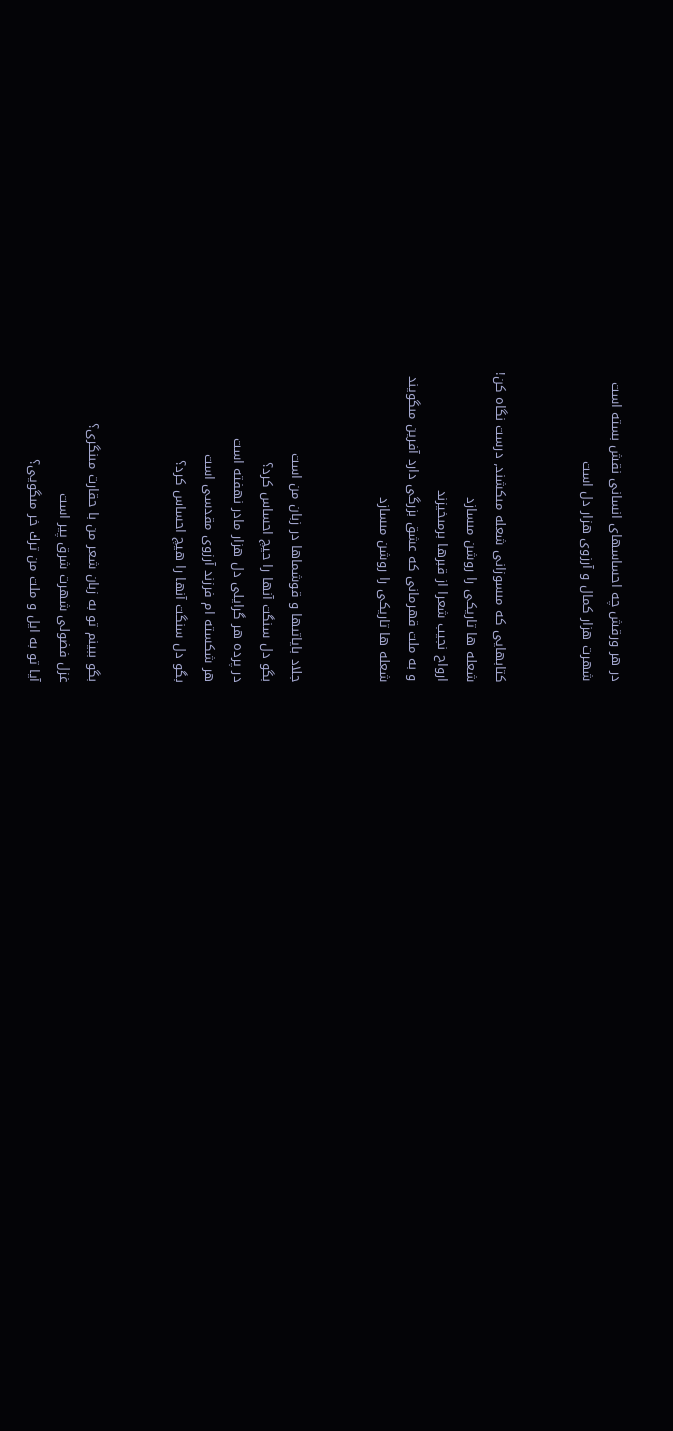در هر ورقش چه احساسهاى انسانى نقش بسته است
شهرت هزار كمال و آرزوى هزار دل است


كتابهايى كه مىسوزانى شعله مىكشند٫ درست نگاه كن!
شعله ها تاريكى را روشن مىسازد
ارواح نجيب شعرا از قبرها برمىخيزند
و به ملت قهرمانى كه عشق بزرگى دارد آفرين مىگويند
شعله ها تاريكى را روشن مىسازد


جلاد باياتىها و قوشماها در زبان من است
بگو دل سنگت آنها را حيچ احساس كرد؟
در پرده هر گرايلى دل هزار مادر نهفته است
هر شكسته ام فرزند آرزوى مقدسى است
بگو دل سنگت آنها را هيچ احساس كرد؟


بگو ببينم تو به زبان شعر من با حقارت مىنگرى؟
غزل فضولى شهرت شرق پير است
آيا تو به ايل و ملت من ترك خر مىگويى؟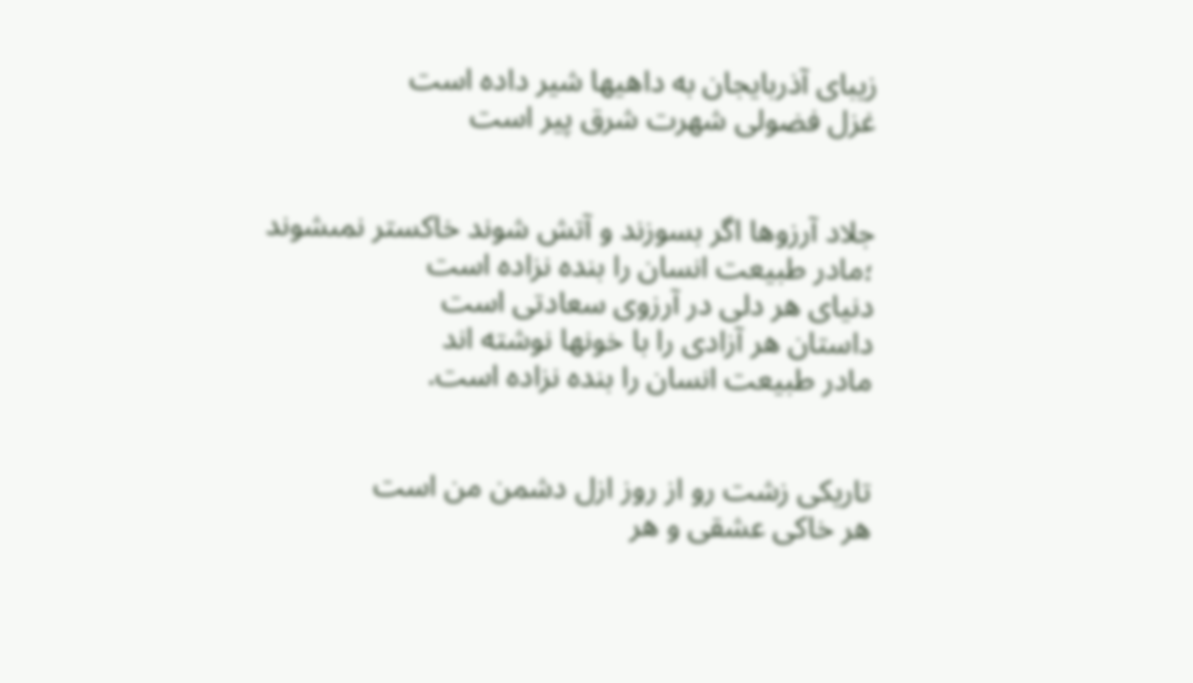زيباى آذربايجان به داهيها شير داده است
غزل فضولى شهرت شرق پير است


جلاد آرزوها اگر بسوزند و آتش شوند خاكستر نمىشوند
؛مادر طبيعت انسان را بنده نزاده است
دنياى هر دلى در آرزوى سعادتى است
داستان هر آزادى را با خونها نوشته اند
مادر طبيعت انسان را بنده نزاده است.


تاريكى زشت رو از روز ازل دشمن من است
هر خاكى عشقى و هر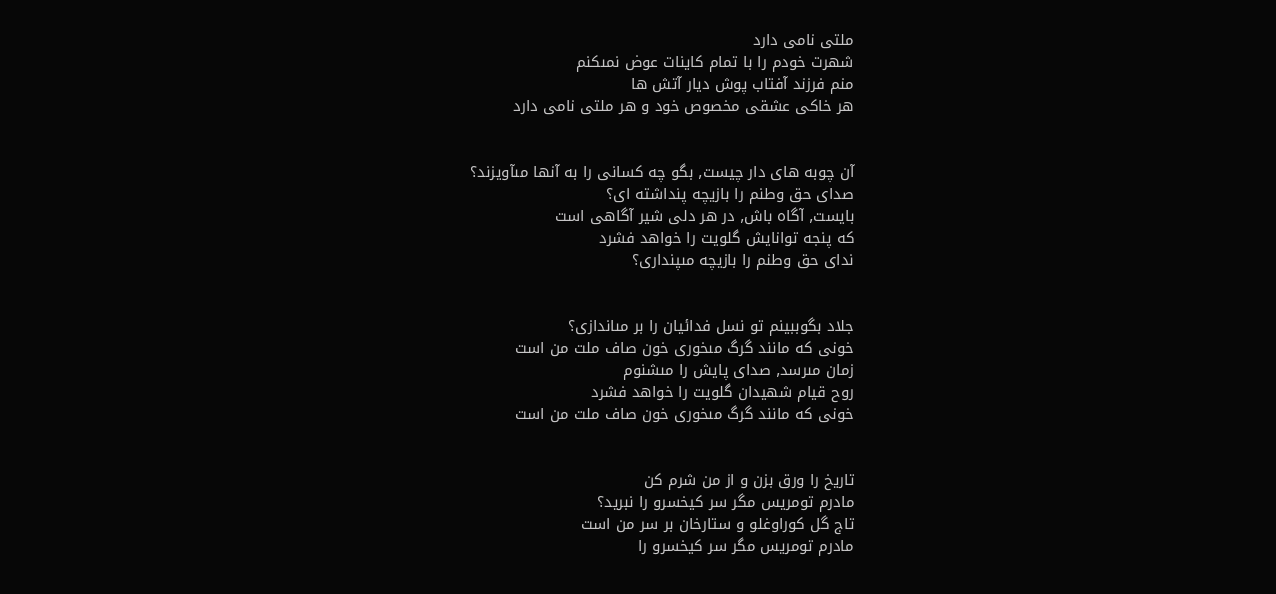ملتى نامى دارد
شهرت خودم را با تمام كاينات عوض نمىكنم
منم فرزند آفتاب پوش ديار آتش ها
هر خاكى عشقى مخصوص خود و هر ملتى نامى دارد


آن چوبه هاى دار چيست٫ بگو چه كسانى را به آنها مىآويزند؟
صداى حق وطنم را بازيچه پنداشته اى؟
بايست٫ آگاه باش٫ در هر دلى شير آگاهى است
كه پنجه توانايش گلويت را خواهد فشرد
نداى حق وطنم را بازيچه مىپندارى؟


جلاد بگوببينم تو نسل فدائيان را بر مىاندازى؟
خونى كه مانند گرگ مىخورى خون صاف ملت من است
زمان مىرسد٫ صداى پايش را مىشنوم
روح قيام شهيدان گلويت را خواهد فشرد
خونى كه مانند گرگ مىخورى خون صاف ملت من است


تاريخ را ورق بزن و از من شرم كن
مادرم تومريس مگر سر كيخسرو را نبريد؟
تاج گل كوراوغلو و ستارخان بر سر من است
مادرم تومريس مگر سر كيخسرو را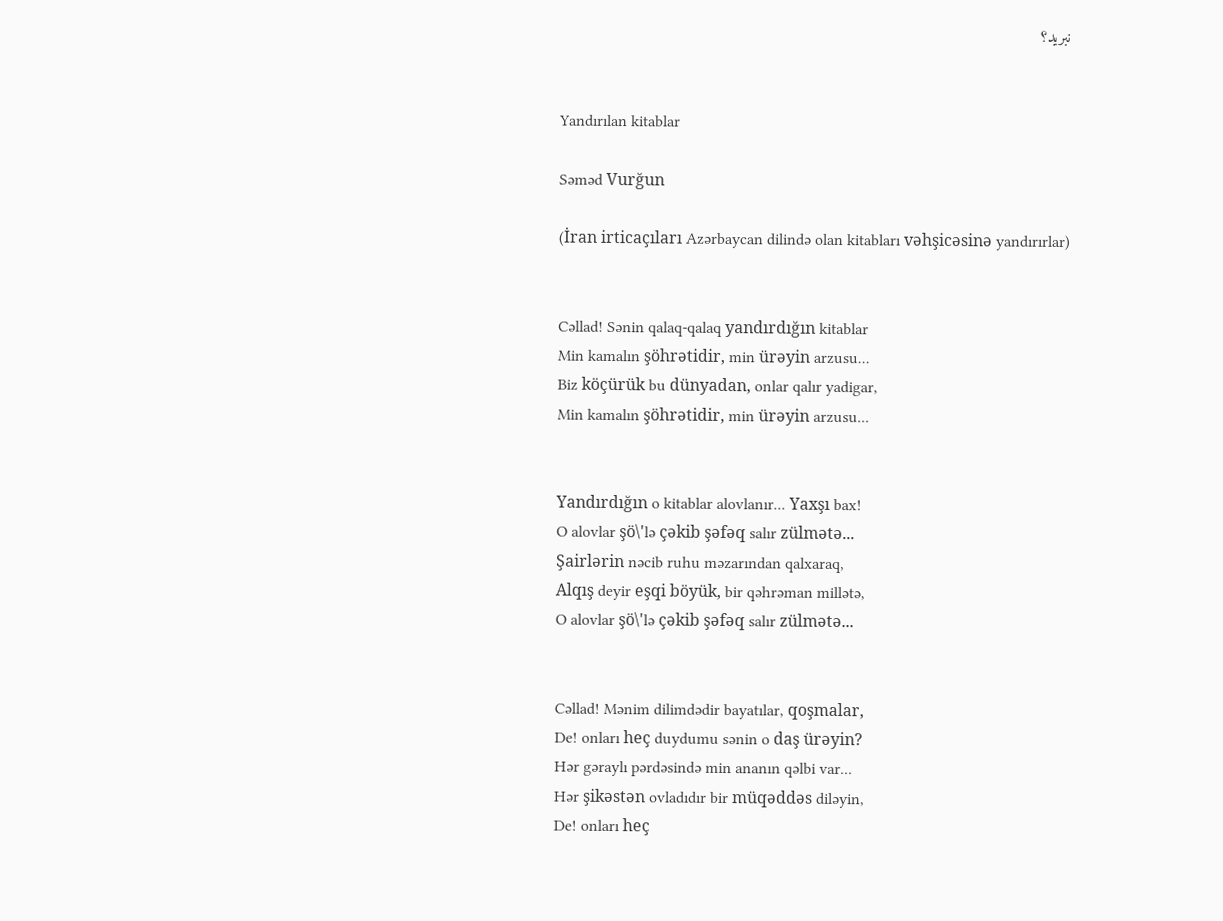نبريد؟


Yandırılan kitablar

Səməd Vurğun

(İran irticaçıları Azərbaycan dilində olan kitabları vəhşicəsinə yandırırlar)


Cəllad! Sənin qalaq-qalaq yandırdığın kitablar
Min kamalın şöhrətidir, min ürəyin arzusu...
Biz köçürük bu dünyadan, onlar qalır yadigar,
Min kamalın şöhrətidir, min ürəyin arzusu...


Yandırdığın o kitablar alovlanır... Yaxşı bax!
O alovlar şö\'lə çəkib şəfəq salır zülmətə...
Şairlərin nəcib ruhu məzarından qalxaraq,
Alqış deyir eşqi böyük, bir qəhrəman millətə,
O alovlar şö\'lə çəkib şəfəq salır zülmətə...


Cəllad! Mənim dilimdədir bayatılar, qoşmalar,
De! onları heç duydumu sənin o daş ürəyin?
Hər gəraylı pərdəsində min ananın qəlbi var...
Hər şikəstən ovladıdır bir müqəddəs diləyin,
De! onları heç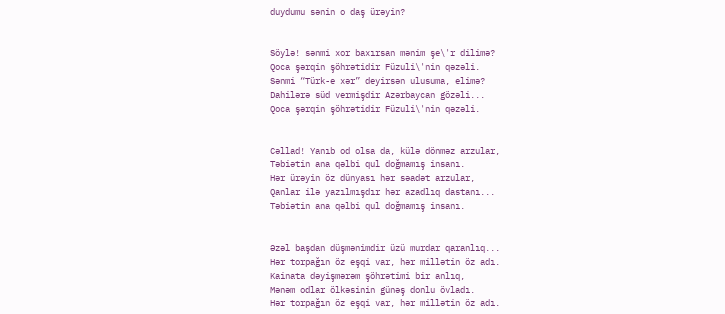duydumu sənin o daş ürəyin?


Söylə! sənmi xor baxırsan mənim şe\'r dilimə?
Qoca şərqin şöhrətidir Füzuli\'nin qəzəli.
Sənmi “Türk-e xər” deyirsən ulusuma, elimə?
Dahilərə süd vermişdir Azərbaycan gözəli...
Qoca şərqin şöhrətidir Füzuli\'nin qəzəli.


Cəllad! Yanıb od olsa da, külə dönməz arzular,
Təbiətin ana qəlbi qul doğmamış insanı.
Hər ürəyin öz dünyası hər səadət arzular,
Qanlar ilə yazılmışdır hər azadlıq dastanı...
Təbiətin ana qəlbi qul doğmamış insanı.


Əzəl başdan düşmənimdir üzü murdar qaranlıq...
Hər torpağın öz eşqi var, hər millətin öz adı.
Kainata dəyişmərəm şöhrətimi bir anlıq,
Mənəm odlar ölkəsinin günəş donlu övladı.
Hər torpağın öz eşqi var, hər millətin öz adı.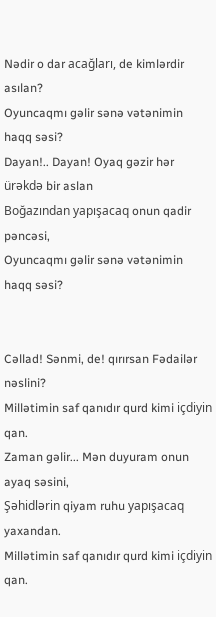Nədir o dar acağları, de kimlərdir asılan?
Oyuncaqmı gəlir sənə vətənimin haqq səsi?
Dayan!.. Dayan! Oyaq gəzir hər ürəkdə bir aslan
Boğazından yapışacaq onun qadir pəncəsi,
Oyuncaqmı gəlir sənə vətənimin haqq səsi?


Cəllad! Sənmi, de! qırırsan Fədailər nəslini?
Millətimin saf qanıdır qurd kimi içdiyin qan.
Zaman gəlir... Mən duyuram onun ayaq səsini,
Şəhidlərin qiyam ruhu yapışacaq yaxandan.
Millətimin saf qanıdır qurd kimi içdiyin qan.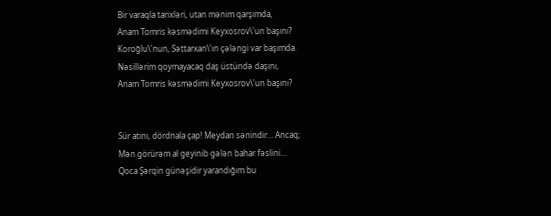Bir varaqla tarixləri, utan mənim qarşımda,
Anam Tomris kəsmədimi Keyxosrov\'un başını?
Koroğlu\'nun, Səttarxan\'ın çələngi var başımda.
Nəsillərim qoymayacaq daş üstündə daşını,
Anam Tomris kəsmədimi Keyxosrov\'un başını?


Sür atını, dördnala çap! Meydan sənindir... Ancaq;
Mən görürəm al geyinib gələn bahar fəslini...
Qoca Şərqin günəşidir yarandığım bu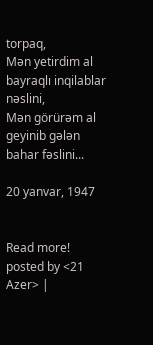torpaq,
Mən yetirdim al bayraqlı inqilablar nəslini,
Mən görürəm al geyinib gələn bahar fəslini...

20 yanvar, 1947


Read more! posted by <21 Azer> |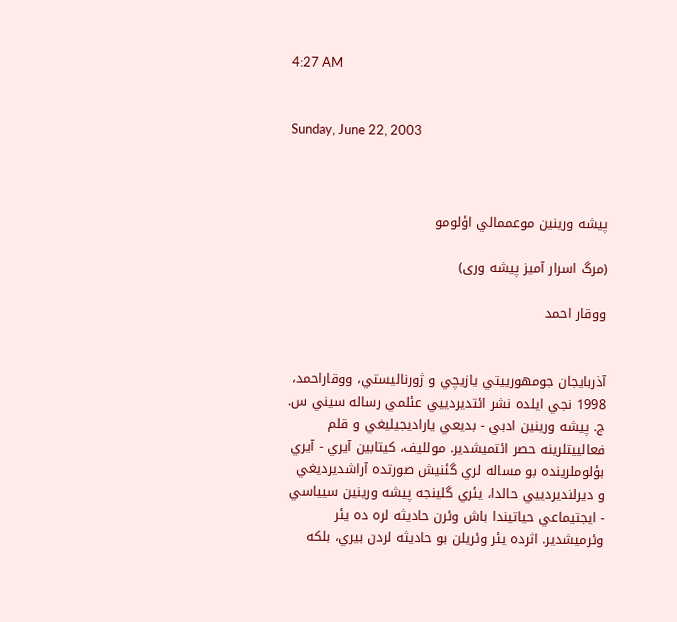4:27 AM


Sunday, June 22, 2003



پيشه ورينين موعممالي اؤلومو

(مرگ اسرار آميز پيشه ورى)

ووقار احمد


آذربايجان جومهورييتي يازيچي و ژورناليستي، ووقاراحمد، 1998 نجي ايلده نشر ائتديردييي عئلمي رساله سيني س. ج. پيشه ورينين ادبي - بديعي ياراديجيليغي و قلم فعالييتلرينه حصر ائتميشدير. مولليف، كيتابين آيري - آيري بؤلوملرينده بو مساله لري گئنيش صورتده آراشديرديغي و ديرلنديردييي حالدا، يئري گلينجه پيشه ورينين سيياسي - ايجتيماعي حياتيندا باش وئرن حاديثه لره ده يئر وئرميشدير. اثرده يئر وئريلن بو حاديثه لردن بيري، بلكه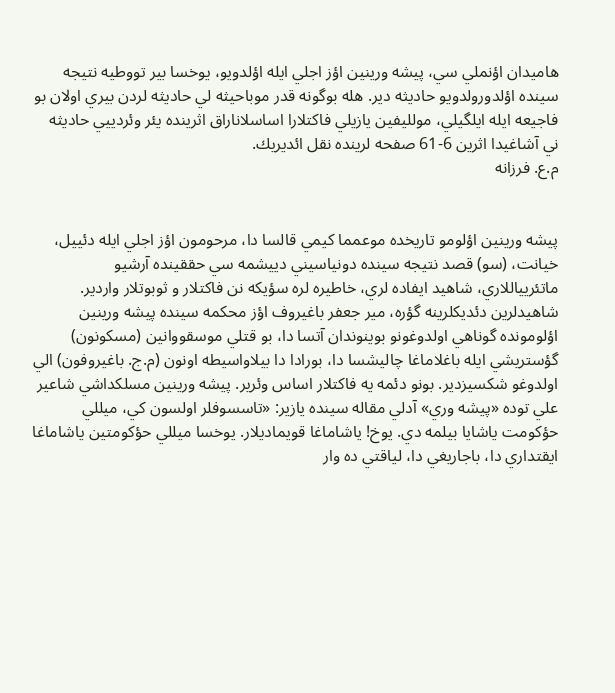هاميدان اؤنملي سي، پيشه ورينين اؤز اجلي ايله اؤلدويو، يوخسا بير تووطيه نتيجه سينده اؤلدورولدويو حاديثه دير. هله بوگونه قدر موباحيثه لي حاديثه لردن بيري اولان بو فاجيعه ايله ايلگيلي، مولليفين يازيلي فاكتلارا اساسلاناراق اثرينده يئر وئردييي حاديثه ني آشاغيدا اثرين 6-61 صفحه لرينده نقل ائديريك.
م.ع. فرزانه


پيشه ورينين اؤلومو تاريخده موعمما كيمي قالسا دا، مرحومون اؤز اجلي ايله دئييل، خيانت، (سو) قصد نتيجه سينده دونياسيني دييشمه سي حققينده آرشيو ماتئريياللاري، شاهيد ايفاده لري، خاطيره لره سؤيكه نن فاكتلار و ثوبوتلار واردير. شاهيدلرين دئديكلرينه گؤره، مير جعفر باغيروف اؤز محكمه سينده پيشه ورينين اؤلومونده گوناهي اولدوغونو بوينوندان آتسا دا، بو قتلي موسقووانين (مسكونون) گؤستريشي ايله باغلاماغا چاليشسا دا، بورادا دا بيلاواسيطه اونون (م.ج. باغيروفون) الي اولدوغو شكسيزدير. بونو دئمه يه فاكتلار اساس وئرير. پيشه ورينين مسلكداشي شاعير علي توده «پيشه وري» آدلي مقاله سينده يازير: «تاسسوفلر اولسون كي، ميللي حؤكومت ياشايا بيلمه دي. يوخ! ياشاماغا قويماديلار. يوخسا ميللي حؤكومتين ياشاماغا ايقتداري دا، باجاريغي دا، لياقتي ده وار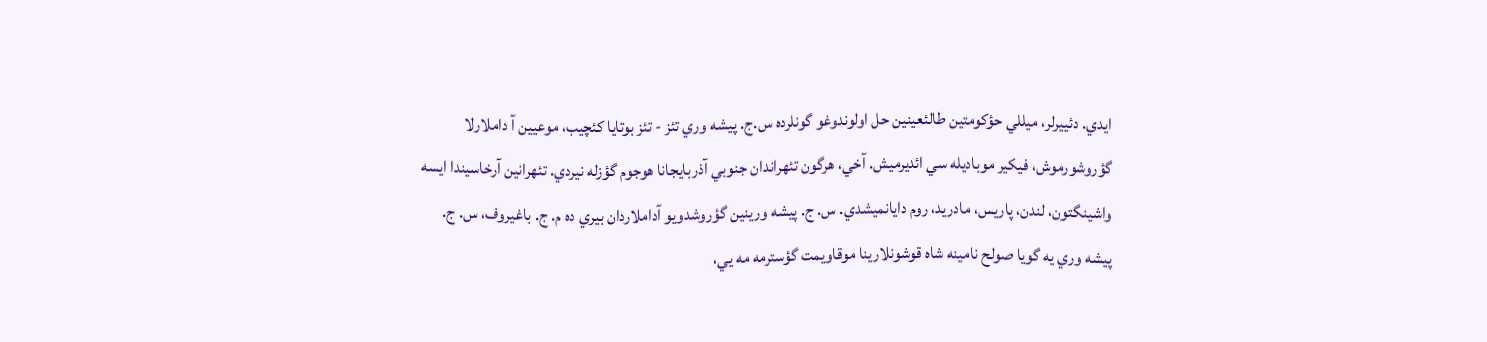ايدي. دئييرلر، ميللي حؤكومتين طالئعينين حل اولوندوغو گونلرده س.ج. پيشه وري تئز - تئز بوتايا كئچيب، موعيين آ داملارلا گؤروشورموش، فيكير موباديله سي ائديرميش. آخي، هرگون تئهراندان جنوبي آذربايجانا هوجوم گؤزله نيردي. تئهرانين آرخاسيندا ايسه واشينگتون، لندن، پاريس، مادريد، روم دايانميشدي. س. ج. پيشه ورينين گؤروشدويو آداملاردان بيري ده م. ج. باغيروف، س. ج. پيشه وري يه گويا صولح نامينه شاه قوشونلارينا موقاويمت گؤسترمه مه يي،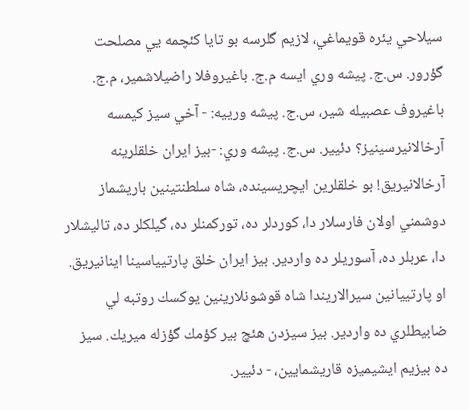سيلاحي يئره قويماغي، لازيم گلرسه بو تايا كئچمه يي مصلحت گؤرور. س.ج. پيشه وري ايسه م.ج. باغيروفلا راضيلاشمير، م.ج. باغيروف عصبيله شير، س.ج. پيشه ورييه: - آخي سيز كيمسه آرخالانيرسينيز؟ دئيير. س.ج. پيشه وري: -بيز ايران خلقلرينه آرخالانيريق! بو خلقلرين ايچريسينده، شاه سلطنتينين باريشماز دوشمني اولان فارسلار دا، كوردلر ده، توركمنلر ده، گيلكلر ده، تاليشلار دا، عربلر ده، آسوريلر ده واردير. بيز ايران خلق پارتيياسينا اينانيريق. او پارتييانين سيرالاريندا شاه قوشونلارينين يوكسك روتبه لي ضابيطلري ده واردير. بيز سيزدن هئچ بير كؤمك گؤزله ميريك. سيز ده بيزيم ايشيميزه قاريشمايين، - دئيير.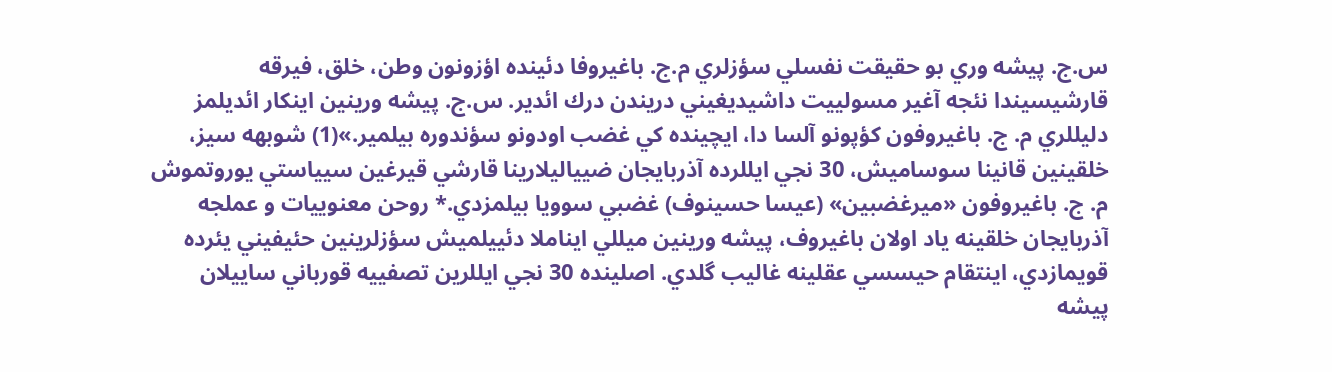س.ج. پيشه وري بو حقيقت نفسلي سؤزلري م.ج. باغيروفا دئينده اؤزونون وطن، خلق، فيرقه قارشيسيندا نئجه آغير مسولييت داشيديغيني دريندن درك ائدير. س.ج. پيشه ورينين اينكار ائديلمز دليللري م. ج. باغيروفون كؤپونو آلسا دا، ايچينده كي غضب اودونو سؤندوره بيلمير.»(1) شوبهه سيز، خلقينين قانينا سوساميش، 30 نجي ايللرده آذربايجان ضيياليلارينا قارشي قيرغين سيياستي يوروتموش م. ج. باغيروفون «ميرغضبين» (عيسا حسينوف) غضبي سوويا بيلمزدي.* روحن معنوييات و عملجه آذربايجان خلقينه ياد اولان باغيروف، پيشه ورينين ميللي ايناملا دئييلميش سؤزلرينين حئيفيني يئرده قويمازدي، اينتقام حيسسي عقلينه غاليب گلدي. اصلينده 30 نجي ايللرين تصفييه قورباني ساييلان پيشه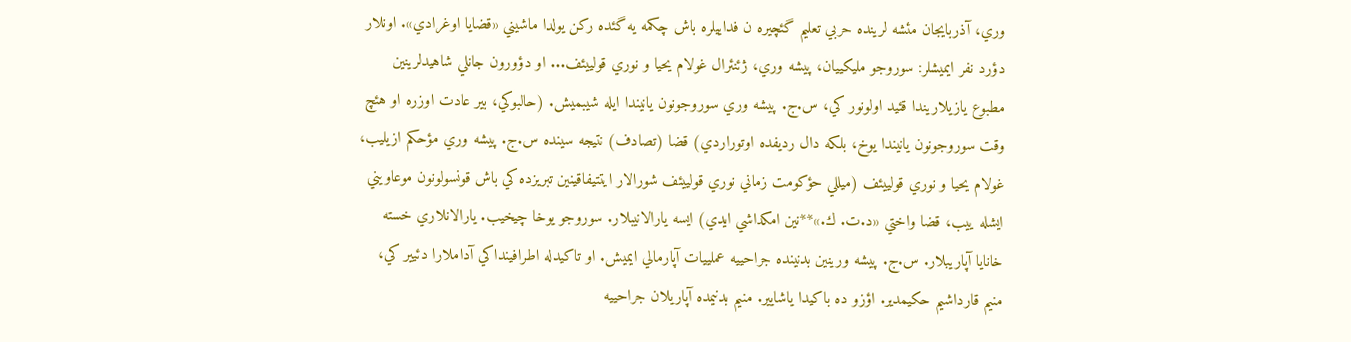وري، آذربايجان مئشه لرينده حربي تعليم گئچيره ن فداييلره باش چكمه يه گئده ركن يولدا ماشيني «قضايا اوغرادي». اونلار دؤرد نفر ايميشلر: سوروجو مليكييان، پيشه وري، ژئنئرال غولام يحيا و نوري قولييئف... او دؤورون جانلي شاهيدلرينين مطبوع يازيلاريندا قئيد اولونور كي، س.ج. پيشه وري سوروجونون يانيندا ايله شيبميش. (حالبوكي، بير عادت اوزره او هئچ وقت سوروجونون يانيندا يوخ، بلكه دال رديفده اوتوراردي) قضا (تصادف) نتيجه سينده س.ج. پيشه وري مؤحكم ازيليب، غولام يحيا و نوري قولييئف (ميللي حؤكومت زماني نوري قولييئف شورالار ايتتيفاقينين تبريزده كي باش قونسولونون موعاويني ايشله ييب، قضا واختي «د.ت. ك.»**نين امكداشي ايدي) ايسه يارالانيبلار. سوروجو يوخا چيخيب. يارالانلاري خسته خانايا آپاريبلار. س.ج. پيشه ورينين بدنينده جراحييه عملييات آپارمالي ايميش. او تاكيدله اطرافينداكي آداملارا دئيير كي، منيم قارداشيم حكيمدير. اؤزو ده باكيدا ياشايير. منيم بدنيمده آپاريلان جراحييه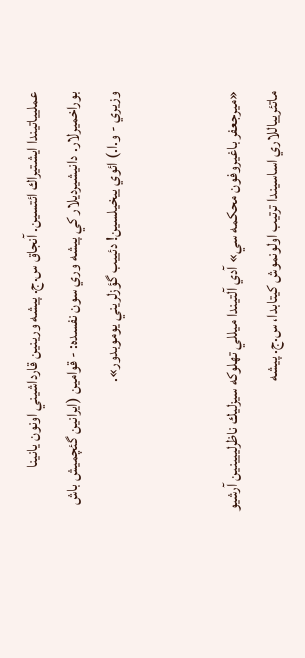عمليياتيندا ايشتيراك ائتسين. آنجاق س.ج. پيشه ورينين قارداشيني اونون يانينا بوراخميرلار. دانيشيرديلار كي پيشه وري سون نفسده: - قوامين (ايرانين گئچميش باش وزيري - و.ا.) ائوي ييخيلسين! دئييب گؤزلريني يوموبدور».


«ميرجعفر باغيروفون محكمه سي» آدي آلتيندا ميللي تهلوكه سيزليك ناظرلييينين آرشيو ماتئريياللاري اساسيندا ترتيب اولونموش كيتابدا، س.ج. پيشه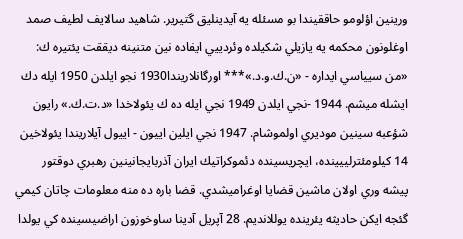ورينين اؤلومو حاققيندا بو مسئله يه آيدينليق گتيرير. شاهيد سالايف لطيف صمد اوغلونون محكمه يه يازيلي شكيلده وئردييي ايفاده نين متنينه ديققت يئتيره ك: «من سيياسي ايداره - «ن.ك.و.د.»*** اورگانلاريندا1930 نجو ايلدن 1950 ايله دك ايشله ميشم. 1944 -نجي ايلدن 1949 نجي ايله ده ك يئولاخدا «د.ت.ك.» رايون شؤعبه سينين موديري اولموشام. 1947 نجي ايلين اييون - اييول آيلاريندا يئولاخين 14 كيلومئترلييينده، ايچريسينده دئموكراتيك ايران آذربايجانينين رهبري دوقتور پيشه وري اولان ماشين قضايا اوغراميشدي. قضا باره ده منه معلومات چاتان كيمي گئجه ايكن حاديثه يئرينده يوللانديم. 28 آپريل آدينا ساوخوزون اراضيسينده كي يولدا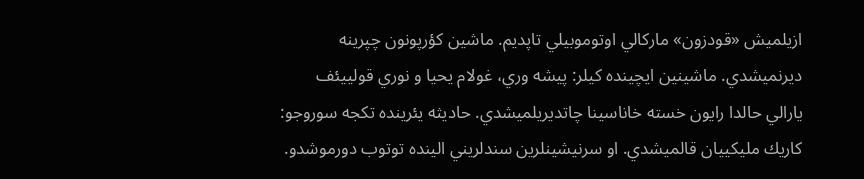ازيلميش «قودزون» ماركالي اوتوموبيلي تاپديم. ماشين كؤرپونون چپرينه ديرنميشدي. ماشينين ايچينده كيلر: پيشه وري، غولام يحيا و نوري قولييئف يارالي حالدا رايون خسته خاناسينا چاتديريلميشدي. حاديثه يئرينده تكجه سوروجو: كاريك مليكييان قالميشدي. او سرنيشينلرين سندلريني الينده توتوب دورموشدو.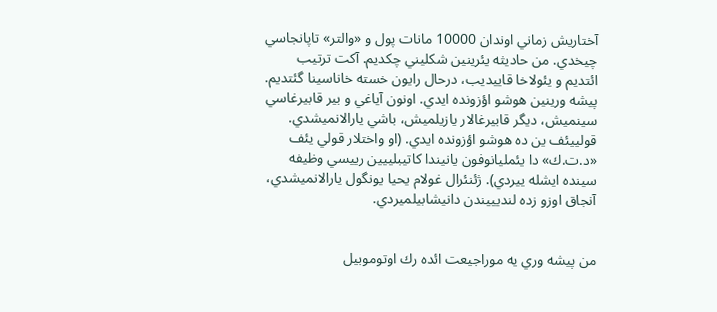آختاريش زماني اوندان 10000 مانات پول و «والتر» تاپانجاسي چيخدي. من حاديثه يئرينين شكليني چكديم. آكت ترتيب ائتديم و يئولاخا قاييديب، درحال رايون خسته خاناسينا گئتديم. پيشه ورينين هوشو اؤزونده ايدي. اونون آياغي و بير قابيرغاسي سينميش، ديگر قابيرغالار يازيلميش، باشي يارالانميشدي. قولييئف ين ده هوشو اؤزونده ايدي. (او واختلار قولي يئف «د.ت.ك» دا يئمليانوفون يانيندا كاتيبلييين رييسي وظيفه سينده ايشله ييردي). ژئنئرال غولام يحيا يونگول يارالانميشدي، آنجاق اوزو زده لنديييندن دانيشابيلميردي.


من پيشه وري يه موراجيعت ائده رك اوتوموبيل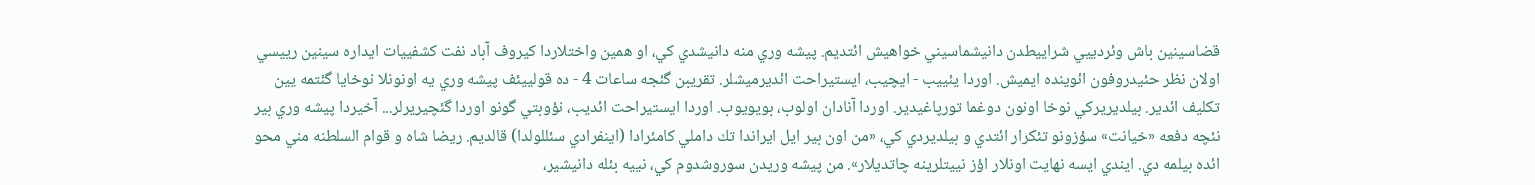قضاسينين باش وئردييي شراييطدن دانيشماسيني خواهيش ائتديم. پيشه وري منه دانيشدي كي، او همين واختلاردا كيروف آباد نفت كشفييات ايداره سينين رييسي اولان نظر حئيدروفون ائوينده ايميش. اوردا يئييب - ايچيب، ايستيراحت ائديرميشلر. تقريبن گئجه ساعات 4 - ده قولييئف پيشه وري يه اونونلا نوخايا گئتمه يين تكليف ائدير. بيلديريركي نوخا اونون دوغما تورپاغيدير. اوردا آنادان اولوب، بويويوب. اوردا ايستيراحت ائديب، نؤوبتي گونو اوردا گئچيريرلر... آخيردا پيشه وري بير نئچه دفعه «خيانت» سؤزونو تئكرار ائتدي و بيلديردي كي، «من اون بير ايل ايراندا تك داملي كامئرادا (اينفرادي سئللولدا) قالديم. ريضا شاه و قوام السلطنه مني محو ائده بيلمه دي. ايندي ايسه نهايت اونلار اؤز نييتلرينه چاتديلار». من پيشه وريدن سوروشدوم كي، نييه بئله دانيشير،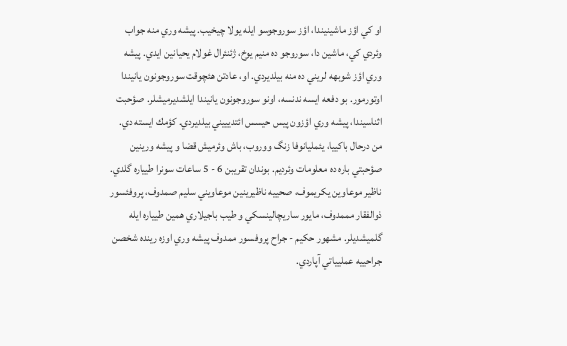او كي اؤز ماشينيندا، اؤز سوروجوسو ايله يولا چيخيب. پيشه وري منه جواب وئردي كي، ماشين دا، سوروجو ده منيم يوخ، ژئنئرال غولام يحيانين ايدي. پيشه وري اؤز شوبهه لريني ده منه بيلديردي. او، عادتن هئچوقت سوروجونون يانيندا اوتورمور. بو دفعه ايسه ندنسه، اونو سوروجونون يانيندا ايلشديرميشلر. صؤحبت اثناسيندا، پيشه وري اؤزون پيس حيسس ائتديييني بيلديردي. كؤمك ايسته دي. من درحال باكييا، يئمليانوفا زنگ ووروب، باش وئرميش قضا و پيشه ورينين صؤحبتي باره ده معلومات وئرديم. بوندان تقريبن 6 - 5 ساعات سونرا طيياره گلدي. ناظير موعاوين يكريموف، صحييه ناظيرينين موعاويني سليم صمدوف، پروفئسور ذوالفقار مممدوف، مايور ساريچالينسكي و طيب باجيلاري همين طيياره ايله گلميشديلر. مشهور حكيم - جراح پروفسور ممدوف پيشه وري اوزه رينده شخصن جراحييه عمليياتي آپاردي.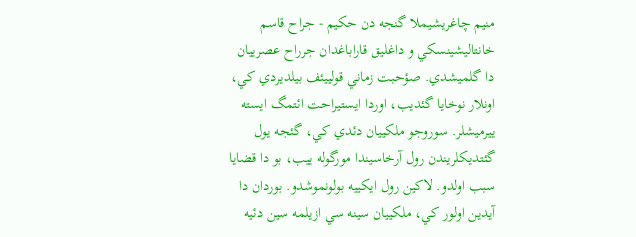منيم چاغريشيملا گنجه دن حكيم - جراح قاسم خانتاليشينسكي و داغليق قاراباغدان جرراح عصرييان دا گلميشدي. صؤحبت زماني قولييئف بيلديردي كي، اونلار نوخايا گئديب، اوردا ايستيراحت ائتمگ ايسته ييرميشلر. سوروجو ملكييان دئدي كي، گئجه يول گئتديكلريندن رول آرخاسيندا مورگوله ييب، بو دا قضايا سبب اولدو. لاكين رول ايكييه بولونموشدو. بوردان دا آيدين اولور كي، ملكييان سينه سي ازيلمه سين دئيه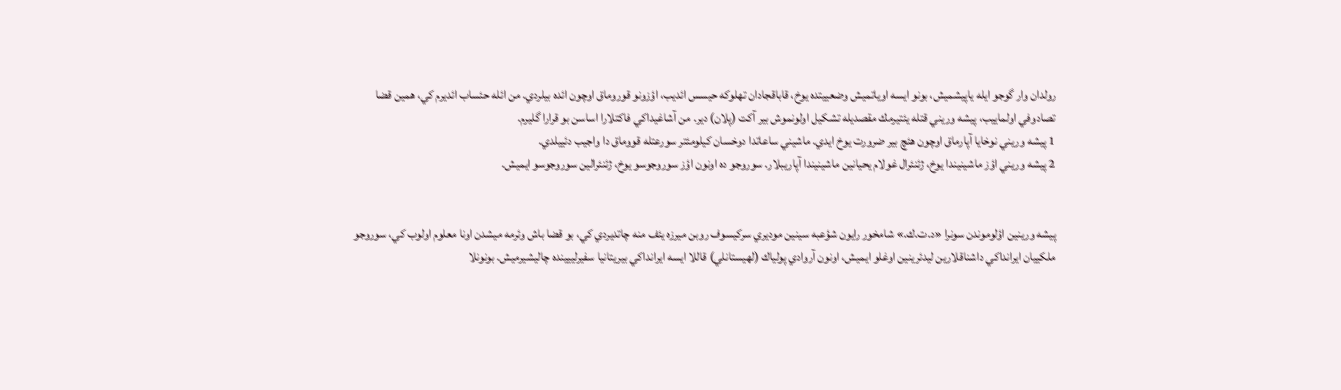رولدان وار گوجو ايله ياپيشميش، بونو ايسه اوياتميش وضعييتده يوخ، قاباقجادان تهلوكه حيسس ائديب، اؤزونو قوروماق اوچون ائده بيلردي. من ائله حئساب ائديرم كي، همين قضا تصادوفي اولماييب، پيشه وريني قتله يئتيرمك مقصديله تشكيل اولونموش بير آكت (پلان) دير. من آشاغيداكي فاكتلارا اساسن بو قرارا گليرم.
1 پيشه وريني نوخايا آپارماق اوچون هئچ بير ضرورت يوخ ايدي. ماشيني ساعاتدا دوخسان كيلومئتر سورعتله قووماق دا واجيب دئييلدي.
2 پيشه وريني اؤز ماشينيندا يوخ، ژئنئرال غولام يحيانين ماشينيندا آپاريبلار. سوروجو ده اونون اؤز سوروجوسو يوخ، ژئنئرالين سوروجوسو ايميش.


پيشه ورينين اؤلوموندن سونرا «د.ت.ك.» شامخور رايون شؤعبه سينين موديري سركيسوف روبن ميرزه يئف منه چاتديردي كي، بو قضا باش وئرمه ميشدن اونا معلوم اولوب كي، سوروجو ملكييان ايرانداكي داشناقلارين ليدئرينين اوغلو ايميش، اونون آروادي پولياك (لهيستانلي) قاللا ايسه ايرانداكي بيريتانيا سفيرلييينده چاليشيرميش. بونونلا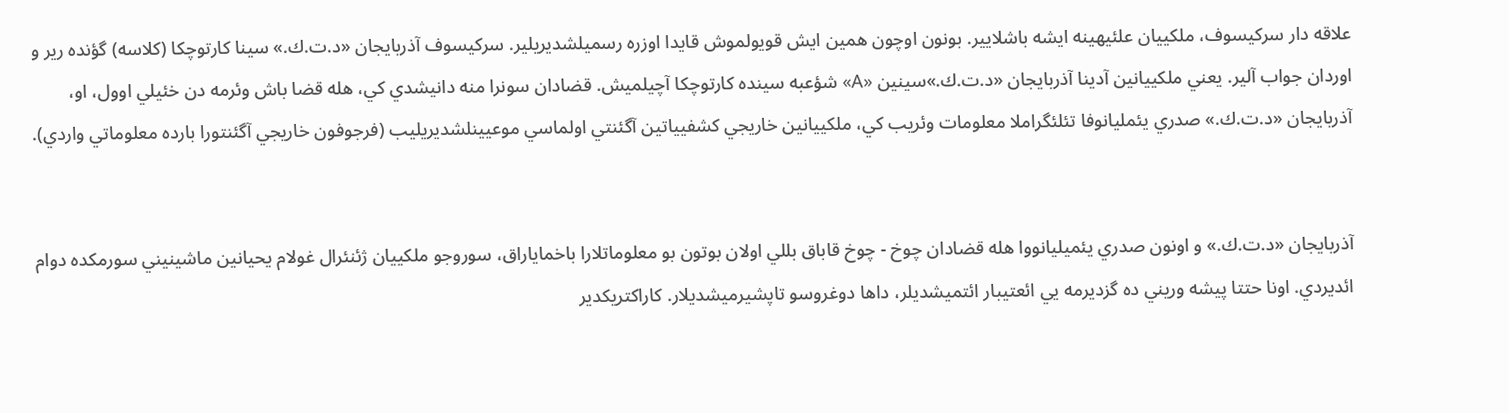علاقه دار سركيسوف، ملكييان علئيهينه ايشه باشلايير. بونون اوچون همين ايش قويولموش قايدا اوزره رسميلشديريلير. سركيسوف آذربايجان «د.ت.ك.» سينا كارتوچكا (كلاسه) گؤنده رير و اوردان جواب آلير. يعني ملكييانين آدينا آذربايجان «د.ت.ك.»سينين «A» شؤعبه سينده كارتوچكا آچيلميش. قضادان سونرا منه دانيشدي كي، هله قضا باش وئرمه دن خئيلي اوول، او، آذربايجان «د.ت.ك.» صدري يئمليانوفا تئلئگراملا معلومات وئريب كي، ملكييانين خاريجي كشفيياتين آگئنتي اولماسي موعيينلشديريليب (فرجوفون خاريجي آگئنتورا بارده معلوماتي واردي).


آذربايجان «د.ت.ك.» و اونون صدري يئميليانووا هله قضادان چوخ - چوخ قاباق بللي اولان بوتون بو معلوماتلارا باخماياراق، سوروجو ملكييان ژئنئرال غولام يحيانين ماشينيني سورمكده دوام ائديردي. اونا حتتا پيشه وريني ده گزديرمه يي ائعتيبار ائتميشديلر، داها دوغروسو تاپشيرميشديلار. كاراكتريكدير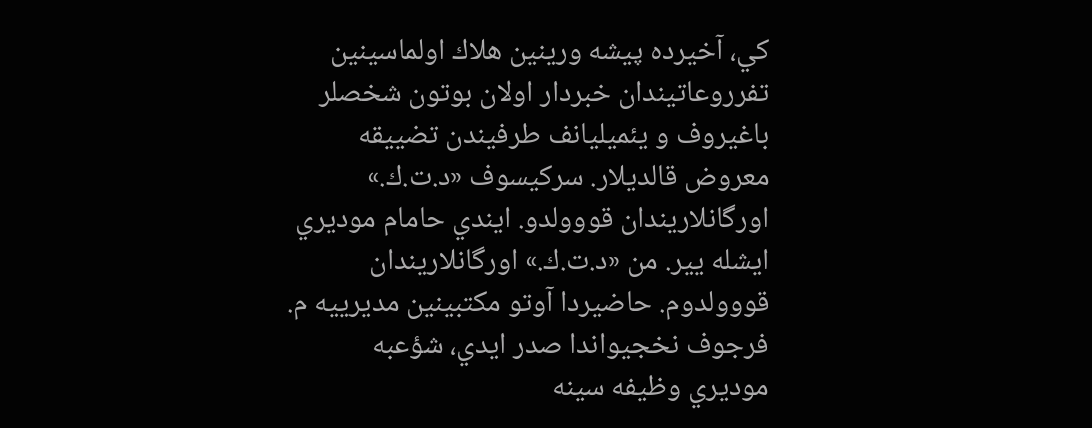كي، آخيرده پيشه ورينين هلاك اولماسينين تفرروعاتيندان خبردار اولان بوتون شخصلر باغيروف و يئميليانف طرفيندن تضييقه معروض قالديلار. سركيسوف «د.ت.ك.» اورگانلاريندان قووولدو. ايندي حامام موديري ايشله يير. من «د.ت.ك.» اورگانلاريندان قووولدوم. حاضيردا آوتو مكتبينين مديرييه م. فرجوف نخجيواندا صدر ايدي، شؤعبه موديري وظيفه سينه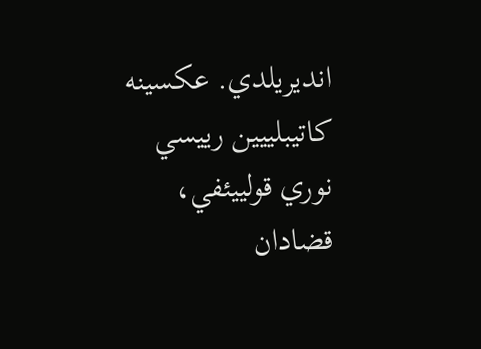انديريلدي. عكسينه كاتيبلييين رييسي نوري قولييئفي، قضادان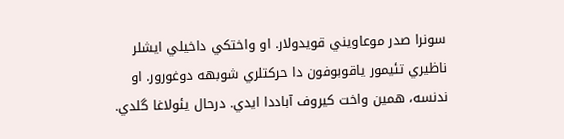سونرا صدر موعاويني قويدولار. او واختكي داخيلي ايشلر ناظيري تئيمور ياقوبوفون دا حركتلري شوبهه دوغورور. او ندنسه، همين واخت كيروف آباددا ايدي. درحال يئولاغا گلدي.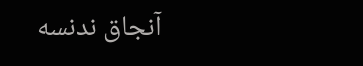آنجاق ندنسه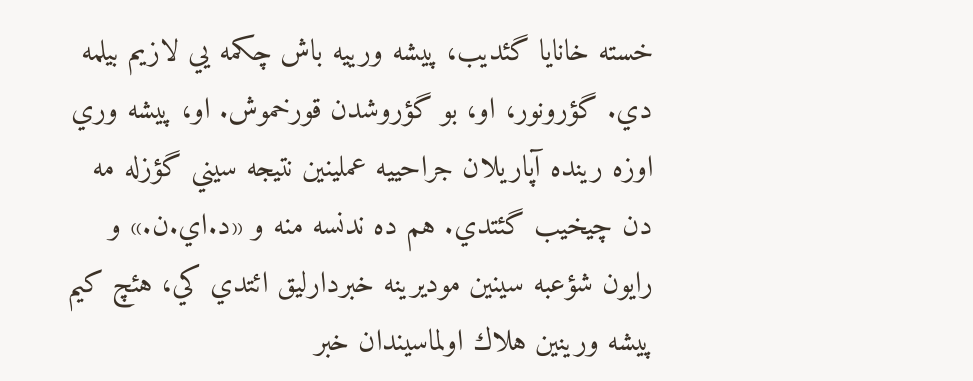خسته خانايا گئديب، پيشه ورييه باش چكمه يي لازيم بيلمه دي. گؤرونور، او، بو گؤروشدن قورخموش. او، پيشه وري اوزه رينده آپاريلان جراحييه عملينين نتيجه سيني گؤزله مه دن چيخيب گئتدي. هم ده ندنسه منه و «د.اي.ن.» و رايون شؤعبه سينين موديرينه خبردارليق ائتدي كي، هئچ كيم پيشه ورينين هلاك اولماسيندان خبر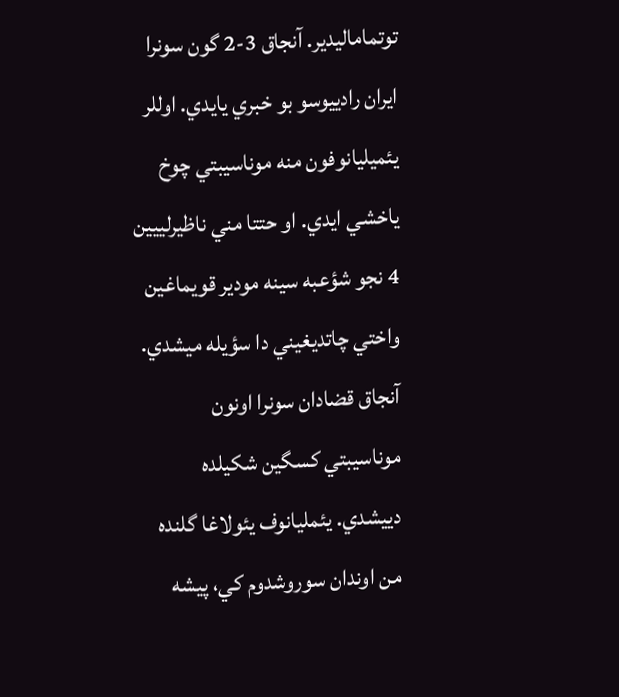توتماماليدير. آنجاق 3-2 گون سونرا ايران رادييوسو بو خبري يايدي. اوللر يئميليانوفون منه موناسيبتي چوخ ياخشي ايدي. او حتتا مني ناظيرلييين 4 نجو شؤعبه سينه مودير قويماغين واختي چاتديغيني دا سؤيله ميشدي. آنجاق قضادان سونرا اونون موناسيبتي كسگين شكيلده دييشدي. يئمليانوف يئولاغا گلنده من اوندان سوروشدوم كي، پيشه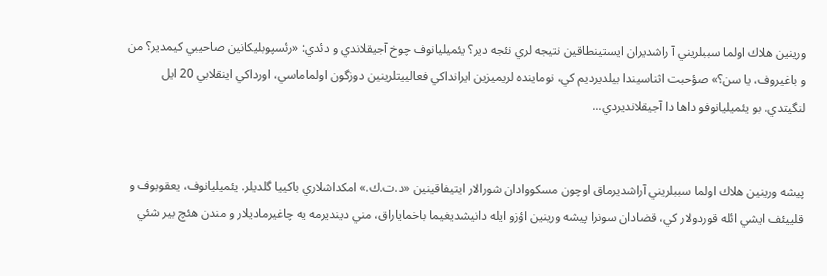ورينين هلاك اولما سببلريني آ راشديران ايستينطاقين نتيجه لري نئجه دير؟ يئميليانوف چوخ آجيقلاندي و دئدي: «رئسپوبليكانين صاحيبي كيمدير؟ من و باغيروف، يا سن؟» صؤحبت اثناسيندا بيلديرديم كي، نوماينده لريميزين ايرانداكي فعالييتلرينين دوزگون اولماماسي، اورداكي اينقلابي 20 ايل لنگيتدي. بو يئميليانوفو داها دا آجيقلانديردي...


پيشه ورينين هلاك اولما سببلريني آراشديرماق اوچون مسكووادان شورالار ايتيفاقينين «د.ت.ك.» امكداشلاري باكييا گلديلر. يئميليانوف، يعقوبوف و قلييئف ايشي ائله قوردولار كي، قضادان سونرا پيشه ورينين اؤزو ايله دانيشديغيما باخماياراق، مني دينديرمه يه چاغيرماديلار و مندن هئچ بير شئي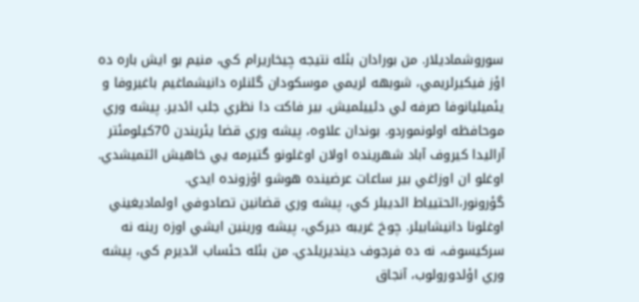سوروشماديلار. من بورادان بئله نتيجه چيخاريرام كي، منيم بو ايش باره ده اؤز فيكيرلريمي، شوبهه لريمي موسكودان گلنلره دانيشماغيم باغيروفا و يئميليانوفا صرفه لي دئييلميش. بير فاكت دا نظري جلب ائدير. پيشه وري موحافظه اولونموردو. بوندان علاوه، پيشه وري قضا يئريندن 70كيلومئتر آراليدا كيروف آباد شهرينده اولان اوغلونو گتيرمه يي خاهيش ائتميشدي. اوغلو ان اوزاغي بير ساعات عرضينده هوشو اؤزونده ايدي. گؤرونور،ائحتيياط ائديبلر كي، پيشه وري قضانين تصادوفي اولماديغيني اوغلونا دانيشابيلر. چوخ غريبه ديركي، پيشه ورينين ايشي اوزه رينه نه سركيسوف، نه ده فرجوف دينديريلدي. من بئله حئساب ائديرم كي، پيشه وري اؤلدورولوب، آنجاق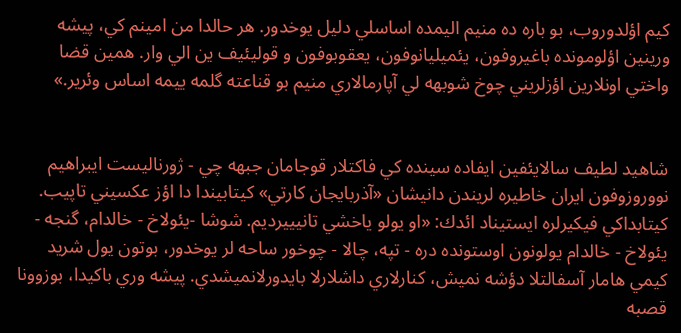كيم اؤلدوروب، بو باره ده منيم اليمده اساسلي دليل يوخدور. هر حالدا من امينم كي، پيشه ورينين اؤلومونده باغيروفون، يئميليانوفون، يعقوبوفون و قوليئيف ين الي وار. همين قضا واختي اونلارين اؤزلريني چوخ شوبهه لي آپارمالاري منيم بو قناعته گلمه ييمه اساس وئرير.»


شاهيد لطيف سالايئفين ايفاده سينده كي فاكتلار قوجامان جبهه چي - ژورناليست ايبراهيم نووروزوفون ايران خاطيره لريندن دانيشان «آذربايجان كارتي» كيتابيندا دا اؤز عكسيني تاپيب. كيتابداكي فيكيرلره ايستيناد ائدك: «او يولو ياخشي تانيييرديم. شوشا -يئولاخ - خالدام، گنجه - يئولاخ - خالدام يولونون اوستونده دره - تپه، چالا - چوخور ساحه لر يوخدور، بوتون يول شريد كيمي هامار آسفالتلا دؤشه نميش، كنارلاري داشلارلا بايدورلانميشدي. پيشه وري باكيدا، بوزوونا قصبه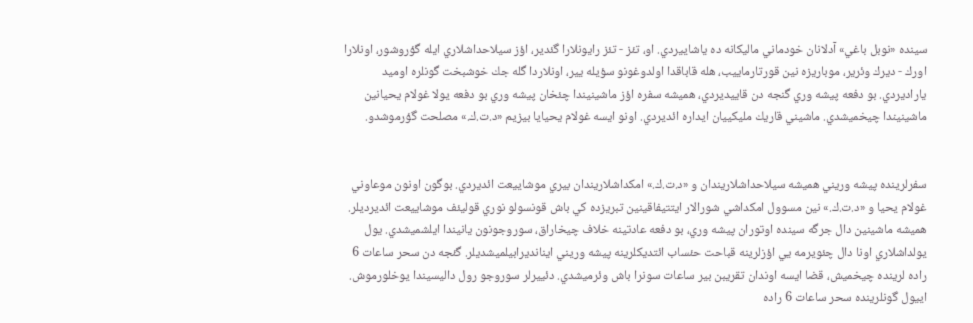سينده «نوبل باغي» آدلانان خودماني ماليكانه ده ياشاييردي. او، تئز - تئز رايونلارا گئدير، اؤز سيلاحداشلاري ايله گؤروشور، اونلارا اورك - ديرك وئرير، موباريزه نين قورتارماييب، هله قاباقدا اولدوغونو سؤيله يير، اونلاردا گله جك خوشبخت گونلره اوميد ياراديردي. بو دفعه پيشه وري گنجه دن قاييديردي، هميشه سفره اؤز ماشينيندا چئخان پيشه وري بو دفعه يولا غولام يحيانين ماشينيندا چيخميشدي. ماشيني قاريك مليكييان ايداره ائديردي. اونو ايسه غولام يحيايا بيزيم «د.ت.ك.» مصلحت گؤرموشدو.


سفرلرينده پيشه وريني هميشه سيلاحداشلاريندان و «د.ت.ك.» امكداشلاريندان بيري موشاييعت ائديردي. بوگون اونون موعاوني غولام يحيا و «د.ت.ك.» نين مسوول امكداشي شورالار ايتتيفاقينين تبريزده كي باش قونسولو نوري قوليئف موشاييعت ائديرديلر. هميشه ماشينين دال جرگه سينده اوتوران پيشه وري، بو دفعه عادتينه خلاف چيخاراق، سوروجونون يانيندا ايلشميشدي. يول يولداشلاري اونا دال چئويرمه يي اؤزلرينه قباحت حئساب ائتديكلرينه پيشه وريني اينانديرابيلميشديلر. گئجه دن سحر ساعات 6 راده لرينده چيخميش، قضا ايسه اوندان تقريبن بير ساعات سونرا باش وئرميشدي. دئييرلر سوروجو رول داليسيندا يوخلورموش. اييول گونلرينده سحر ساعات 6 راده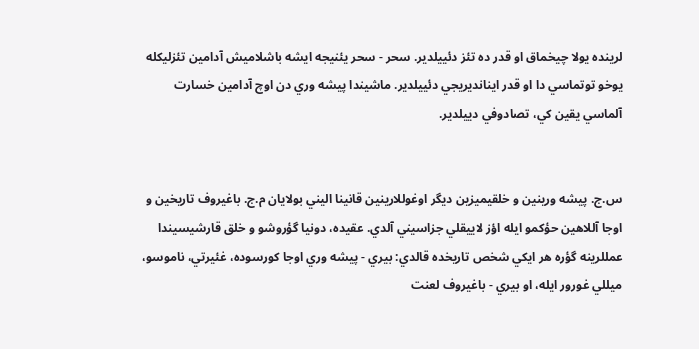لرينده يولا چيخماق او قدر ده تئز دئييلدير. سحر - سحر يئنيجه ايشه باشلاميش آدامين تئزليكله يوخو توتماسي دا او قدر اينانديريجي دئييلدير. ماشيندا پيشه وري دن اوچ آدامين خسارت آلماسي يقين كي، تصادوفي دييلدير.


س.ج. پيشه ورينين و خلقيميزين ديگر اوغوللارينين قانينا اليني بولايان م.ج. باغيروف تاريخين و اوجا آللاهين حؤكمو ايله اؤز لاييقلي جزاسيني آلدي. عقيده، دونيا گؤروشو و خلق قارشيسيندا عمللرينه گؤره هر ايكي شخص تاريخده قالدي: بيري - پيشه وري اوجا كورسوده، غئيرتي، ناموسو، ميللي غورور ايله، او بيري - باغيروف لعنت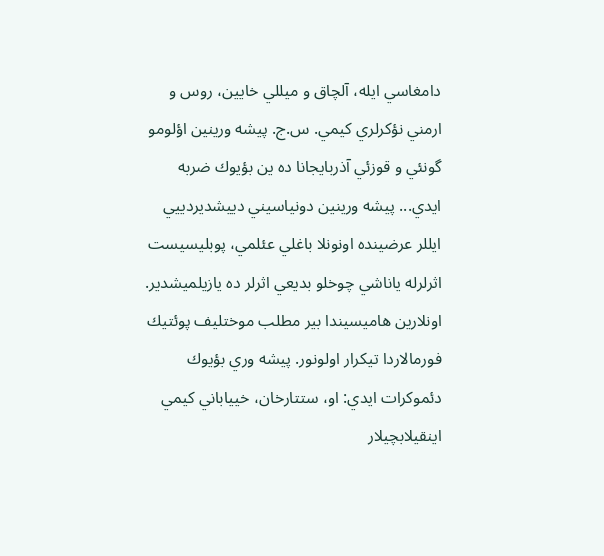دامغاسي ايله، آلچاق و ميللي خايين، روس و ارمني نؤكرلري كيمي. س.ج. پيشه ورينين اؤلومو گونئي و قوزئي آذربايجانا ده ين بؤيوك ضربه ايدي... پيشه ورينين دونياسيني دييشديردييي ايللر عرضينده اونونلا باغلي عئلمي، پوبليسيست اثرلرله ياناشي چوخلو بديعي اثرلر ده يازيلميشدير. اونلارين هاميسيندا بير مطلب موختليف پوئتيك فورمالاردا تيكرار اولونور. پيشه وري بؤيوك دئموكرات ايدي: او، ستتارخان، خيياباني كيمي اينقيلابچيلار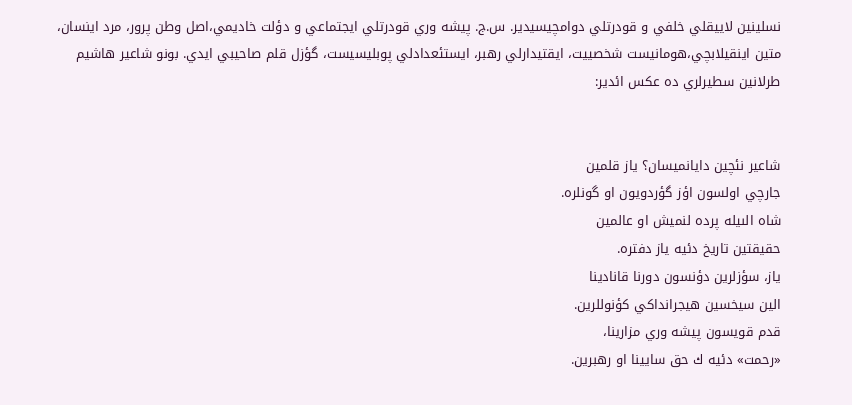نسلينين لاييقلي خلفي و قودرتلي دوامچيسيدير. س.ج. پيشه وري قودرتلي ايجتماعي و دؤلت خاديمي،اصل وطن پرور، مرد اينسان، متين اينقيلابچي،هومانيست شخصييت، ايقتيدارلي رهبر، ايستئعدادلي پوبليسيست، گؤزل قلم صاحيبي ايدي. بونو شاعير هاشيم طرلانين سطيرلري ده عكس ائدير:


شاعير نئچين دايانميسان؟ ياز قلمين
جارچي اولسون اؤز گؤردويون او گونلره.
شاه الىيله پرده لنميش او عالمين
حقيقتين تاريخ دئيه ياز دفتره.
ياز، سؤزلرين دؤنسون دورنا قانادينا
الين سيخسين هيجرانداكي كؤنوللرين.
قدم قويسون پيشه وري مزارينا،
«رحمت» دئيه ك حق سايينا او رهبرين.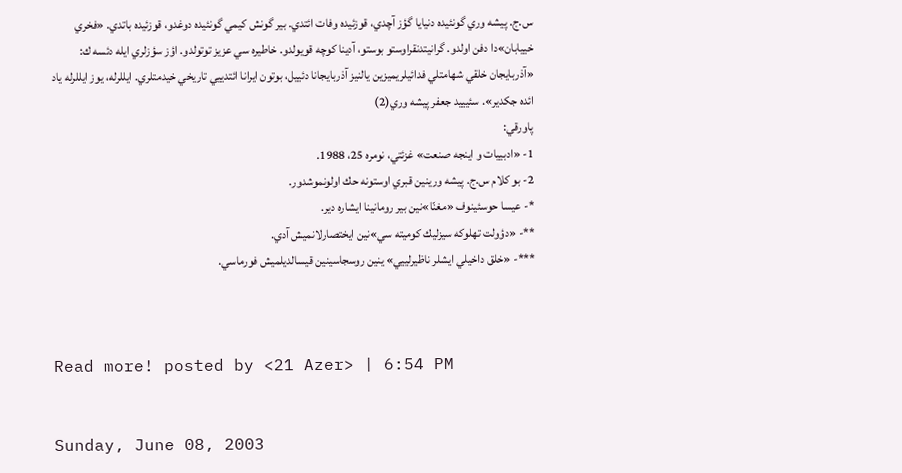س.ج. پيشه وري گونئيده دنيايا گؤز آچدي، قوزئيده وفات ائتدي. بير گونش كيمي گونئيده دوغدو، قوزئيده باتدي. «فخري خييابان»دا دفن اولدو. گرانيتدنقراوستو بوستو، آدينا كوچه قويولدو. خاطيره سي عزيز توتولدو. اؤز سؤزلري ايله دئسه ك: «آذربايجان خلقي شهامتلي فدائيلريميزين يالنيز آذربايجانا دئييل، بوتون ايرانا ائتدييي تاريخي خيدمتلري. ايللرله، يوز ايللرله ياد ائده جكدير». سئيييد جعفر پيشه وري(2)
پاورقي:
1- «ادبييات و اينجه صنعت» غزئتي، نومره 25، 1988.
2- بو كلام س.ج. پيشه ورينين قبري اوستونه حك اولونموشدور.
*- عيسا حوسئينوف «مغنّا»نين بير رومانينا ايشاره دير.
**- «دؤولت تهلوكه سيزليك كوميته سي»نين ايختصارلانميش آدي.
***- «خلق داخيلي ايشلر ناظيرلييي» ينين روسجاسينين قيسالديلميش فورماسي.



Read more! posted by <21 Azer> | 6:54 PM


Sunday, June 08, 2003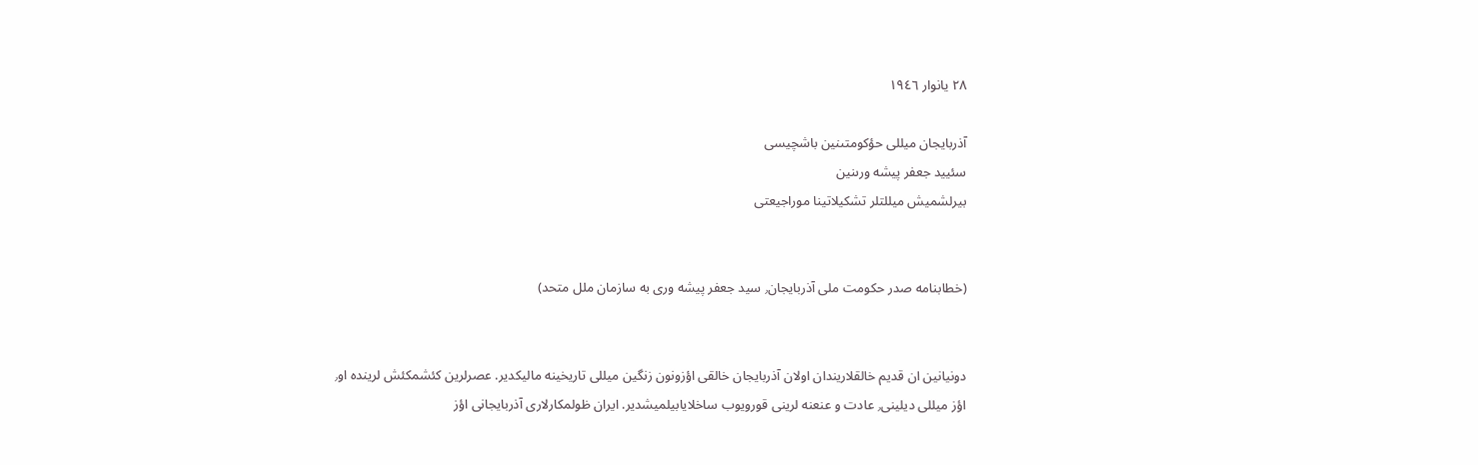٢٨ يانوار ١٩٤٦

آذربايجان ميللى حؤكومتىنين باشچيسى
سئييد جعفر پيشه ورىنين
بيرلشميش ميللتلر تشكيلاتينا موراجيعتى


(خطابنامه صدر حكومت ملى آذربايجان٫ سيد جعفر پيشه ورى به سازمان ملل متحد)


دونيانين ان قديم خالقلاريندان اولان آذربايجان خالقى اؤزونون زنگين ميللى تاريخينه ماليكدير. عصرلرين كئشمكئش لرينده او٫ اؤز ميللى ديلينى٫ عادت و عنعنه لرينى قورويوب ساخلايابيلميشدير. ايران ظولمكارلارى آذربايجانى اؤز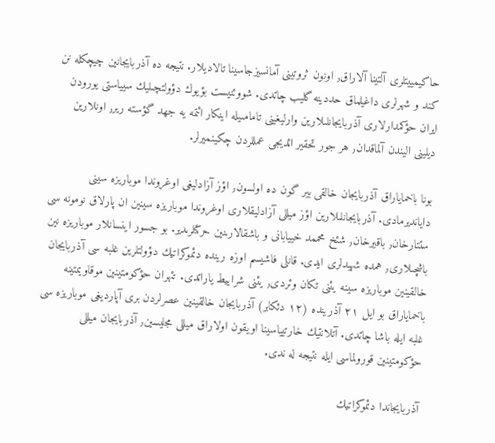حاكيمييتلرى آلتينا آلاراق٫ اونون ثروتينى آمانسيزجاسينا تالاديلار. نتيجه ده آذربايجانين چيچكله نن كند و شهرلرى داغيلماق حددينه گليب چاتدى. شووئنيست بؤيوك دؤولتچىليك سيياستى يورودن ايران حؤكمدارلارى آذربايجانلىلارين وارليغينى تامامىيله اينكار ائتمه يه جهد گؤسته رير٫ اونلارين ديلينى اليندن آلماقدان٫ هر جور تحقير ائديجى عمللردن چكينميرلر.

بونا باخماياراق آذربايجان خالقى بير گون ده اولسون٫ اؤز آزادليغى اوغروندا موباريزه سينى دايانديرمادى. آذربايجانلىلارين اؤز ميللى آزادليقلارى اوغروندا موباريزه سينين ان پارلاق نومونه سى ستتارخان٫ باقيرخان٫ شئخ محممد خييابانى و باشقالارىنين حركتلرىدير. بو جسور اينسانلار موباريزه نين باشچىلارى٫ همده شهيدلرى ايدى. قانلى فاشيسم اوزه رينده دئموكراتيك دؤولتلرين غلبه سى آذربايجان خالقينين موباريزه سينه يئنى تكان وئردى٫ يئنى شراييط ياراتدى. تئهران حؤكومتينين موقاويمتينه باخماياراق بو ايل ٢١ آذرينده (١٢ دئكابر) آذربايجان خالقينين عصرلردن برى آپارديغى موباريزه سى غلبه ايله باشا چاتدى. آتلانتيك خارتيياسينا اويقون اولاراق ميللى مجليسين٫ آذربايجان ميللى حؤكومتينين قورولماسى ايله نتيجه له ندى.

آذربايجاندا دئموكراتيك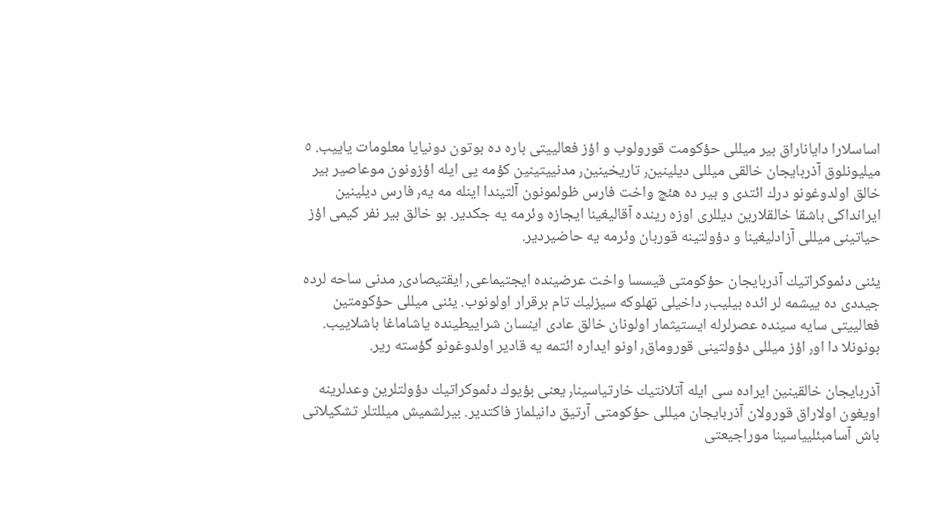اساسلارا داياناراق بير ميللى حؤكومت قورولوب و اؤز فعالييتى باره ده بوتون دونيايا معلومات ياييب. ٥ ميليونلوق آذربايجان خالقى ميللى ديلينين٫ تاريخينين٫ مدنييتينين كؤمه يى ايله اؤزونون موعاصير بير خالق اولدوغونو درك ائتدى و بير ده هئچ واخت فارس ظولمونون آلتيندا اينله مه يه٫ فارس ديلينين ايرانداكى باشقا خالقلارين ديللرى اوزه رينده آقاليغينا ايجازه وئرمه يه جكدير. بو خالق بير نفر كيمى اؤز حياتينى ميللى آزادليغينا و دؤولتينه قوربان وئرمه يه حاضيردير.

يئنى دئموكراتيك آذربايجان حؤكومتى قيسسا واخت عرضينده ايجتيماعى٫ ايقتيصادى٫ مدنى ساحه لرده جيددى ده ييشمه لر ائده بيليب٫ داخيلى تهلوكه سيزليك تام برقرار اولونوب. يئنى ميللى حؤكومتين فعالييتى سايه سينده عصرلرله ايستيثمار اولونان خالق عادى اينسان شراييطينده ياشاماغا باشلاييب. بونونلا دا او٫ اؤز ميللى دؤولتينى قوروماق٫ اونو ايداره ائتمه يه قادير اولدوغونو گؤسته رير.

آذربايجان خالقينين ايراده سى ايله آتلانتيك خارتياسينا٫ يعنى بؤيوك دئموكراتيك دؤولتلرين وعدلرينه اويغون اولاراق قورولان آذربايجان ميللى حؤكومتى آرتيق دانيلماز فاكتدير. بيرلشميش ميللتلر تشكيلاتى باش آسامبئليياسينا موراجيعتى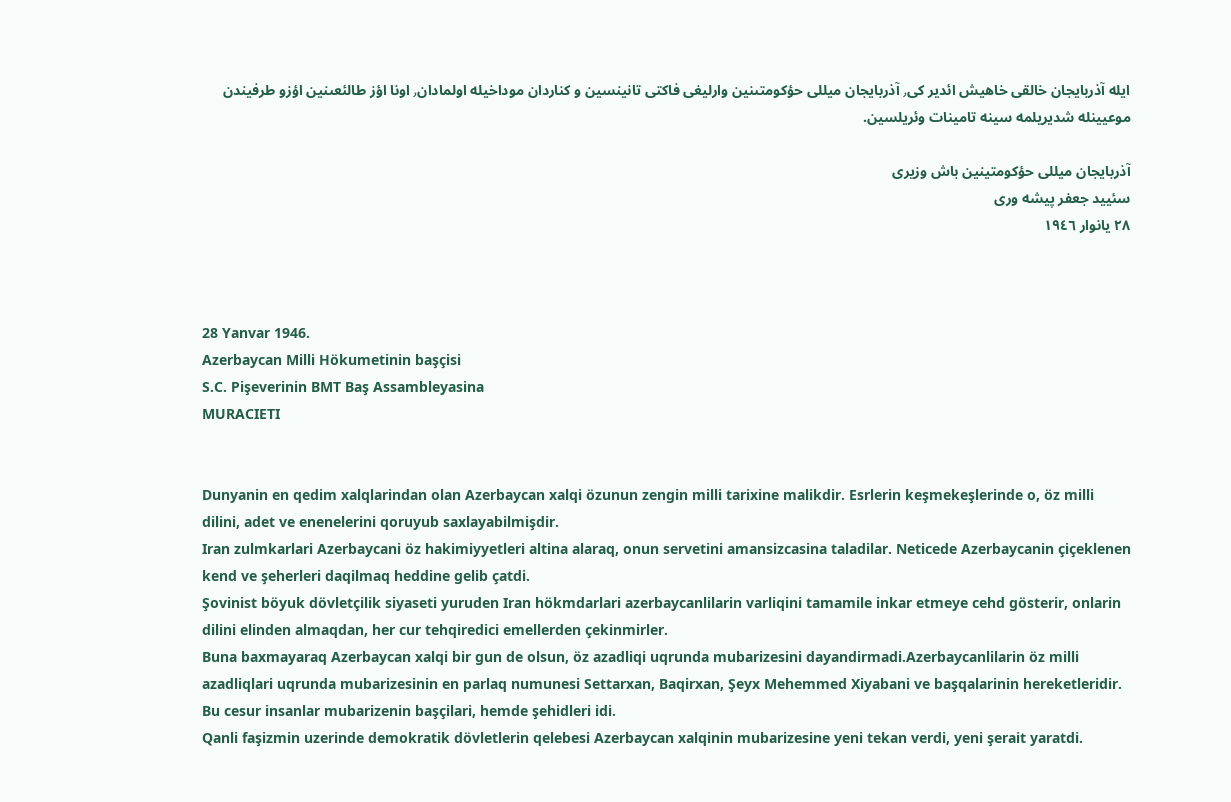ايله آذربايجان خالقى خاهيش ائدير كى٫ آذربايجان ميللى حؤكومتىنين وارليغى فاكتى تانينسين و كناردان موداخيله اولمادان٫ اونا اؤز طالئعىنين اؤزو طرفيندن موعيينله شديريلمه سينه تامينات وئريلسين.

آذربايجان ميللى حؤكومتينين باش وزيرى
سئييد جعفر پيشه ورى
٢٨ يانوار ١٩٤٦



28 Yanvar 1946.
Azerbaycan Milli Hökumetinin başçisi
S.C. Pişeverinin BMT Baş Assambleyasina
MURACIETI


Dunyanin en qedim xalqlarindan olan Azerbaycan xalqi özunun zengin milli tarixine malikdir. Esrlerin keşmekeşlerinde o, öz milli dilini, adet ve enenelerini qoruyub saxlayabilmişdir.
Iran zulmkarlari Azerbaycani öz hakimiyyetleri altina alaraq, onun servetini amansizcasina taladilar. Neticede Azerbaycanin çiçeklenen kend ve şeherleri daqilmaq heddine gelib çatdi.
Şovinist böyuk dövletçilik siyaseti yuruden Iran hökmdarlari azerbaycanlilarin varliqini tamamile inkar etmeye cehd gösterir, onlarin dilini elinden almaqdan, her cur tehqiredici emellerden çekinmirler.
Buna baxmayaraq Azerbaycan xalqi bir gun de olsun, öz azadliqi uqrunda mubarizesini dayandirmadi.Azerbaycanlilarin öz milli azadliqlari uqrunda mubarizesinin en parlaq numunesi Settarxan, Baqirxan, Şeyx Mehemmed Xiyabani ve başqalarinin hereketleridir. Bu cesur insanlar mubarizenin başçilari, hemde şehidleri idi.
Qanli faşizmin uzerinde demokratik dövletlerin qelebesi Azerbaycan xalqinin mubarizesine yeni tekan verdi, yeni şerait yaratdi.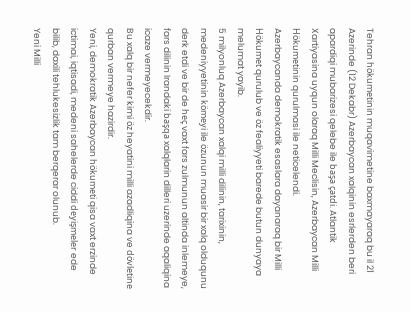Tehran hökumetinin muqavimetine baxmayaraq bu il 21 Azerinde (12 Dekabr) Azerbaycan xalqinin esrlerden beri apardiqi mubarizesi qelebe ile başa çatdi. Atlantik Xartiyasina uyqun olaraq Milli Meclisin, Azerbaycan Milli Hökumetinin qurulmasi ile neticelendi.
Azerbaycanda demokratik esaslara dayanaraq bir Milli Hökumet qurulub ve öz fealiyyeti barede butun dunyaya melumat yayib.
5 milyonluq Azerbaycan xalqi milli dilinin, tarixinin, medeniyyetinin kömeyi ile özunun muasir bir xalq olduqunu derk etdi ve bir de heç vaxt fars zulmunun altinda inlemeye, fars dilinin Irandaki başqa xalqlarin dilleri uzerinde aqaliqina icaze vermeyecekdir.
Bu xalq bir nefer kimi öz heyatini milli azadliqina ve dövletine qurban vermeye hazirdir.
Yeni, demokratik Azerbaycan hökumeti qisa vaxt erzinde ictimai, iqtisadi, medeni sahelerde ciddi deyişmeler ede bilib, daxili tehlukesizlik tam berqerar olunub.
Yeni Milli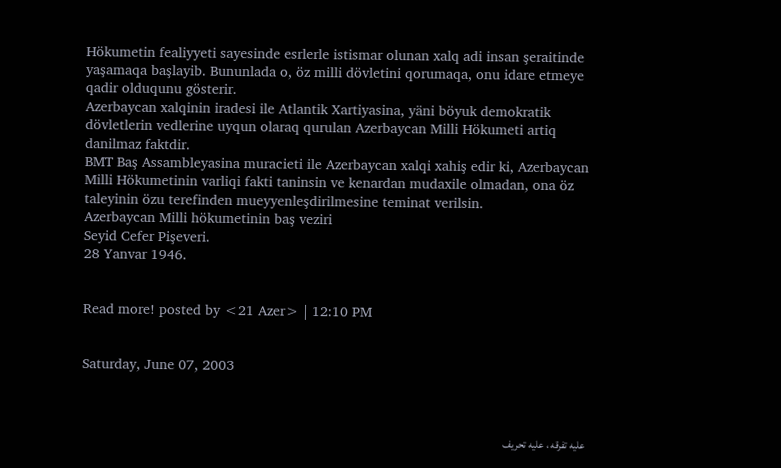Hökumetin fealiyyeti sayesinde esrlerle istismar olunan xalq adi insan şeraitinde yaşamaqa başlayib. Bununlada o, öz milli dövletini qorumaqa, onu idare etmeye qadir olduqunu gösterir.
Azerbaycan xalqinin iradesi ile Atlantik Xartiyasina, yäni böyuk demokratik dövletlerin vedlerine uyqun olaraq qurulan Azerbaycan Milli Hökumeti artiq danilmaz faktdir.
BMT Baş Assambleyasina muracieti ile Azerbaycan xalqi xahiş edir ki, Azerbaycan Milli Hökumetinin varliqi fakti taninsin ve kenardan mudaxile olmadan, ona öz taleyinin özu terefinden mueyyenleşdirilmesine teminat verilsin.
Azerbaycan Milli hökumetinin baş veziri
Seyid Cefer Pişeveri.
28 Yanvar 1946.


Read more! posted by <21 Azer> | 12:10 PM


Saturday, June 07, 2003



عليه تفرقه ، عليه تحريف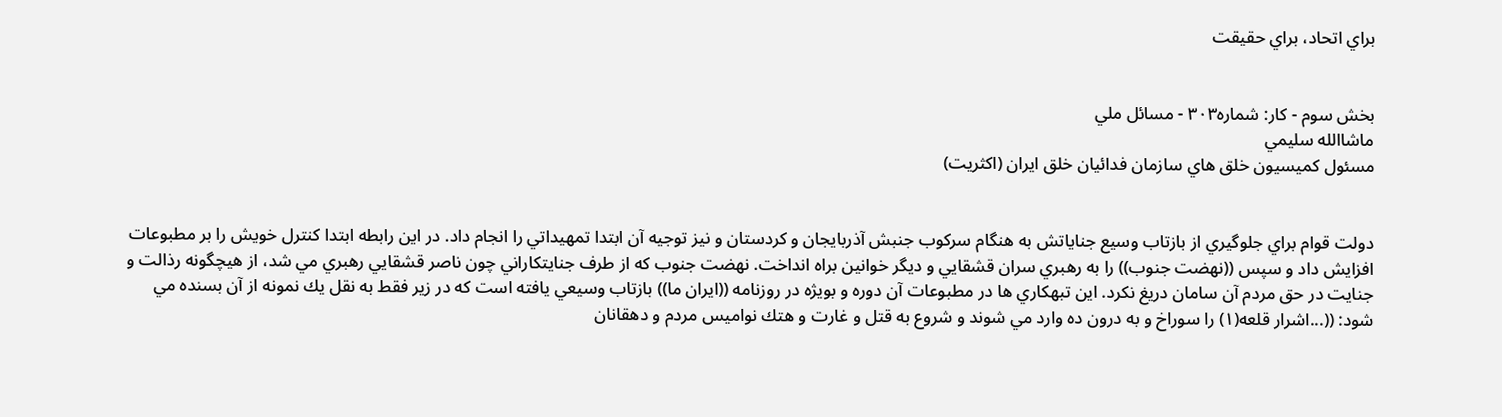براي اتحاد، براي حقيقت


بخش سوم - كار: شماره٣٠٣ - مسائل ملي
ماشاالله سليمي
مسئول كميسيون خلق هاي سازمان فدائيان خلق ايران (اكثريت)


دولت قوام براي جلوگيري از بازتاب وسيع جناياتش به هنگام سركوب جنبش آذربايجان و كردستان و نيز توجيه آن ابتدا تمهيداتي را انجام داد. در اين رابطه ابتدا كنترل خويش را بر مطبوعات افزايش داد و سپس ((نهضت جنوب)) را به رهبري سران قشقايي و ديگر خوانين براه انداخت. نهضت جنوب كه از طرف جنايتكاراني چون ناصر قشقايي رهبري مي شد، از هيچگونه رذالت و جنايت در حق مردم آن سامان دريغ نكرد. اين تبهكاري ها در مطبوعات آن دوره و بويژه در روزنامه ((ايران ما)) بازتاب وسيعي يافته است كه در زير فقط به نقل يك نمونه از آن بسنده مي شود: ((...اشرار قلعه(١) را سوراخ و به درون ده وارد مي شوند و شروع به قتل و غارت و هتك نواميس مردم و دهقانان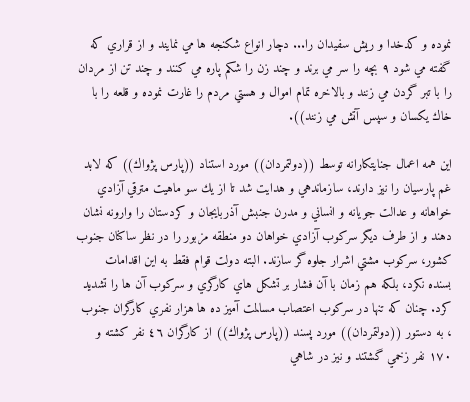نموده و كدخدا و ريش سفيدان را... دچار انواع شكنجه ها مي نمايند و از قراري كه گفته مي شود ٩ بچه را سر مي برند و چند زن را شكم پاره مي كنند و چند تن از مردان را با تبر گردن مي زنند و بالاخره تمام اموال و هستي مردم را غارت نموده و قلعه را با خاك يكسان و سپس آتش مي زنند)).

اين همه اعمال جنايتكارانه توسط ((دولتمردان)) مورد استناد ((پارس پژواك)) كه لابد غم پارسيان را نيز دارند، سازماندهي و هدايت شد تا از يك سو ماهيت مترقي آزادي خواهانه و عدالت جويانه و انساني و مدرن جنبش آذربايجان و كردستان را وارونه نشان دهند و از طرف ديگر سركوب آزادي خواهان دو منطقه مزبور را در نظر ساكنان جنوب كشور، سركوب مشتي اشرار جلوه گر سازند. البته دولت قوام فقط به اين اقدامات بسنده نكرد، بلكه هم زمان با آن فشار بر تشكل هاي كارگري و سركوب آن ها را تشديد كرد. چنان كه تنها در سركوب اعتصاب مسالمت آميز ده ها هزار نفري كارگران جنوب ، به دستور ((دولتمردان)) مورد پسند ((پارس پژواك)) از كارگران ٤٦ نفر كشته و ١٧٠ نفر زخمي گشتند و نيز در شاهي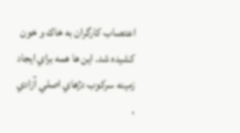اعتصاب كارگران به خاك و خون كشيده شد. اين ها همه براي ايجاد زمينه سركوب دژهاي اصلي آزادي ،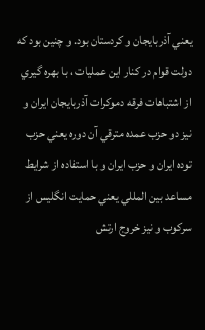يعني آذربايجان و كردستان بود. و چنين بود كه دولت قوام در كنار اين عمليات ، با بهره گيري از اشتباهات فرقه دموكرات آذربايجان ايران و نيز دو حزب عمده مترقي آن دوره يعني حزب توده ايران و حزب ايران و با استفاده از شرايط مساعد بين المللي يعني حمايت انگليس از سركوب و نيز خروج ارتش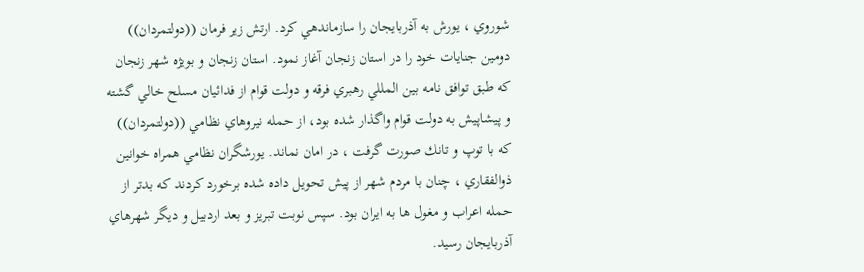شوروي ، يورش به آذربايجان را سازماندهي كرد. ارتش زير فرمان ((دولتمردان)) دومين جنايات خود را در استان زنجان آغاز نمود. استان زنجان و بويژه شهر زنجان كه طبق توافق نامه بين المللي رهبري فرقه و دولت قوام از فدائيان مسلح خالي گشته و پيشاپيش به دولت قوام واگذار شده بود، از حمله نيروهاي نظامي ((دولتمردان)) كه با توپ و تانك صورت گرفت ، در امان نماند. يورشگران نظامي همراه خوانين ذوالفقاري ، چنان با مردم شهر از پيش تحويل داده شده برخورد كردند كه بدتر از حمله اعراب و مغول ها به ايران بود. سپس نوبت تبريز و بعد اردبيل و ديگر شهرهاي آذربايجان رسيد.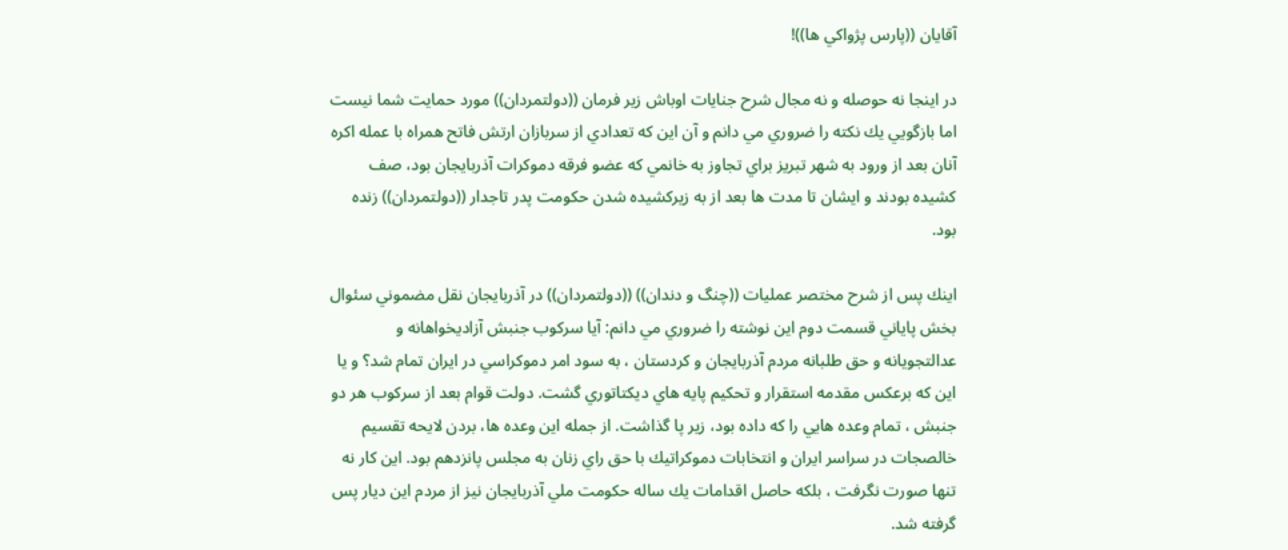آقايان ((پارس پژواكي ها))!

در اينجا نه حوصله و نه مجال شرح جنايات اوباش زير فرمان ((دولتمردان)) مورد حمايت شما نيست اما بازگويي يك نكته را ضروري مي دانم و آن اين كه تعدادي از سربازان ارتش فاتح همراه با عمله اكره آنان بعد از ورود به شهر تبريز براي تجاوز به خانمي كه عضو فرقه دموكرات آذربايجان بود، صف كشيده بودند و ايشان تا مدت ها بعد از به زيركشيده شدن حكومت پدر تاجدار ((دولتمردان)) زنده بود.

اينك پس از شرح مختصر عمليات ((چنگ و دندان)) ((دولتمردان)) در آذربايجان نقل مضموني سئوال بخش پاياني قسمت دوم اين نوشته را ضروري مي دانم: آيا سركوب جنبش آزاديخواهانه و عدالتجويانه و حق طلبانه مردم آذربايجان و كردستان ، به سود امر دموكراسي در ايران تمام شد؟ و يا اين كه برعكس مقدمه استقرار و تحكيم پايه هاي ديكتاتوري گشت. دولت قوام بعد از سركوب هر دو جنبش ، تمام وعده هايي را كه داده بود، زير پا گذاشت. از جمله اين وعده ها، بردن لايحه تقسيم خالصجات در سراسر ايران و انتخابات دموكراتيك با حق راي زنان به مجلس پانزدهم بود. اين كار نه تنها صورت نگرفت ، بلكه حاصل اقدامات يك ساله حكومت ملي آذربايجان نيز از مردم اين ديار پس گرفته شد.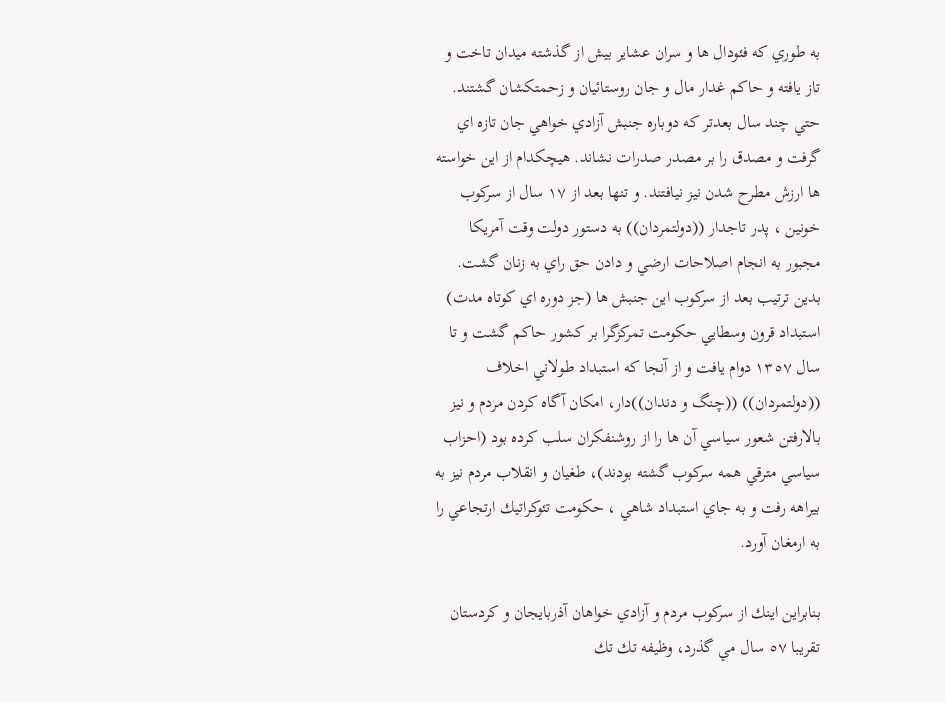به طوري كه فئودال ها و سران عشاير بيش از گذشته ميدان تاخت و تاز يافته و حاكم غدار مال و جان روستائيان و زحمتكشان گشتند. حتي چند سال بعدتر كه دوباره جنبش آزادي خواهي جان تازه اي گرفت و مصدق را بر مصدر صدرات نشاند. هيچكدام از اين خواسته ها ارزش مطرح شدن نيز نيافتند. و تنها بعد از ١٧ سال از سركوب خونين ، پدر تاجدار ((دولتمردان)) به دستور دولت وقت آمريكا مجبور به انجام اصلاحات ارضي و دادن حق راي به زنان گشت. بدين ترتيب بعد از سركوب اين جنبش ها (جز دوره اي كوتاه مدت) استبداد قرون وسطايي حكومت تمركزگرا بر كشور حاكم گشت و تا سال ١٣٥٧ دوام يافت و از آنجا كه استبداد طولاني اخلاف ((دولتمردان)) ((چنگ و دندان))دار، امكان آگاه كردن مردم و نيز بالارفتن شعور سياسي آن ها را از روشنفكران سلب كرده بود (احزاب سياسي مترقي همه سركوب گشته بودند)، طغيان و انقلاب مردم نيز به بيراهه رفت و به جاي استبداد شاهي ، حكومت تئوكراتيك ارتجاعي را به ارمغان آورد.

بنابراين اينك از سركوب مردم و آزادي خواهان آذربايجان و كردستان تقريبا ٥٧ سال مي گذرد، وظيفه تك تك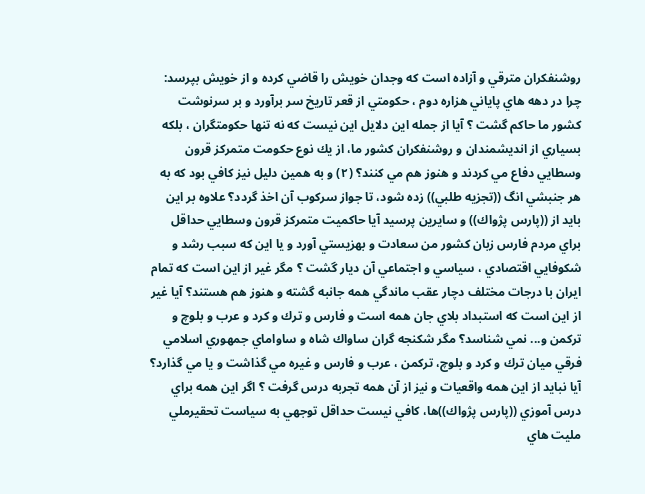روشنفكران مترقي و آزاده است كه وجدان خويش را قاضي كرده و از خويش بپرسد: چرا در دهه هاي پاياني هزاره دوم ، حكومتي از قعر تاريخ سر برآورد و بر سرنوشت كشور ما حاكم گشت ؟ آيا از جمله اين دلايل اين نيست كه نه تنها حكومتگران ، بلكه بسياري از انديشمندان و روشنفكران كشور ما، از يك نوع حكومت متمركز قرون وسطايي دفاع مي كردند و هنوز هم مي كنند؟ (٢) و به همين دليل نيز كافي بود كه به هر جنبشي انگ ((تجزيه طلبي)) زده شود، تا جواز سركوب آن اخذ گردد؟ علاوه بر اين بايد از ((پارس پژواك)) و سايرين پرسيد آيا حاكميت متمركز قرون وسطايي حداقل براي مردم فارس زبان كشور من سعادت و بهزيستي آورد و يا اين كه سبب رشد و شكوفايي اقتصادي ، سياسي و اجتماعي آن ديار گشت ؟ مگر غير از اين است كه تمام ايران با درجات مختلف دچار عقب ماندگي همه جانبه گشته و هنوز هم هستند؟ آيا غير از اين است كه استبداد بلاي جان همه است و فارس و ترك و كرد و عرب و بلوچ و تركمن و... نمي شناسد؟ مگر شكنجه گران ساواك شاه و ساواماي جمهوري اسلامي فرقي ميان ترك و كرد و بلوچ، تركمن ، عرب و فارس و غيره مي گذاشت و يا مي گذارد؟ آيا نبايد از اين همه واقعيات و نيز از آن همه تجربه درس گرفت ؟ اگر اين همه براي درس آموزي ((پارس پژواك))ها، كافي نيست حداقل توجهي به سياست تحقيرملي مليت هاي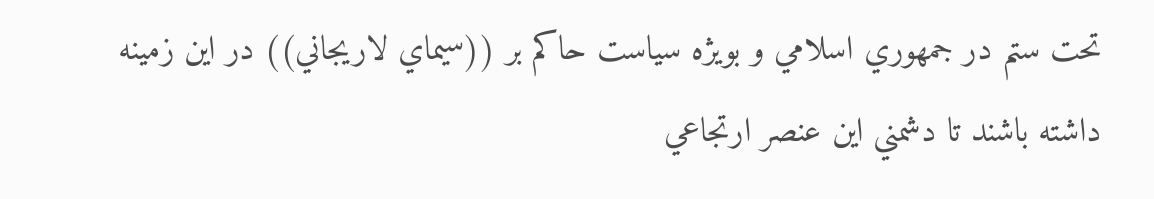تحت ستم در جمهوري اسلامي و بويژه سياست حاكم بر ((سيماي لاريجاني)) در اين زمينه داشته باشند تا دشمني اين عنصر ارتجاعي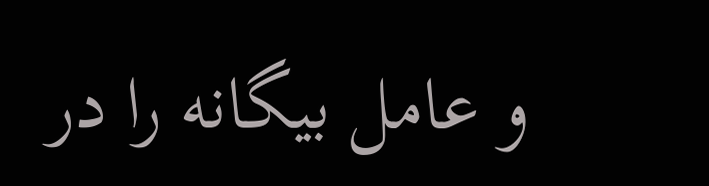و عامل بيگانه را در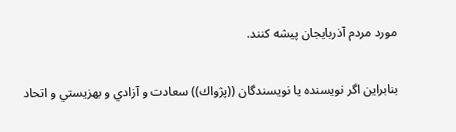مورد مردم آذربايجان پيشه كنند.

بنابراين اگر نويسنده يا نويسندگان ((پژواك)) سعادت و آزادي و بهزيستي و اتحاد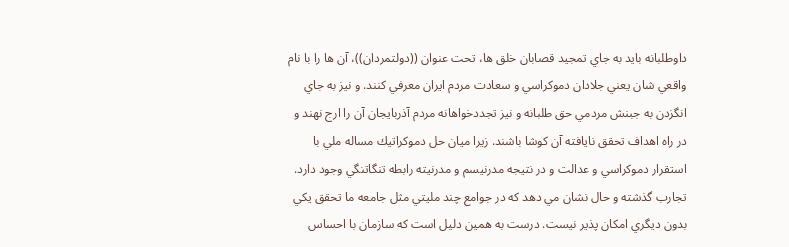داوطلبانه بايد به جاي تمجيد قصابان خلق ها، تحت عنوان ((دولتمردان))، آن ها را با نام واقعي شان يعني جلادان دموكراسي و سعادت مردم ايران معرفي كنند. و نيز به جاي انگزدن به جبنش مردمي حق طلبانه و نيز تجددخواهانه مردم آذربايجان آن را ارج نهند و در راه اهداف تحقق نايافته آن كوشا باشند. زيرا ميان حل دموكراتيك مساله ملي با استقرار دموكراسي و عدالت و در نتيجه مدرنيسم و مدرنيته رابطه تنگاتنگي وجود دارد. تجارب گذشته و حال نشان مي دهد كه در جوامع چند مليتي مثل جامعه ما تحقق يكي بدون ديگري امكان پذير نيست. درست به همين دليل است كه سازمان با احساس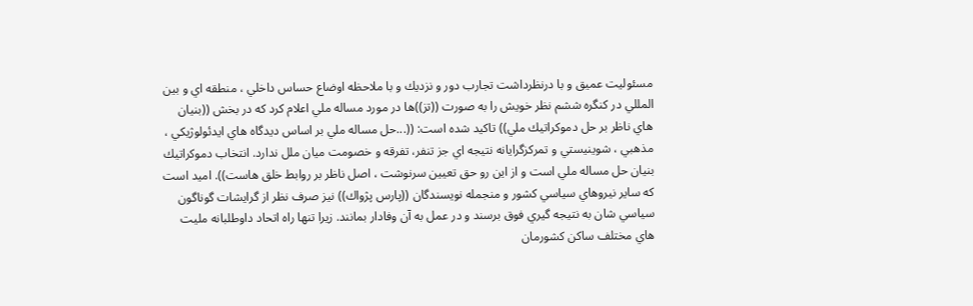مسئوليت عميق و با درنظرداشت تجارب دور و نزديك و با ملاحظه اوضاع حساس داخلي ، منطقه اي و بين المللي در كنگره ششم نظر خويش را به صورت ((تز))ها در مورد مساله ملي اعلام كرد كه در بخش ((بنيان هاي ناظر بر حل دموكراتيك ملي)) تاكيد شده است: ((...حل مساله ملي بر اساس ديدگاه هاي ايدئولوژيكي ، مذهبي ، شوينيستي و تمركزگرايانه نتيجه اي جز تنفر، تفرقه و خصومت ميان ملل ندارد. انتخاب دموكراتيك بنيان حل مساله ملي است و از اين رو حق تعيين سرنوشت ، اصل ناظر بر روابط خلق هاست)). اميد است كه ساير نيروهاي سياسي كشور و منجمله نويسندگان ((پارس پژواك)) نيز صرف نظر از گرايشات گوناگون سياسي شان به نتيجه گيري فوق برسند و در عمل به آن وفادار بمانند. زيرا تنها راه اتحاد داوطلبانه مليت هاي مختلف ساكن كشورمان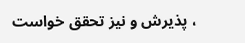، پذيرش و نيز تحقق خواست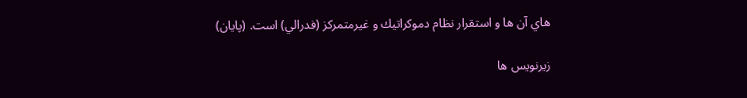هاي آن ها و استقرار نظام دموكراتيك و غيرمتمركز (فدرالي) است. (پايان)

زيرنويس ها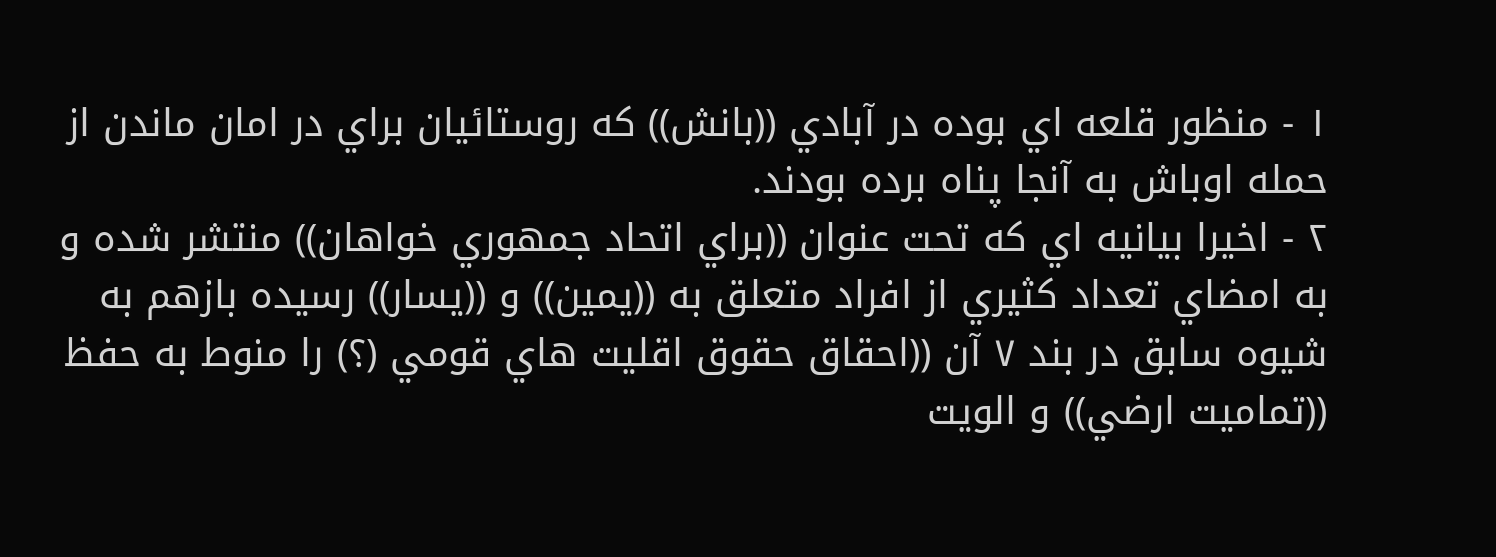١ - منظور قلعه اي بوده در آبادي ((بانش)) كه روستائيان براي در امان ماندن از حمله اوباش به آنجا پناه برده بودند.
٢ - اخيرا بيانيه اي كه تحت عنوان ((براي اتحاد جمهوري خواهان)) منتشر شده و به امضاي تعداد كثيري از افراد متعلق به ((يمين)) و ((يسار)) رسيده بازهم به شيوه سابق در بند ٧ آن ((احقاق حقوق اقليت هاي قومي (؟) را منوط به حفظ ((تماميت ارضي)) و الويت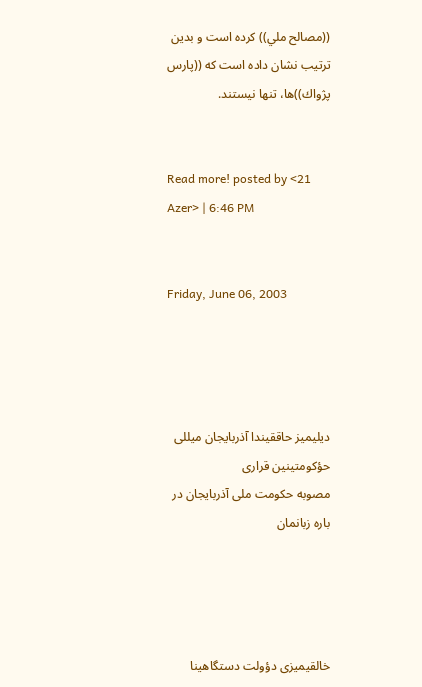((مصالح ملي)) كرده است و بدين ترتيب نشان داده است كه ((پارس پژواك))ها، تنها نيستند.


Read more! posted by <21 Azer> | 6:46 PM


Friday, June 06, 2003




ديليميز حاققيندا آذربايجان ميللى حؤكومتينين قرارى
مصوبه حكومت ملى آذربايجان در باره زبانمان




خالقيميزى دؤولت دستگاهينا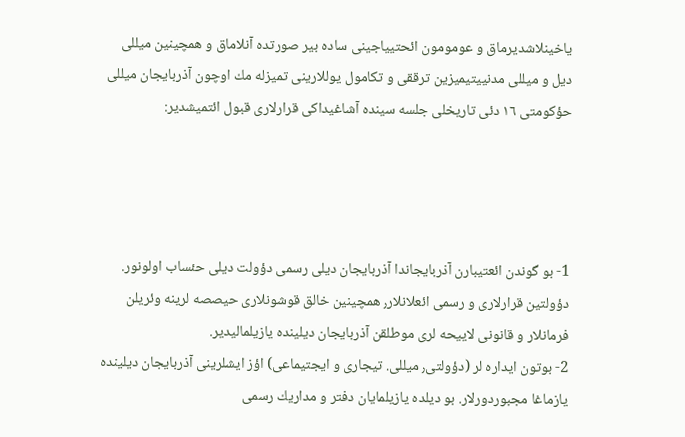ياخينلاشديرماق و عومومون ائحتيياجينى ساده بير صورتده آنلاماق و همچينين ميللى ديل و ميللى مدنييتيميزين ترققى و تكامول يوللارينى تميزله مك اوچون آذربايجان ميللى حؤكومتى ١٦ دئى تاريخلى جلسه سينده آشاغيداكى قرارلارى قبول ائتميشدير:




1- بو گوندن ائعتيبارن آذربايجاندا آذربايجان ديلى رسمى دؤولت ديلى حئساب اولونور. دؤولتين قرارلارى و رسمى ائعلانلار٫ همچينين خالق قوشونلارى حيصصه لرينه وئريلن فرمانلار و قانونى لاييحه لرى موطلقن آذربايجان ديلينده يازيلماليدير.
2- بوتون ايداره لر (دؤولتى٫ ميللى. تيجارى و ايجتيماعى) اؤز ايشلرينى آذربايجان ديلينده يازماغا مجبوردورلار. بو ديلده يازيلمايان دفتر و مداريك رسمى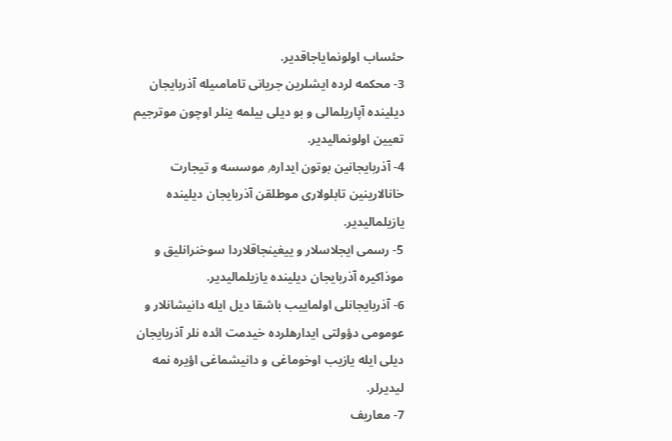حئساب اولونماياجاقدير.
3- محكمه لرده ايشلرين جريانى تامامىيله آذربايجان ديلينده آپاريلمالى و بو ديلى بيلمه ينلر اوچون موترجيم تعيين اولونماليدير.
4- آذربايجانين بوتون ايداره٫ موسسه و تيجارت خانالارينين تابلولارى موطلقن آذربايجان ديلينده يازيلماليدير.
5- رسمى ايجلاسلار و ييغينجاقلاردا سوخنرانليق و موذاكيره آذربايجان ديلينده يازيلماليدير.
6- آذربايجانلى اولماييب باشقا ديل ايله دانيشانلار و عومومى دؤولتى ايدارهلرده خيدمت ائده نلر آذربايجان ديلى ايله يازيب اوخوماغى و دانيشماغى اؤيره نمه ليديرلر.
7- معاريف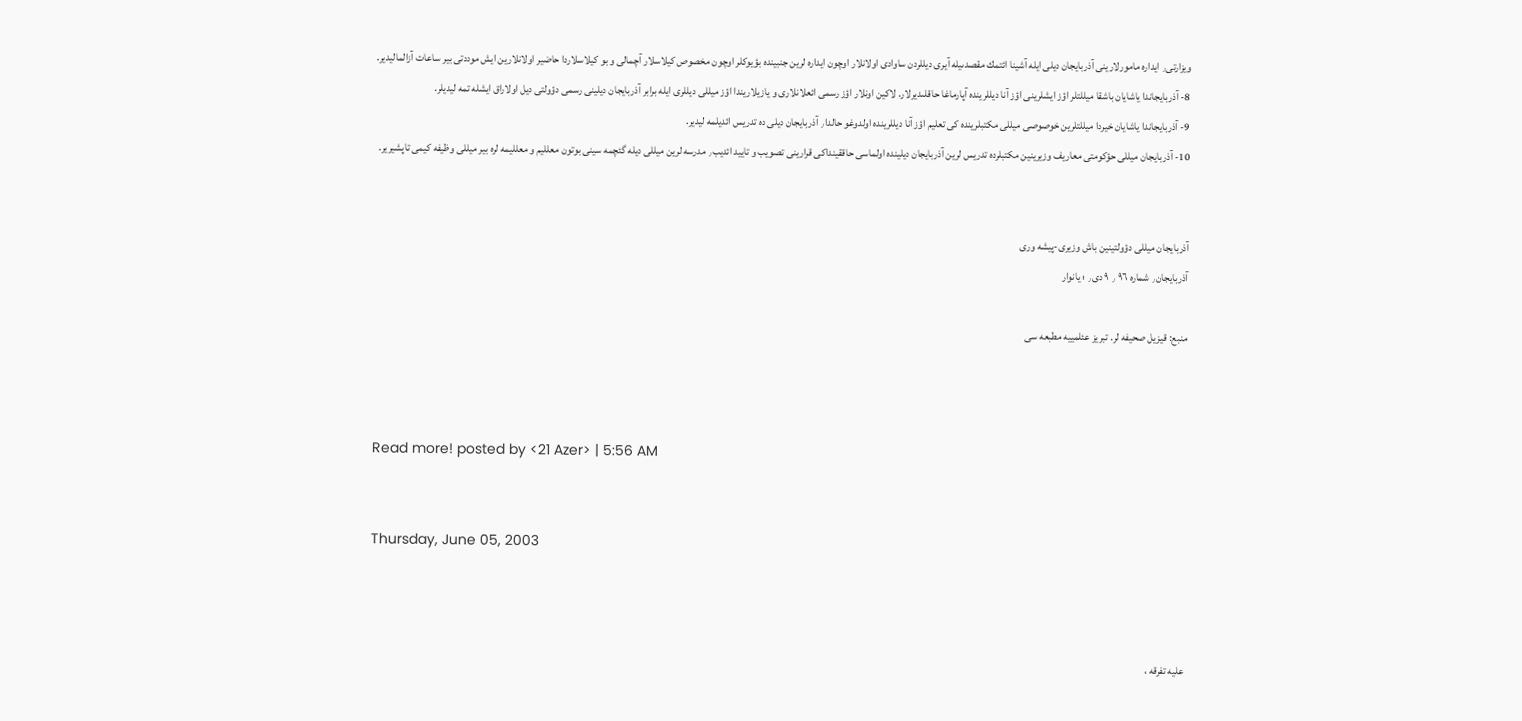ويزارتى٫ ايداره مامورلارينى آذربايجان ديلى ايله آشينا ائتمك مقصدىيله آيرى ديللردن ساوادى اولانلار اوچون ايداره لرين جنبينده بؤيوكلر اوچون مخصوص كيلاسلار آچمالى و بو كيلاسلاردا حاضير اولانلارين ايش موددتى بير ساعات آزالماليدير.
8- آذربايجاندا ياشايان باشقا ميللتلر اؤز ايشلرينى اؤز آنا ديللرينده آپارماغا حاقلىديرلار. لاكين اونلار اؤز رسمى ائعلانلارى و يازيلاريندا اؤز ميللى ديللرى ايله برابر آذربايجان ديلينى رسمى دؤولتى ديل اولاراق ايشله تمه ليديلر.
9- آذربايجاندا ياشايان خيردا ميللتلرين خوصوصى ميللى مكتبلرينده كى تعليم اؤز آنا ديللرينده اولدوغو حالدا٫ آذربايجان ديلى ده تدريس ائديلمه ليدير.
10- آذربايجان ميللى حؤكومتى معاريف وزيرينين مكتبلرده تدريس لرين آذربايجان ديلينده اولماسى حاققينداكى قرارينى تصويب و تاييد ائديب٫ مدرسه لرين ميللى ديله گئچمه سينى بوتون معلليم و معلليمه لره بير ميللى وظيفه كيمى تاپشيرير.


آذربايجان ميللى دؤولتينين باش وزيرى-پيشه ورى
آذربايجان٫ شماره ٩٦ ٫ ٩ دى٫ ؛ يانوار

منبع: قيزيل صحيفه لر. تبريز عئلمييه مطبعه سى



Read more! posted by <21 Azer> | 5:56 AM


Thursday, June 05, 2003



عليه تفرقه ،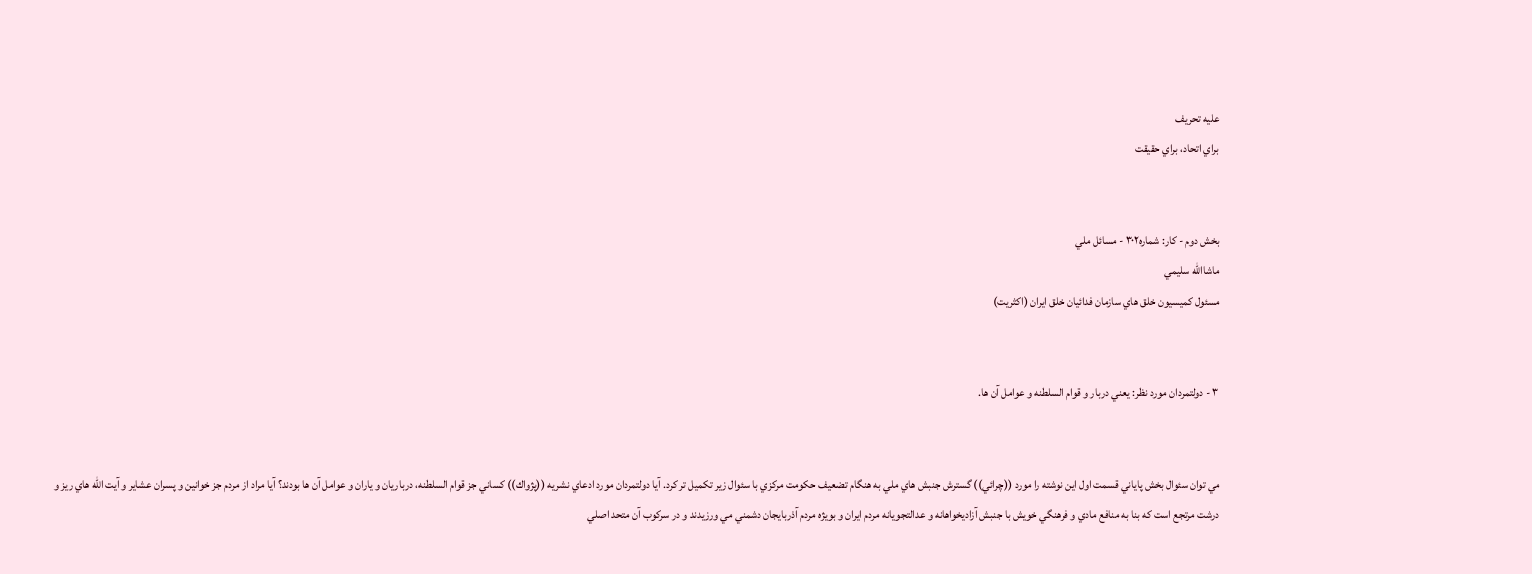عليه تحريف
براي اتحاد، براي حقيقت


بخش دوم - كار: شماره٣٠٢ - مسائل ملي
ماشاالله سليمي
مسئول كميسيون خلق هاي سازمان فدائيان خلق ايران (اكثريت)


٣ - دولتمردان مورد نظر: يعني دربار و قوام السلطنه و عوامل آن ها.


مي توان سئوال بخش پاياني قسمت اول اين نوشته را مورد ((چرائي)) گسترش جنبش هاي ملي به هنگام تضعيف حكومت مركزي با سئوال زير تكميل تر كرد. آيا دولتمردان مورد ادعاي نشريه ((پژواك)) كساني جز قوام السلطنه، درباريان و ياران و عوامل آن ها بودند؟ آيا مراد از مردم جز خوانين و پسران عشاير و آيت الله هاي ريز و درشت مرتجع است كه بنا به منافع مادي و فرهنگي خويش با جنبش آزاديخواهانه و عدالتجويانه مردم ايران و بويژه مردم آذربايجان دشمني مي ورزيدند و در سركوب آن متحد اصلي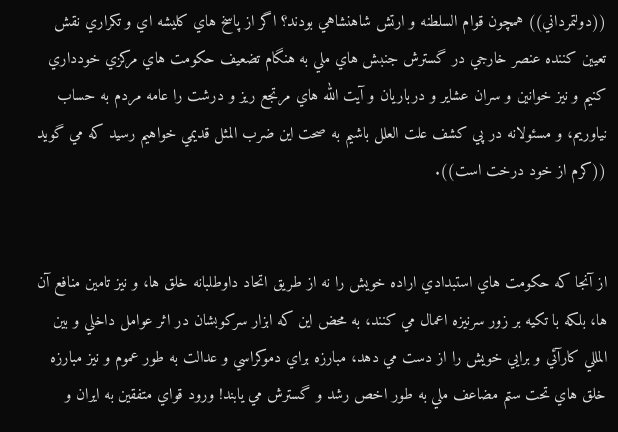((دولتمرداني)) همچون قوام السلطنه و ارتش شاهنشاهي بودند؟ اگر از پاسخ هاي كليشه اي و تكراري نقش تعيين كننده عنصر خارجي در گسترش جنبش هاي ملي به هنگام تضعيف حكومت هاي مركزي خودداري كنيم و نيز خوانين و سران عشاير و درباريان و آيت الله هاي مرتجع ريز و درشت را عامه مردم به حساب نياوريم، و مسئولانه در پي كشف علت العلل باشيم به صحت اين ضرب المثل قديمي خواهيم رسيد كه مي گويد ((كرم از خود درخت است)).


از آنجا كه حكومت هاي استبدادي اراده خويش را نه از طريق اتحاد داوطلبانه خلق ها، و نيز تامين منافع آن ها، بلكه با تكيه بر زور سرنيزه اعمال مي كنند، به محض اين كه ابزار سركوبشان در اثر عوامل داخلي و بين المللي كارآئي و برايي خويش را از دست مي دهد، مبارزه براي دموكراسي و عدالت به طور عموم و نيز مبارزه خلق هاي تحت ستم مضاعف ملي به طور اخص رشد و گسترش مي يابند! ورود قواي متفقين به ايران و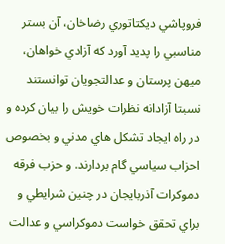فروپاشي ديكتاتوري رضاخان، آن بستر مناسبي را پديد آورد كه آزادي خواهان، ميهن پرستان و عدالتجويان توانستند نسبتا آزادانه نظرات خويش را بيان كرده و در راه ايجاد تشكل هاي مدني و بخصوص احزاب سياسي گام بردارند. و حزب فرقه دموكرات آذربايجان در چنين شرايطي و براي تحقق خواست دموكراسي و عدالت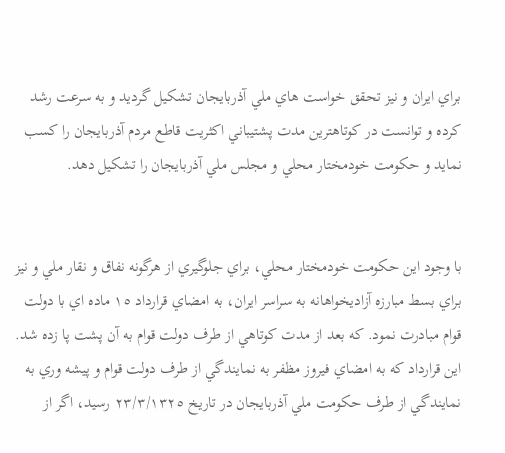براي ايران و نيز تحقق خواست هاي ملي آذربايجان تشكيل گرديد و به سرعت رشد كرده و توانست در كوتاهترين مدت پشتيباني اكثريت قاطع مردم آذربايجان را كسب نمايد و حكومت خودمختار محلي و مجلس ملي آذربايجان را تشكيل دهد.


با وجود اين حكومت خودمختار محلي، براي جلوگيري از هرگونه نفاق و نقار ملي و نيز براي بسط مبارزه آزاديخواهانه به سراسر ايران، به امضاي قرارداد ١٥ ماده اي با دولت قوام مبادرت نمود. كه بعد از مدت كوتاهي از طرف دولت قوام به آن پشت پا زده شد. اين قرارداد كه به امضاي فيروز مظفر به نمايندگي از طرف دولت قوام و پيشه وري به نمايندگي از طرف حكومت ملي آذربايجان در تاريخ ٢٣/٣/١٣٢٥ رسيد، اگر از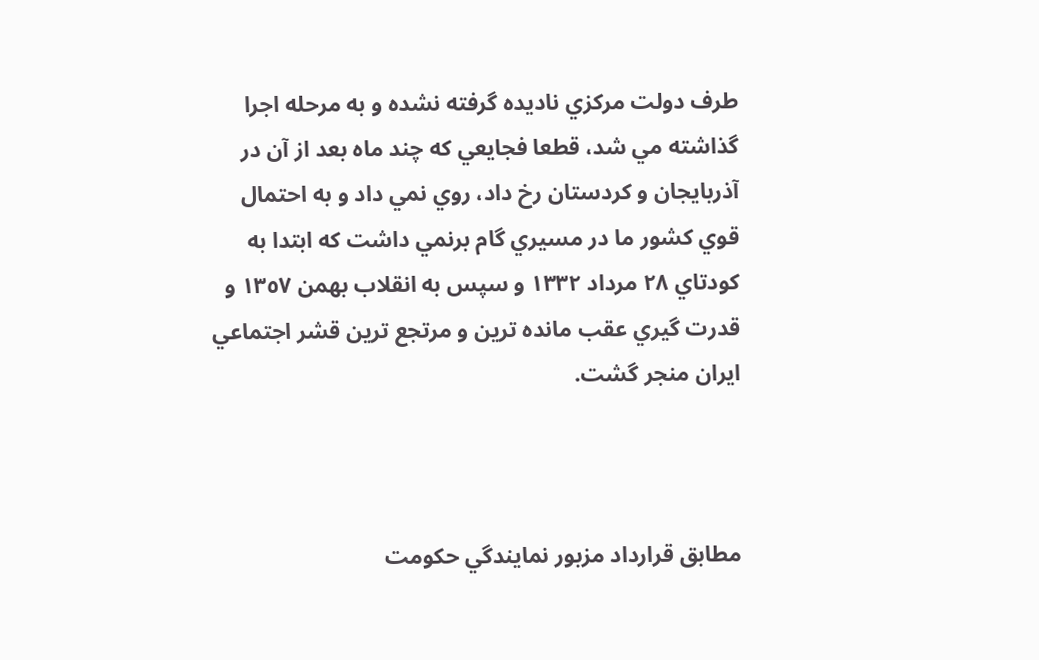طرف دولت مركزي ناديده گرفته نشده و به مرحله اجرا گذاشته مي شد، قطعا فجايعي كه چند ماه بعد از آن در آذربايجان و كردستان رخ داد، روي نمي داد و به احتمال قوي كشور ما در مسيري گام برنمي داشت كه ابتدا به كودتاي ٢٨ مرداد ١٣٣٢ و سپس به انقلاب بهمن ١٣٥٧ و قدرت گيري عقب مانده ترين و مرتجع ترين قشر اجتماعي ايران منجر گشت.



مطابق قرارداد مزبور نمايندگي حكومت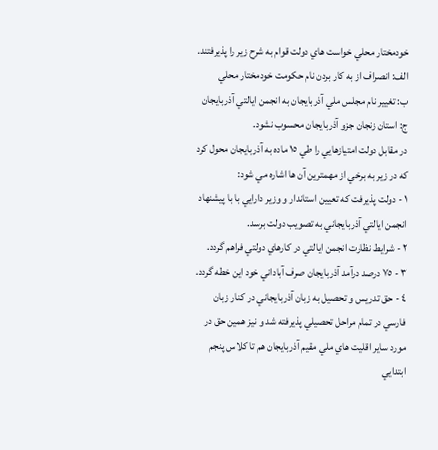خودمختار محلي خواست هاي دولت قوام به شرح زير را پذيرفتند.
الف: انصراف از به كار بردن نام حكومت خودمختار محلي
ب: تغيير نام مجلس ملي آذربايجان به انجمن ايالتي آذربايجان
ج: استان زنجان جزو آذربايجان محسوب نشود.
در مقابل دولت امتيازهايي را طي ١٥ ماده به آذربايجان محول كرد كه در زير به برخي از مهمترين آن ها اشاره مي شود:
١ - دولت پذيرفت كه تعيين استاندار و وزير دارايي با با پيشنهاد انجمن ايالتي آذربايجاني به تصويب دولت برسد.
٢ - شرايط نظارت انجمن ايالتي در كارهاي دولتي فراهم گردد.
٣ - ٧٥ درصد درآمد آذربايجان صرف آباداني خود اين خطه گردد.
٤ - حق تدريس و تحصيل به زبان آذربايجاني در كنار زبان فارسي در تمام مراحل تحصيلي پذيرفته شد و نيز همين حق در مورد ساير اقليت هاي ملي مقيم آذربايجان هم تا كلاس پنجم ابتدايي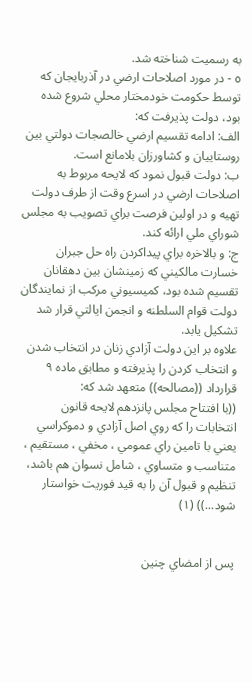به رسميت شناخته شد.
٥ - در مورد اصلاحات ارضي در آذربايجان كه توسط حكومت خودمختار محلي شروع شده بود، دولت پذيرفت كه:
الف: ادامه تقسيم ارضي خالصجات دولتي بين روستاييان و كشاورزان بلامانع است.
ب: دولت قبول نمود كه لايحه مربوط به اصلاحات ارضي در اسرع وقت از طرف دولت تهيه و در اولين فرصت براي تصويب به مجلس شوراي ملي ارائه كند.
ج: و بالاخره براي پيداكردن راه حل جبران خسارت مالكيني كه زمينشان بين دهقانان تقسيم شده بود، كميسيوني مركب از نمايندگان دولت قوام السلطنه و انجمن ايالتي قرار شد تشكيل يابد.
علاوه بر اين دولت آزادي زنان در انتخاب شدن و انتخاب كردن را پذيرفته و مطابق ماده ٩ قرارداد ((مصالحه)) متعهد شد كه:
((با افتتاح مجلس پانزدهم لايحه قانون انتخابات را كه روي اصل آزادي و دموكراسي يعني با تامين راي عمومي ، مخفي ، مستقيم ، متناسب و متساوي ، شامل نسوان هم باشد، تنظيم و قبول آن را به قيد فوريت خواستار شود...)) (١)


پس از امضاي چنين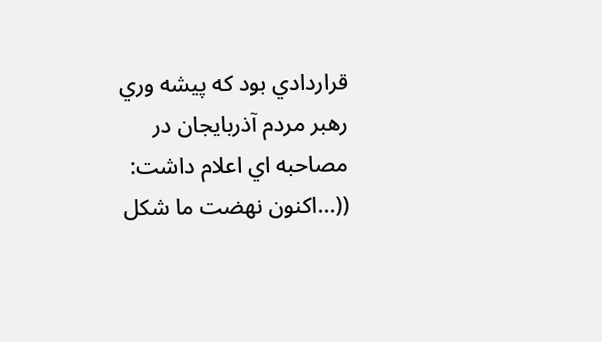قراردادي بود كه پيشه وري رهبر مردم آذربايجان در مصاحبه اي اعلام داشت: ((...اكنون نهضت ما شكل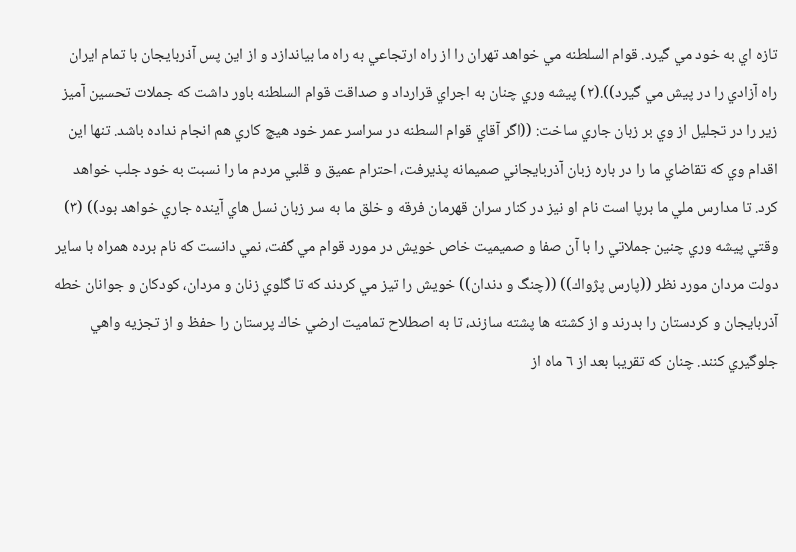تازه اي به خود مي گيرد. قوام السلطنه مي خواهد تهران را از راه ارتجاعي به راه ما بياندازد و از اين پس آذربايجان با تمام ايران راه آزادي را در پيش مي گيرد)).(٢) پيشه وري چنان به اجراي قرارداد و صداقت قوام السلطنه باور داشت كه جملات تحسين آميز زير را در تجليل از وي بر زبان جاري ساخت: ((اگر آقاي قوام السطنه در سراسر عمر خود هيچ كاري هم انجام نداده باشد. تنها اين اقدام وي كه تقاضاي ما را در باره زبان آذربايجاني صميمانه پذيرفت، احترام عميق و قلبي مردم ما را نسبت به خود جلب خواهد كرد. تا مدارس ملي ما برپا است نام او نيز در كنار سران قهرمان فرقه و خلق ما به سر زبان نسل هاي آينده جاري خواهد بود)) (٣) وقتي پيشه وري چنين جملاتي را با آن صفا و صميميت خاص خويش در مورد قوام مي گفت، نمي دانست كه نام برده همراه با ساير دولت مردان مورد نظر ((پارس پژواك)) ((چنگ و دندان)) خويش را تيز مي كردند كه تا گلوي زنان و مردان، كودكان و جوانان خطه آذربايجان و كردستان را بدرند و از كشته ها پشته سازند، تا به اصطلاح تماميت ارضي خاك پرستان را حفظ و از تجزيه واهي جلوگيري كنند. چنان كه تقريبا بعد از ٦ ماه از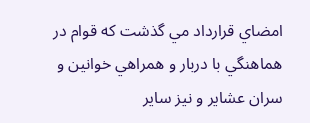امضاي قرارداد مي گذشت كه قوام در هماهنگي با دربار و همراهي خوانين و سران عشاير و نيز ساير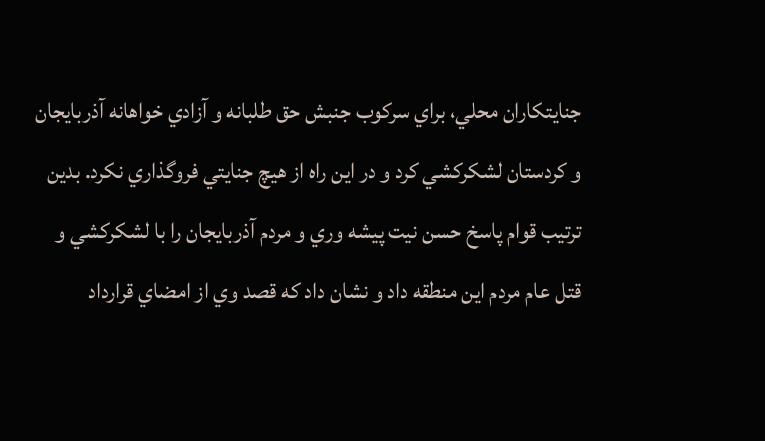جنايتكاران محلي، براي سركوب جنبش حق طلبانه و آزادي خواهانه آذربايجان و كردستان لشكركشي كرد و در اين راه از هيچ جنايتي فروگذاري نكرد. بدين ترتيب قوام پاسخ حسن نيت پيشه وري و مردم آذربايجان را با لشكركشي و قتل عام مردم اين منطقه داد و نشان داد كه قصد وي از امضاي قرارداد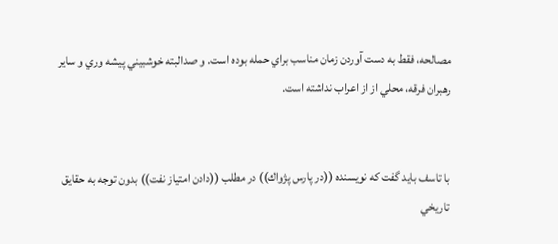مصالحه، فقط به دست آوردن زمان مناسب براي حمله بوده است. و صدالبته خوشبيني پيشه وري و ساير رهبران فرقه، محلي از از اعراب نداشته است.


با تاسف بايد گفت كه نويسنده ((در پارس پژواك)) در مطلب ((دادن امتياز نفت)) بدون توجه به حقايق تاريخي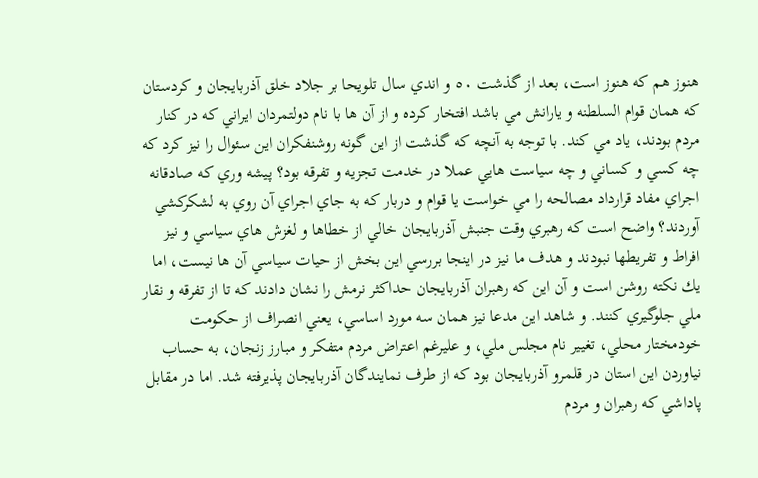هنوز هم كه هنوز است، بعد از گذشت ٥٠ و اندي سال تلويحا بر جلاد خلق آذربايجان و كردستان كه همان قوام السلطنه و يارانش مي باشد افتخار كرده و از آن ها با نام دولتمردان ايراني كه در كنار مردم بودند، ياد مي كند. با توجه به آنچه كه گذشت از اين گونه روشنفكران اين سئوال را نيز كرد كه چه كسي و كساني و چه سياست هايي عملا در خدمت تجزيه و تفرقه بود؟ پيشه وري كه صادقانه اجراي مفاد قرارداد مصالحه را مي خواست يا قوام و دربار كه به جاي اجراي آن روي به لشكركشي آوردند؟ واضح است كه رهبري وقت جنبش آذربايجان خالي از خطاها و لغزش هاي سياسي و نيز افراط و تفريطها نبودند و هدف ما نيز در اينجا بررسي اين بخش از حيات سياسي آن ها نيست، اما يك نكته روشن است و آن اين كه رهبران آذربايجان حداكثر نرمش را نشان دادند كه تا از تفرقه و نقار ملي جلوگيري كنند. و شاهد اين مدعا نيز همان سه مورد اساسي، يعني انصراف از حكومت خودمختار محلي، تغيير نام مجلس ملي، و عليرغم اعتراض مردم متفكر و مبارز زنجان، به حساب نياوردن اين استان در قلمرو آذربايجان بود كه از طرف نمايندگان آذربايجان پذيرفته شد. اما در مقابل پاداشي كه رهبران و مردم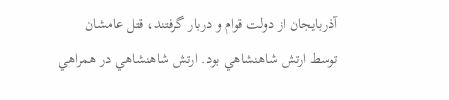آذربايجان از دولت قوام و دربار گرفتند، قتل عامشان توسط ارتش شاهنشاهي بود. ارتش شاهنشاهي در همراهي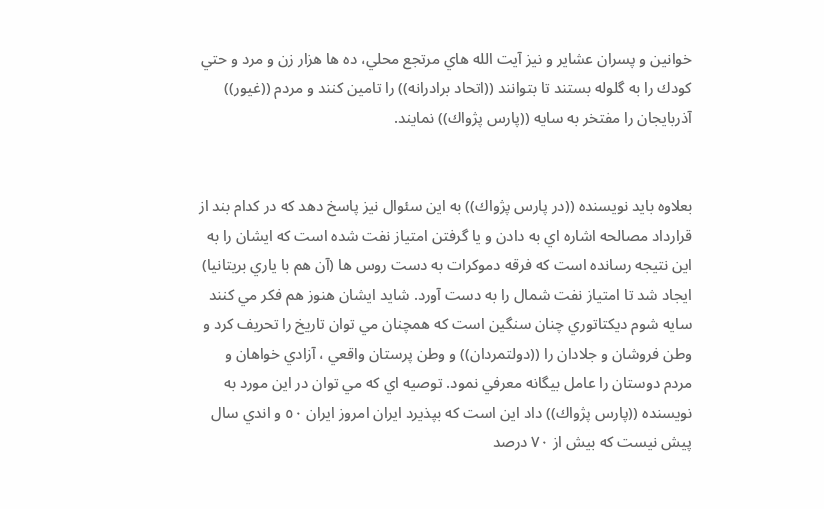خوانين و پسران عشاير و نيز آيت الله هاي مرتجع محلي، ده ها هزار زن و مرد و حتي كودك را به گلوله بستند تا بتوانند ((اتحاد برادرانه)) را تامين كنند و مردم ((غيور)) آذربايجان را مفتخر به سايه ((پارس پژواك)) نمايند.


بعلاوه بايد نويسنده ((در پارس پژواك)) به اين سئوال نيز پاسخ دهد كه در كدام بند از قرارداد مصالحه اشاره اي به دادن و يا گرفتن امتياز نفت شده است كه ايشان را به اين نتيجه رسانده است كه فرقه دموكرات به دست روس ها (آن هم با ياري بريتانيا) ايجاد شد تا امتياز نفت شمال را به دست آورد. شايد ايشان هنوز هم فكر مي كنند سايه شوم ديكتاتوري چنان سنگين است كه همچنان مي توان تاريخ را تحريف كرد و وطن فروشان و جلادان را ((دولتمردان)) و وطن پرستان واقعي ، آزادي خواهان و مردم دوستان را عامل بيگانه معرفي نمود. توصيه اي كه مي توان در اين مورد به نويسنده ((پارس پژواك)) داد اين است كه بپذيرد ايران امروز ايران ٥٠ و اندي سال پيش نيست كه بيش از ٧٠ درصد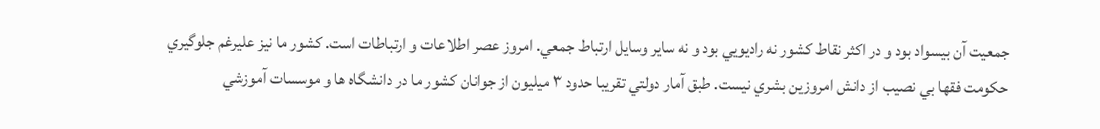جمعيت آن بيسواد بود و در اكثر نقاط كشور نه راديويي بود و نه ساير وسايل ارتباط جمعي. امروز عصر اطلاعات و ارتباطات است. كشور ما نيز عليرغم جلوگيري حكومت فقها بي نصيب از دانش امروزين بشري نيست. طبق آمار دولتي تقريبا حدود ٣ ميليون از جوانان كشور ما در دانشگاه ها و موسسات آموزشي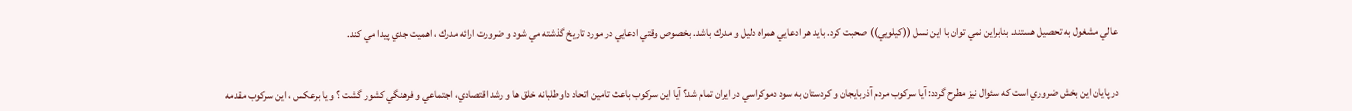عالي مشغول به تحصيل هستند. بنابراين نمي توان با اين نسل ((كيلويي)) صحبت كرد. بايد هر ادعايي همراه دليل و مدرك باشد. بخصوص وقتي ادعايي در مورد تاريخ گذشته مي شود و ضرورت ارائه مدرك ، اهميت جدي پيدا مي كند.


در پايان اين بخش ضروري است كه سئوال نيز مطرح گردد: آيا سركوب مردم آذربايجان و كردستان به سود دموكراسي در ايران تمام شد؟ آيا اين سركوب باعث تامين اتحاد داوطلبانه خلق ها و رشد اقتصادي، اجتماعي و فرهنگي كشور گشت ؟ و يا برعكس ، اين سركوب مقدمه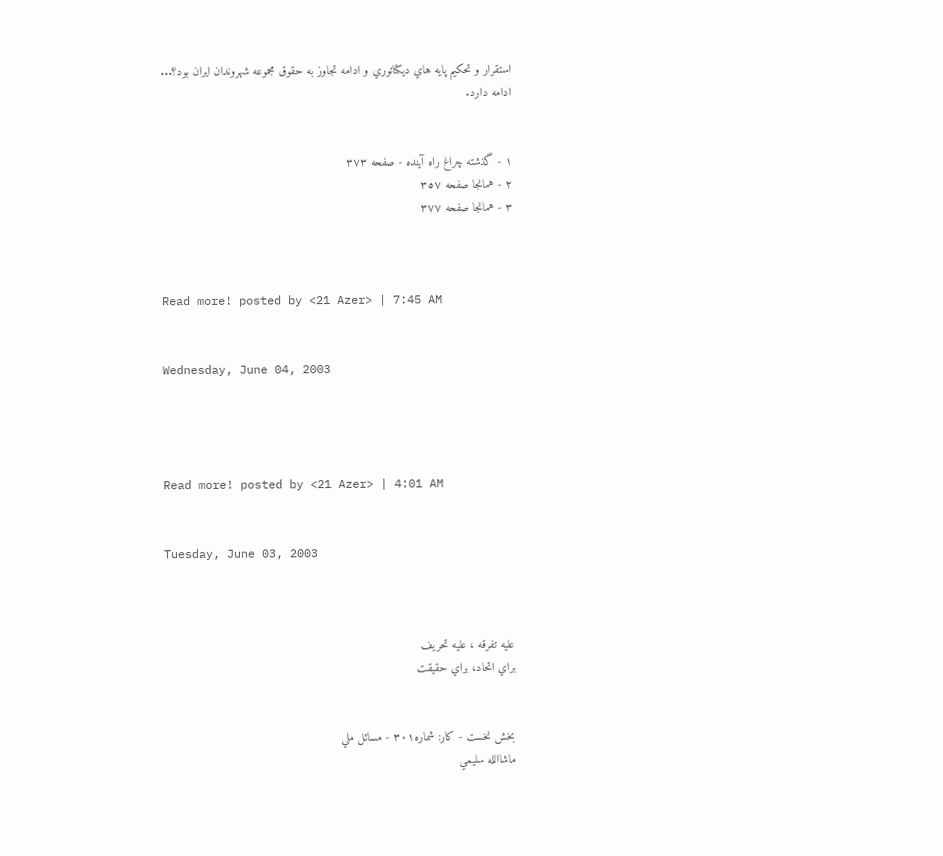استقرار و تحكيم پايه هاي ديكتاتوري و ادامه تجاوز به حقوق مجموعه شهروندان ايران بود؟...
ادامه دارد.


١ - گذشته چراغ راه آينده - صفحه ٣٧٣
٢ - همانجا صفحه ٣٥٧
٣ - همانجا صفحه ٣٧٧



Read more! posted by <21 Azer> | 7:45 AM


Wednesday, June 04, 2003




Read more! posted by <21 Azer> | 4:01 AM


Tuesday, June 03, 2003



عليه تفرقه ، عليه تحريف
براي اتحاد، براي حقيقت


بخش نخست - كار: شماره٣٠١ - مسائل ملي
ماشاالله سليمي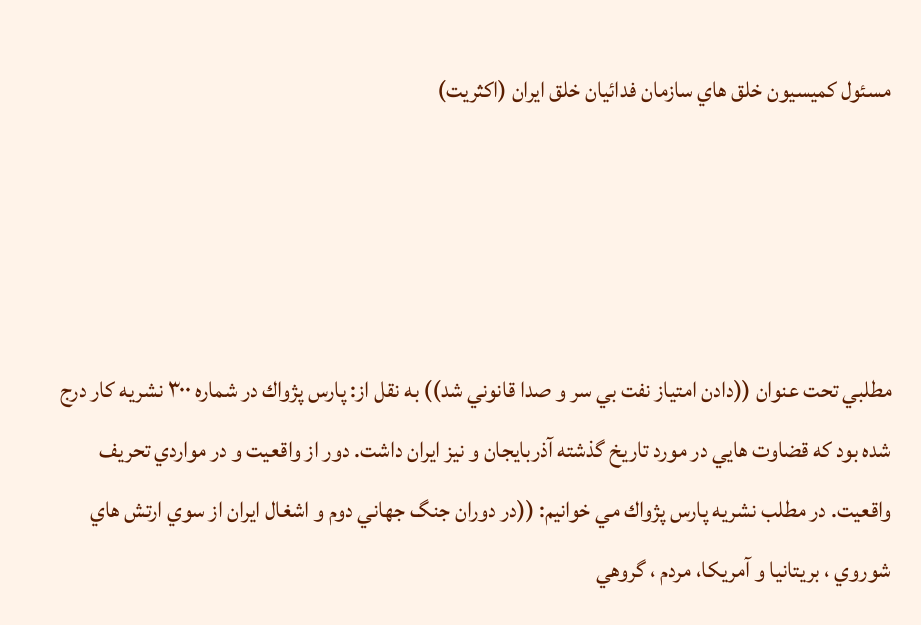مسئول كميسيون خلق هاي سازمان فدائيان خلق ايران (اكثريت)




مطلبي تحت عنوان ((دادن امتياز نفت بي سر و صدا قانوني شد)) به نقل از: پارس پژواك در شماره ٣٠٠ نشريه كار درج شده بود كه قضاوت هايي در مورد تاريخ گذشته آذربايجان و نيز ايران داشت. دور از واقعيت و در مواردي تحريف واقعيت. در مطلب نشريه پارس پژواك مي خوانيم: ((در دوران جنگ جهاني دوم و اشغال ايران از سوي ارتش هاي شوروي ، بريتانيا و آمريكا، مردم ، گروهي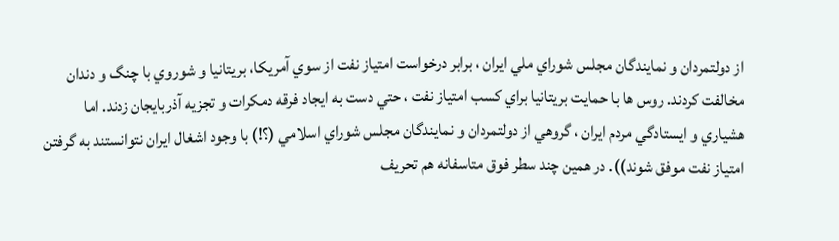از دولتمردان و نمايندگان مجلس شوراي ملي ايران ، برابر درخواست امتياز نفت از سوي آمريكا، بريتانيا و شوروي با چنگ و دندان مخالفت كردند. روس ها با حمايت بريتانيا براي كسب امتياز نفت ، حتي دست به ايجاد فرقه دمكرات و تجزيه آذربايجان زدند. اما هشياري و ايستادگي مردم ايران ، گروهي از دولتمردان و نمايندگان مجلس شوراي اسلامي (؟!) با وجود اشغال ايران نتوانستند به گرفتن امتياز نفت موفق شوند)). در همين چند سطر فوق متاسفانه هم تحريف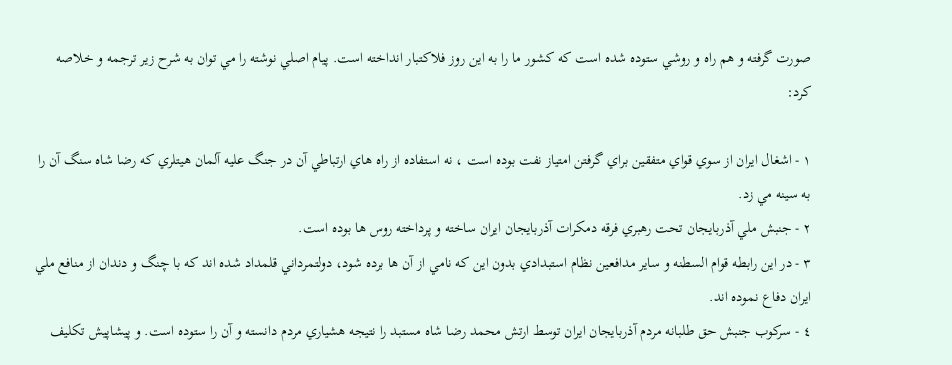صورت گرفته و هم راه و روشي ستوده شده است كه كشور ما را به اين روز فلاكتبار انداخته است. پيام اصلي نوشته را مي توان به شرح زير ترجمه و خلاصه كرد:

١ - اشغال ايران از سوي قواي متفقين براي گرفتن امتياز نفت بوده است ، نه استفاده از راه هاي ارتباطي آن در جنگ عليه آلمان هيتلري كه رضا شاه سنگ آن را به سينه مي زد.
٢ - جنبش ملي آذربايجان تحت رهبري فرقه دمكرات آذربايجان ايران ساخته و پرداخته روس ها بوده است.
٣ - در اين رابطه قوام السطنه و ساير مدافعين نظام استبدادي بدون اين كه نامي از آن ها برده شود، دولتمرداني قلمداد شده اند كه با چنگ و دندان از منافع ملي ايران دفاع نموده اند.
٤ - سركوب جنبش حق طلبانه مردم آذربايجان ايران توسط ارتش محمد رضا شاه مستبد را نتيجه هشياري مردم دانسته و آن را ستوده است. و پيشاپيش تكليف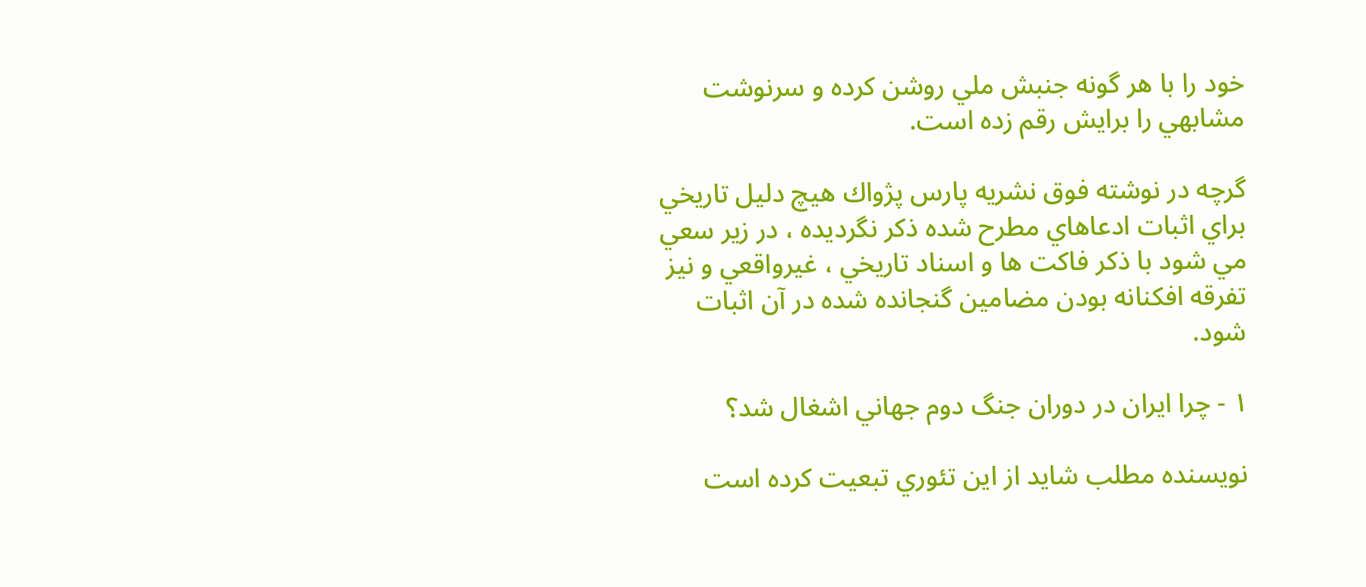خود را با هر گونه جنبش ملي روشن كرده و سرنوشت مشابهي را برايش رقم زده است.

گرچه در نوشته فوق نشريه پارس پژواك هيچ دليل تاريخي براي اثبات ادعاهاي مطرح شده ذكر نگرديده ، در زير سعي مي شود با ذكر فاكت ها و اسناد تاريخي ، غيرواقعي و نيز تفرقه افكنانه بودن مضامين گنجانده شده در آن اثبات شود.

١ - چرا ايران در دوران جنگ دوم جهاني اشغال شد؟

نويسنده مطلب شايد از اين تئوري تبعيت كرده است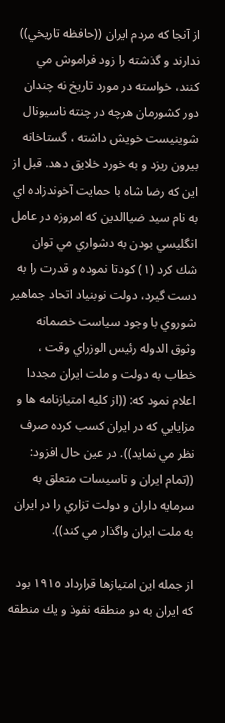از آنجا كه مردم ايران ((حافظه تاريخي)) ندارند و گذشته را زود فراموش مي كنند، خواسته در مورد تاريخ نه چندان دور كشورمان هرچه در چنته ناسيونال شوينيست خويش داشته ، گستاخانه بيرون ريزد و به خورد خلايق دهد. قبل از اين كه رضا شاه با حمايت آخوندزاده اي به نام سيد ضياالدين كه امروزه در عامل انگليسي بودن به دشواري مي توان شك كرد (١) كودتا نموده و قدرت را به دست گيرد، دولت نوبنياد اتحاد جماهير شوروي با وجود سياست خصمانه وثوق الدوله رئيس الوزراي وقت ، خطاب به دولت و ملت ايران مجددا اعلام نمود كه: ((از كليه امتيازنامه ها و مزايايي كه در ايران كسب كرده صرف نظر مي نمايد)). در عين حال افزود: ((تمام ايران و تاسيسات متعلق به سرمايه داران و دولت تزاري را در ايران به ملت ايران واگذار مي كند)).

از جمله اين امتيازها قرارداد ١٩١٥ بود كه ايران به دو منطقه نفوذ و يك منطقه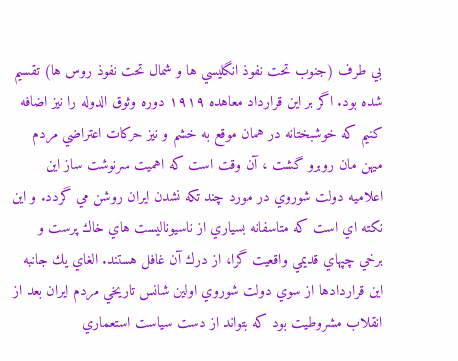بي طرف (جنوب تحت نفوذ انگليسي ها و شمال تحت نفوذ روس ها) تقسيم شده بود. اگر بر اين قرارداد معاهده ١٩١٩ دوره وثوق الدوله را نيز اضافه كنيم كه خوشبختانه در همان موقع به خشم و نيز حركات اعتراضي مردم ميهن مان روبرو گشت ، آن وقت است كه اهميت سرنوشت ساز اين اعلاميه دولت شوروي در مورد چند تكه نشدن ايران روشن مي گردد. و اين نكته اي است كه متاسفانه بسياري از ناسيوناليست هاي خاك پرست و برخي چپهاي قديمي واقعيت گرا، از درك آن غافل هستند. الغاي يك جانبه اين قراردادها از سوي دولت شوروي اولين شانس تاريخي مردم ايران بعد از انقلاب مشروطيت بود كه بتواند از دست سياست استعماري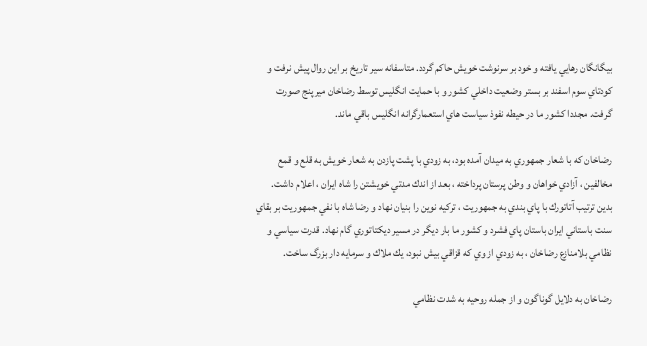بيگانگان رهايي يافته و خود بر سرنوشت خويش حاكم گردد. متاسفانه سير تاريخ بر اين روال پيش نرفت و كودتاي سوم اسفند بر بستر وضعيت داخلي كشور و با حمايت انگليس توسط رضاخان ميرپنج صورت گرفت. مجددا كشور ما در حيطه نفوذ سياست هاي استعمارگرانه انگليس باقي ماند.

رضاخان كه با شعار جمهوري به ميدان آمده بود، به زودي با پشت پازدن به شعار خويش به قلع و قمع مخالفين ، آزادي خواهان و وطن پرستان پرداخته ، بعد از اندك مدتي خويشتن را شاه ايران ، اعلام داشت. بدين ترتيب آتاتورك با پاي بندي به جمهوريت ، تركيه نوين را بنيان نهاد و رضا شاه با نفي جمهوريت بر بقاي سنت باستاني ايران باستان پاي فشرد و كشور ما بار ديگر در مسير ديكتاتوري گام نهاد. قدرت سياسي و نظامي بلامنازع رضاخان ، به زودي از وي كه قزاقي بيش نبود، يك ملاك و سرمايه دار بزرگ ساخت.

رضاخان به دلايل گوناگون و از جمله روحيه به شدت نظامي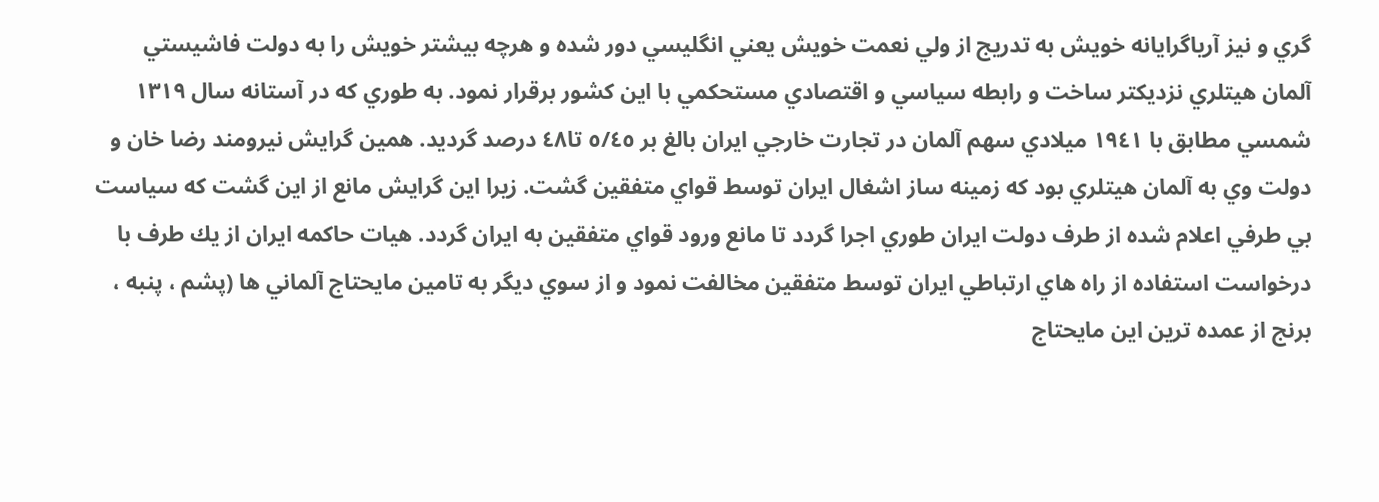گري و نيز آرياگرايانه خويش به تدريج از ولي نعمت خويش يعني انگليسي دور شده و هرچه بيشتر خويش را به دولت فاشيستي آلمان هيتلري نزديكتر ساخت و رابطه سياسي و اقتصادي مستحكمي با اين كشور برقرار نمود. به طوري كه در آستانه سال ١٣١٩ شمسي مطابق با ١٩٤١ ميلادي سهم آلمان در تجارت خارجي ايران بالغ بر ٥/٤٥ تا٤٨ درصد گرديد. همين گرايش نيرومند رضا خان و دولت وي به آلمان هيتلري بود كه زمينه ساز اشغال ايران توسط قواي متفقين گشت. زيرا اين گرايش مانع از اين گشت كه سياست بي طرفي اعلام شده از طرف دولت ايران طوري اجرا گردد تا مانع ورود قواي متفقين به ايران گردد. هيات حاكمه ايران از يك طرف با درخواست استفاده از راه هاي ارتباطي ايران توسط متفقين مخالفت نمود و از سوي ديگر به تامين مايحتاج آلماني ها (پشم ، پنبه ، برنج از عمده ترين اين مايحتاج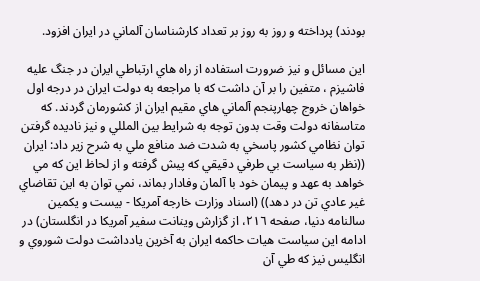بودند) پرداخته و روز به روز بر تعداد كارشناسان آلماني در ايران افزود.

اين مسائل و نيز ضرورت استفاده از راه هاي ارتباطي ايران در جنگ عليه فاشيزم ، متفين را بر آن داشت كه با مراجعه به دولت ايران در درجه اول خواهان خروج چهارپنجم آلماني هاي مقيم ايران از كشورمان گردند. كه متاسفانه دولت وقت بدون توجه به شرايط بين المللي و نيز ناديده گرفتن توان نظامي كشور پاسخي به شدت ضد منافع ملي به شرح زير داد: ايران ((نظر به سياست بي طرفي دقيقي كه پيش گرفته و از لحاظ اين كه مي خواهد به عهد و پيمان خود با آلمان وفادار بماند، نمي توان به اين تقاضاي غير عادي تن در دهد)) (اسناد وزارت خارجه آمريكا - بيست و يكمين سالنامه دنيا، صفحه ٢١٦، از گزارش وينانت سفير آمريكا در انگلستان) در ادامه اين سياست هيات حاكمه ايران به آخرين يادداشت دولت شوروي و انگليس نيز كه طي آن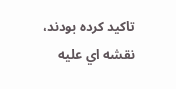تاكيد كرده بودند، نقشه اي عليه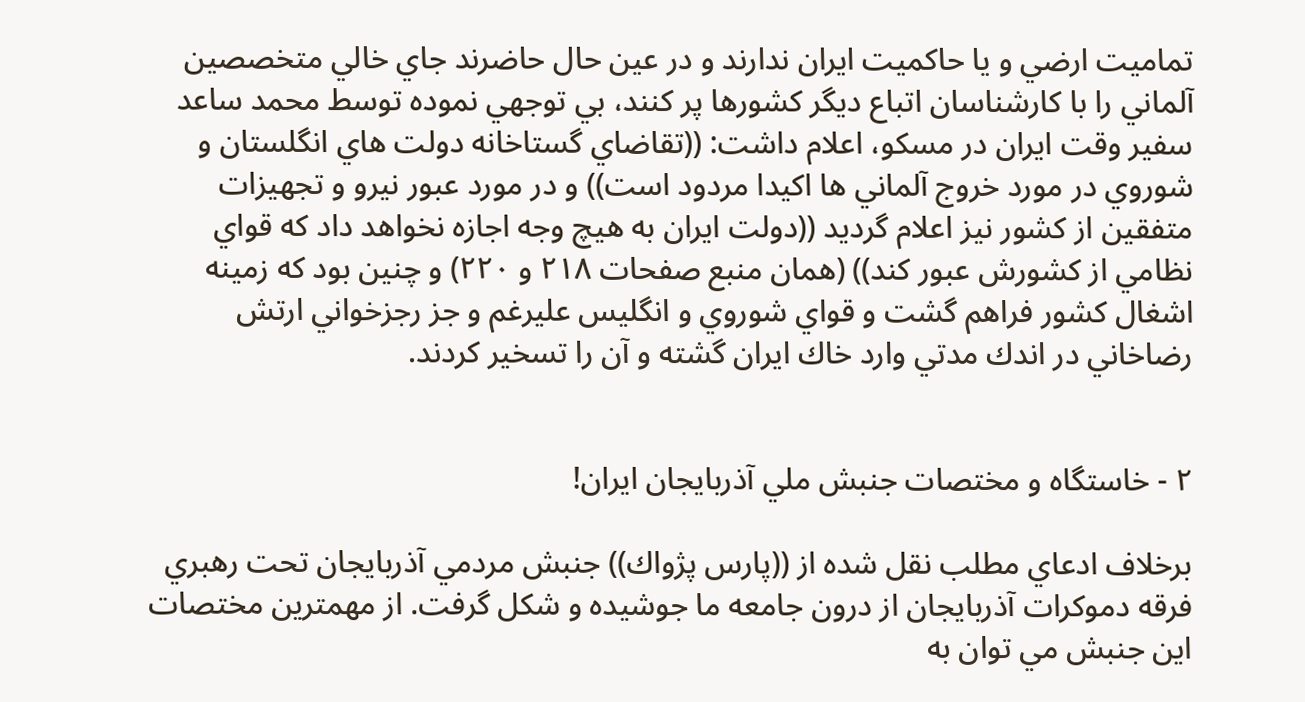تماميت ارضي و يا حاكميت ايران ندارند و در عين حال حاضرند جاي خالي متخصصين آلماني را با كارشناسان اتباع ديگر كشورها پر كنند، بي توجهي نموده توسط محمد ساعد سفير وقت ايران در مسكو، اعلام داشت: ((تقاضاي گستاخانه دولت هاي انگلستان و شوروي در مورد خروج آلماني ها اكيدا مردود است)) و در مورد عبور نيرو و تجهيزات متفقين از كشور نيز اعلام گرديد ((دولت ايران به هيچ وجه اجازه نخواهد داد كه قواي نظامي از كشورش عبور كند)) (همان منبع صفحات ٢١٨ و ٢٢٠) و چنين بود كه زمينه اشغال كشور فراهم گشت و قواي شوروي و انگليس عليرغم و جز رجزخواني ارتش رضاخاني در اندك مدتي وارد خاك ايران گشته و آن را تسخير كردند.


٢ - خاستگاه و مختصات جنبش ملي آذربايجان ايران!

برخلاف ادعاي مطلب نقل شده از ((پارس پژواك)) جنبش مردمي آذربايجان تحت رهبري فرقه دموكرات آذربايجان از درون جامعه ما جوشيده و شكل گرفت. از مهمترين مختصات اين جنبش مي توان به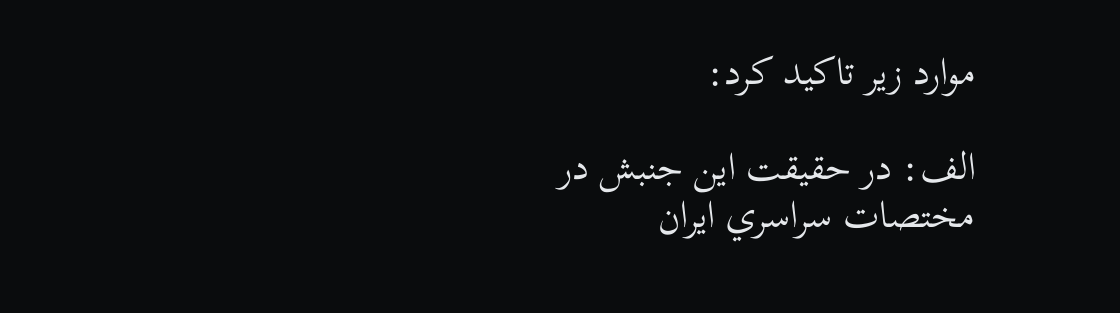موارد زير تاكيد كرد:

الف: در حقيقت اين جنبش در مختصات سراسري ايران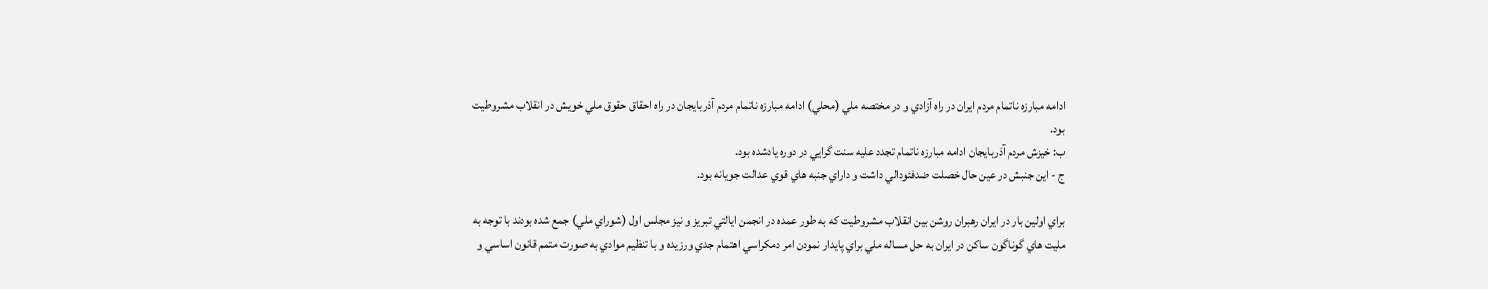ادامه مبارزه ناتمام مردم ايران در راه آزادي و در مختصه ملي (محلي) ادامه مبارزه ناتمام مردم آذربايجان در راه احقاق حقوق ملي خويش در انقلاب مشروطيت بود.
ب: خيزش مردم آذربايجان ادامه مبارزه ناتمام تجدد عليه سنت گرايي در دوره يادشده بود.
ج - اين جنبش در عين حال خصلت ضدفئودالي داشت و داراي جنبه هاي قوي عدالت جويانه بود.

براي اولين بار در ايران رهبران روشن بين انقلاب مشروطيت كه به طور عمده در انجمن ايالتي تبريز و نيز مجلس اول (شوراي ملي) جمع شده بودند با توجه به مليت هاي گوناگون ساكن در ايران به حل مساله ملي براي پايدار نمودن امر دمكراسي اهتمام جدي ورزيده و با تنظيم موادي به صورت متمم قانون اساسي و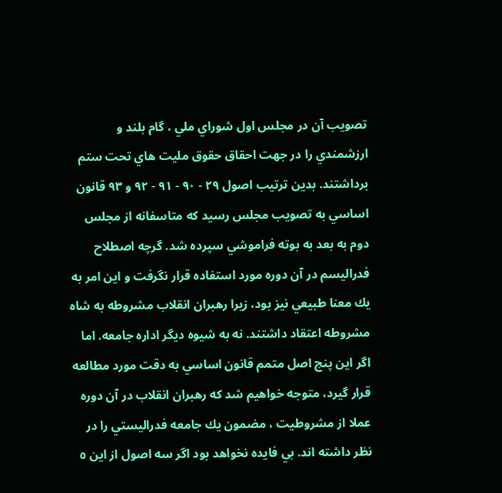تصويب آن در مجلس اول شوراي ملي ، گام بلند و ارزشمندي را در جهت احقاق حقوق مليت هاي تحت ستم برداشتند. بدين ترتيب اصول ٢٩ - ٩٠ - ٩١ - ٩٢ و ٩٣ قانون اساسي به تصويب مجلس رسيد كه متاسفانه از مجلس دوم به بعد به بوته فراموشي سپرده شد. گرچه اصطلاح فدراليسم در آن دوره مورد استفاده قرار نگرفت و اين امر به يك معنا طبيعي نيز بود، زيرا رهبران انقلاب مشروطه به شاه مشروطه اعتقاد داشتند. نه به شيوه ديگر اداره جامعه. اما اگر اين پنج اصل متمم قانون اساسي به دقت مورد مطالعه قرار گيرد، متوجه خواهيم شد كه رهبران انقلاب در آن دوره عملا از مشروطيت ، مضمون يك جامعه فدراليستي را در نظر داشته اند. بي فايده نخواهد بود اگر سه اصول از اين ٥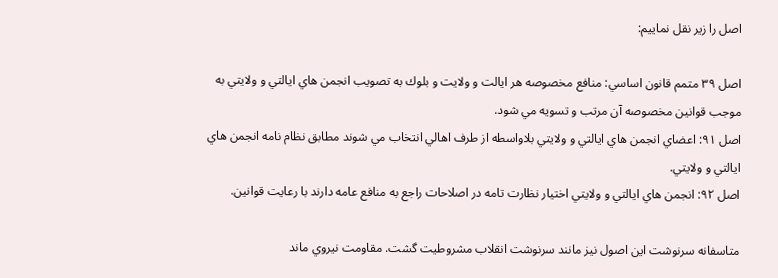اصل را زير نقل نماييم:

اصل ٣٩ متمم قانون اساسي: منافع مخصوصه هر ايالت و ولايت و بلوك به تصويب انجمن هاي ايالتي و ولايتي به موجب قوانين مخصوصه آن مرتب و تسويه مي شود.
اصل ٩١: اعضاي انجمن هاي ايالتي و ولايتي بلاواسطه از طرف اهالي انتخاب مي شوند مطابق نظام نامه انجمن هاي ايالتي و ولايتي.
اصل ٩٢: انجمن هاي ايالتي و ولايتي اختيار نظارت تامه در اصلاحات راجع به منافع عامه دارند با رعايت قوانين.

متاسفانه سرنوشت اين اصول نيز مانند سرنوشت انقلاب مشروطيت گشت. مقاومت نيروي ماند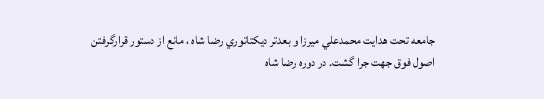جامعه تحت هدايت محمدعلي ميرزا و بعدتر ديكتاتوري رضا شاه ، مانع از دستور قرارگرفتن اصول فوق جهت جرا گشت. در دوره رضا شاه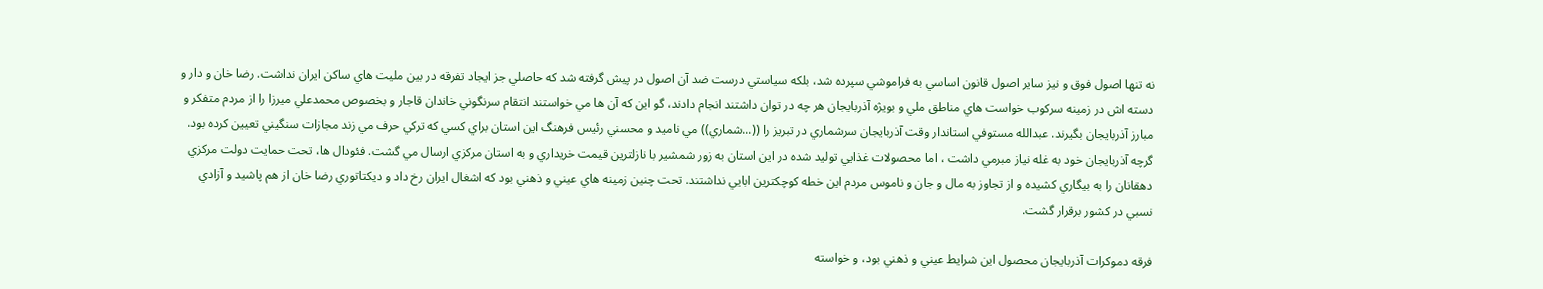نه تنها اصول فوق و نيز ساير اصول قانون اساسي به فراموشي سپرده شد، بلكه سياستي درست ضد آن اصول در پيش گرفته شد كه حاصلي جز ايجاد تفرقه در بين مليت هاي ساكن ايران نداشت. رضا خان و دار و دسته اش در زمينه سركوب خواست هاي مناطق ملي و بويژه آذربايجان هر چه در توان داشتند انجام دادند، گو اين كه آن ها مي خواستند انتقام سرنگوني خاندان قاجار و بخصوص محمدعلي ميرزا را از مردم متفكر و مبارز آذربايجان بگيرند. عبدالله مستوفي استاندار وقت آذربايجان سرشماري در تبريز را ((...شماري)) مي ناميد و محسني رئيس فرهنگ اين استان براي كسي كه تركي حرف مي زند مجازات سنگيني تعيين كرده بود. گرچه آذربايجان خود به غله نياز مبرمي داشت ، اما محصولات غذايي توليد شده در اين استان به زور شمشير با نازلترين قيمت خريداري و به استان مركزي ارسال مي گشت. فئودال ها، تحت حمايت دولت مركزي دهقانان را به بيگاري كشيده و از تجاوز به مال و جان و ناموس مردم اين خطه كوچكترين ابايي نداشتند. تحت چنين زمينه هاي عيني و ذهني بود كه اشغال ايران رخ داد و ديكتاتوري رضا خان از هم پاشيد و آزادي نسبي در كشور برقرار گشت.

فرقه دموكرات آذربايجان محصول اين شرايط عيني و ذهني بود، و خواسته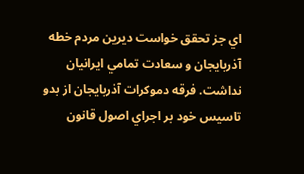اي جز تحقق خواست ديرين مردم خطه آذربايجان و سعادت تمامي ايرانيان نداشت. فرقه دموكرات آذربايجان از بدو تاسيس خود بر اجراي اصول قانون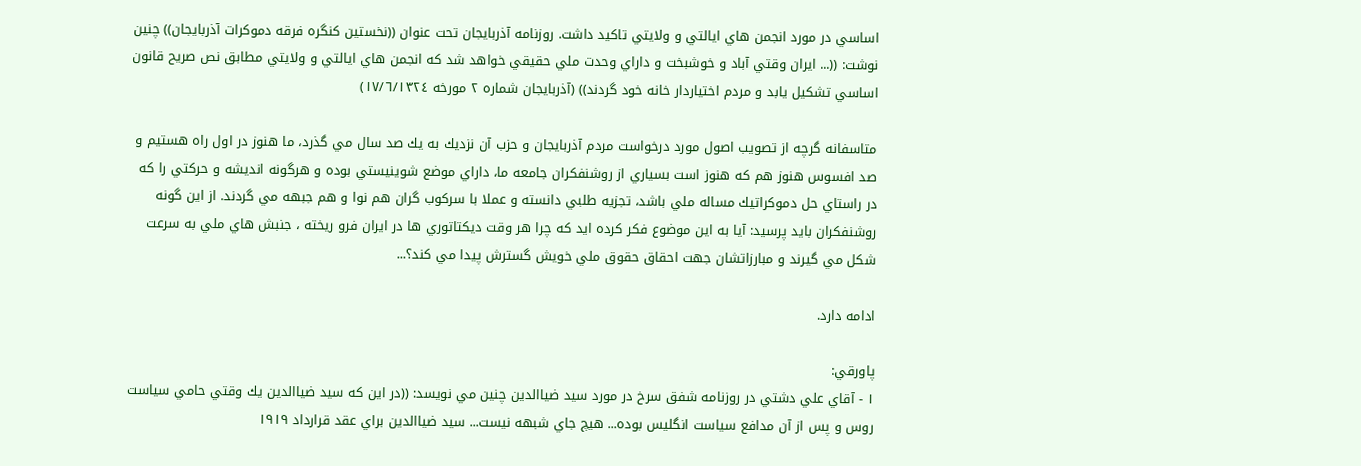اساسي در مورد انجمن هاي ايالتي و ولايتي تاكيد داشت. روزنامه آذربايجان تحت عنوان ((نخستين كنگره فرقه دموكرات آذربايجان)) چنين نوشت: ((... ايران وقتي آباد و خوشبخت و داراي وحدت ملي حقيقي خواهد شد كه انجمن هاي ايالتي و ولايتي مطابق نص صريح قانون اساسي تشكيل يابد و مردم اختياردار خانه خود گردند)) (آذربايجان شماره ٢ مورخه ١٧/٦/١٣٢٤)

متاسفانه گرچه از تصويب اصول مورد درخواست مردم آذربايجان و حزب آن نزديك به يك صد سال مي گذرد، ما هنوز در اول راه هستيم و صد افسوس هنوز هم كه هنوز است بسياري از روشنفكران جامعه ما، داراي موضع شوينيستي بوده و هرگونه انديشه و حركتي را كه در راستاي حل دموكراتيك مساله ملي باشد، تجزيه طلبي دانسته و عملا با سركوب گران هم نوا و هم جبهه مي گردند. از اين گونه روشنفكران بايد پرسيد: آيا به اين موضوع فكر كرده ايد كه چرا هر وقت ديكتاتوري ها در ايران فرو ريخته ، جنبش هاي ملي به سرعت شكل مي گيرند و مبارزاتشان جهت احقاق حقوق ملي خويش گسترش پيدا مي كند؟...

ادامه دارد.

پاورقي:
١ - آقاي علي دشتي در روزنامه شفق سرخ در مورد سيد ضياالدين چنين مي نويسد: ((در اين كه سيد ضياالدين يك وقتي حامي سياست روس و پس از آن مدافع سياست انگليس بوده... هيچ جاي شبهه نيست... سيد ضياالدين براي عقد قرارداد ١٩١٩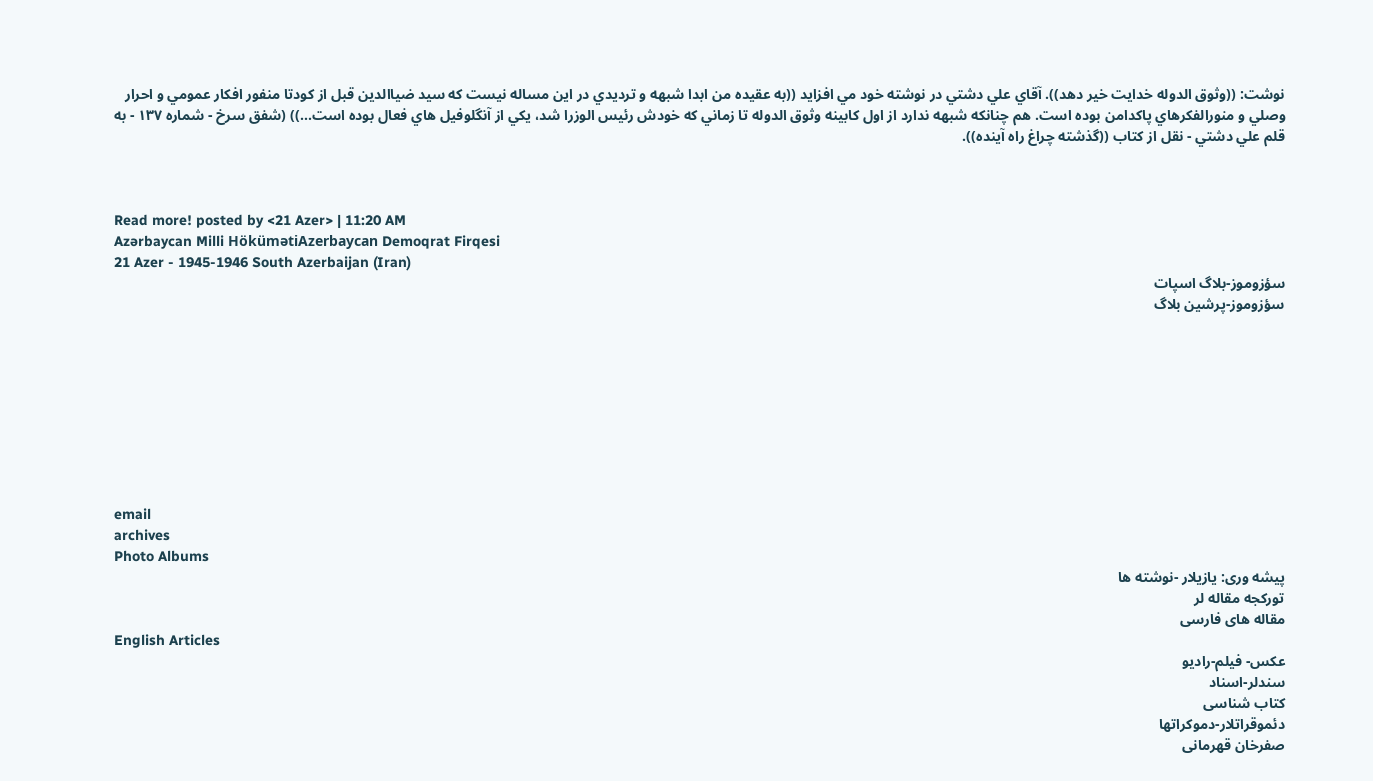نوشت: ((وثوق الدوله خدايت خير دهد)). آقاي علي دشتي در نوشته خود مي افزايد ((به عقيده من ابدا شبهه و ترديدي در اين مساله نيست كه سيد ضياالدين قبل از كودتا منفور افكار عمومي و احرار وصلي و منورالفكرهاي پاكدامن بوده است. هم چنانكه شبهه ندارد از اول كابينه وثوق الدوله تا زماني كه خودش رئيس الوزرا شد، يكي از آنگلوفيل هاي فعال بوده است...)) (شفق سرخ - شماره ١٣٧ - به قلم علي دشتي - نقل از كتاب ((گذشته چراغ راه آينده)).



Read more! posted by <21 Azer> | 11:20 AM
Azərbaycan Milli HökümətiAzerbaycan Demoqrat Firqesi
21 Azer - 1945-1946 South Azerbaijan (Iran)
سؤزوموز-بلاگ اسپات
سؤزوموز-پرشين بلاگ









email
archives
Photo Albums
پيشه ورى: يازيلار -نوشته ها
توركجه مقاله لر
مقاله هاى فارسى
English Articles
عكس- فيلم-راديو
سندلر-اسناد
كتاب شناسى
دئموقراتلار-دموكراتها
صفرخان قهرمانى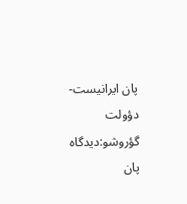پان ايرانيست-دؤولت گؤروشو:ديدگاه پان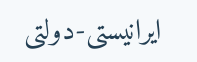ايرانيستى-دولتى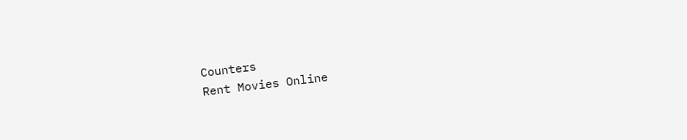Counters
Rent Movies Online